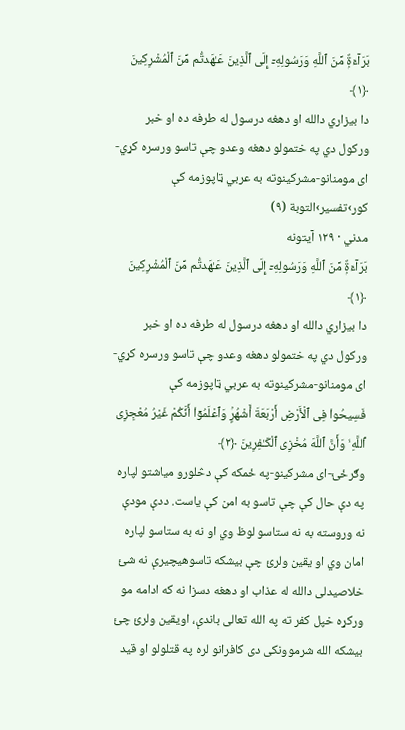بَرَآءَةٌۭ مِّنَ ٱللَّهِ وَرَسُولِهِۦٓ إِلَى ٱلَّذِينَ عَـٰهَدتُّم مِّنَ ٱلْمُشْرِكِينَ ﴿١﴾
دا بیزاري دالله او دهغه درسول له طرفه ده او خبر ورکول دي په ختمولو دهغه وعدو چې تاسو ورسره کړي-ای مومنانو-مشرکینوته به عربي ټاپوزمه کې
کور›تفسیر›التوبة (٩)
مدني · ١٢٩ آیتونه
بَرَآءَةٌۭ مِّنَ ٱللَّهِ وَرَسُولِهِۦٓ إِلَى ٱلَّذِينَ عَـٰهَدتُّم مِّنَ ٱلْمُشْرِكِينَ ﴿١﴾
دا بیزاري دالله او دهغه درسول له طرفه ده او خبر ورکول دي په ختمولو دهغه وعدو چې تاسو ورسره کړي-ای مومنانو-مشرکینوته به عربي ټاپوزمه کې
فَسِيحُوا۟ فِى ٱلْأَرْضِ أَرْبَعَةَ أَشْهُرٍۢ وَٱعْلَمُوٓا۟ أَنَّكُمْ غَيْرُ مُعْجِزِى ٱللَّهِ ۙ وَأَنَّ ٱللَّهَ مُخْزِى ٱلْكَـٰفِرِينَ ﴿٢﴾
وګرځئ-ای مشرکینو-په ځمکه کې دڅلورو میاشتو لپاره په دې حال کې چې تاسو به امن کې یاست. ددې مودې نه وروسته به نه ستاسو لوظ وي او نه به ستاسو لپاره امان وي او یقین ولرئ چې بیشکه تاسوهیچیرې نه شئ خلاصیدلی دالله له عذاب او دهغه دسزا نه که ادامه مو ورکړه خپل کفر ته په الله تعالی باندې، اویقین ولرئ چئ بیشکه الله شرموونکی دی کافرانو لره په قتلولو او قید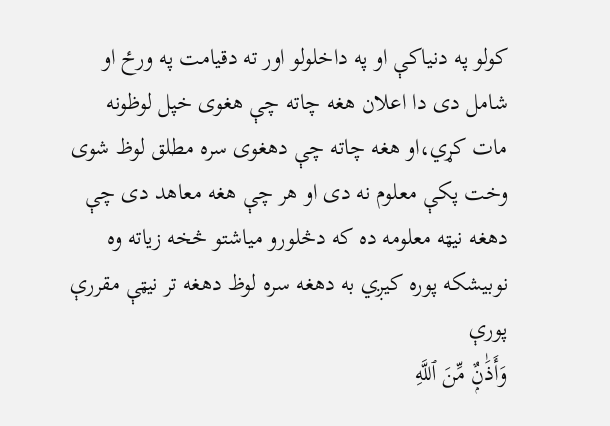کولو په دنیاکې او په داخلولو اور ته دقیامت په ورځ او شامل دی دا اعلان هغه چاته چې هغوی خپل لوظونه مات کړي،او هغه چاته چې دهغوی سره مطلق لوظ شوی وخت پکې معلوم نه دی او هر چې هغه معاهد دی چې دهغه نیټه معلومه ده که دڅلورو میاشتو څخه زیاته وه نوبیشکه پوره کیږي به دهغه سره لوظ دهغه تر نیټې مقررې پورې
وَأَذَٰنٌۭ مِّنَ ٱللَّهِ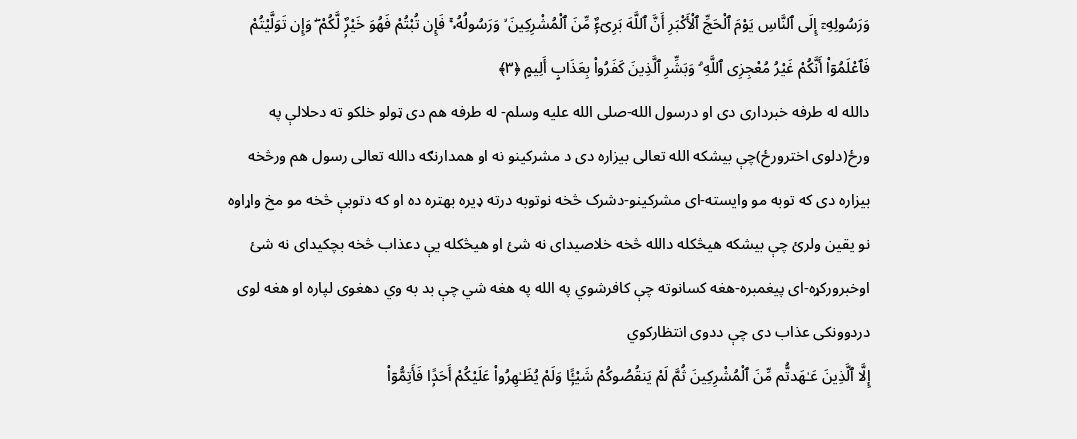وَرَسُولِهِۦٓ إِلَى ٱلنَّاسِ يَوْمَ ٱلْحَجِّ ٱلْأَكْبَرِ أَنَّ ٱللَّهَ بَرِىٓءٌۭ مِّنَ ٱلْمُشْرِكِينَ ۙ وَرَسُولُهُۥ ۚ فَإِن تُبْتُمْ فَهُوَ خَيْرٌۭ لَّكُمْ ۖ وَإِن تَوَلَّيْتُمْ فَٱعْلَمُوٓا۟ أَنَّكُمْ غَيْرُ مُعْجِزِى ٱللَّهِ ۗ وَبَشِّرِ ٱلَّذِينَ كَفَرُوا۟ بِعَذَابٍ أَلِيمٍ ﴿٣﴾
دالله له طرفه خبرداری دی او درسول الله-صلی الله علیه وسلم- له طرفه هم دی ټولو خلکو ته دحلالې په ورځ(دلوی اخترورځ)چې بیشکه الله تعالی بیزاره دی د مشرکینو نه او همدارنګه دالله تعالی رسول هم ورڅخه بیزاره دی که توبه مو وایسته-ای مشرکینو-دشرک څخه نوتوبه درته ډیره بهتره ده او که دتوبې څخه مو مخ واړاوه نو یقین ولرئ چې بیشکه هیڅکله دالله څخه خلاصیدای نه شئ او هیڅکله یې دعذاب څخه بچکیدای نه شئ اوخبرورکړه-ای پیغمبره-هغه کسانوته چې کافرشوي په الله په هغه شي چې بد به وي دهغوی لپاره او هغه لوی دردوونکی عذاب دی چې ددوی انتظارکوي
إِلَّا ٱلَّذِينَ عَـٰهَدتُّم مِّنَ ٱلْمُشْرِكِينَ ثُمَّ لَمْ يَنقُصُوكُمْ شَيْـًۭٔا وَلَمْ يُظَـٰهِرُوا۟ عَلَيْكُمْ أَحَدًۭا فَأَتِمُّوٓا۟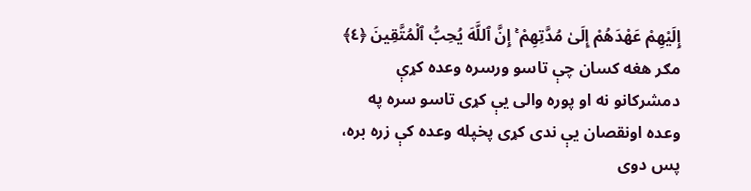إِلَيْهِمْ عَهْدَهُمْ إِلَىٰ مُدَّتِهِمْ ۚ إِنَّ ٱللَّهَ يُحِبُّ ٱلْمُتَّقِينَ ﴿٤﴾
مګر هغه کسان چې تاسو ورسره وعده کړې دمشرکانو نه او پوره والی یې کړی تاسو سره په وعده اونقصان یې ندی کړی پخپله وعده کې زره بره، پس دوی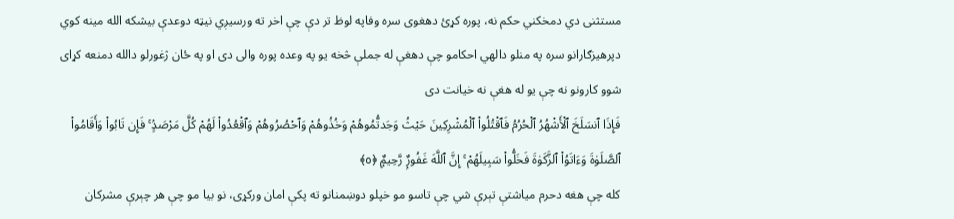مستثنی دي دمخکني حکم نه، پوره کړئ دهغوی سره وفاپه لوظ تر دې چې اخر ته ورسيږي نیټه دوعدې بیشکه الله مینه کوي دپرهیزګارانو سره په منلو دالهي احکامو چې دهغې له جملې څخه یو په وعده پوره والی دی او په ځان ژغورلو دالله دمنعه کړای شوو کارونو نه چې یو له هغې نه خیانت دی
فَإِذَا ٱنسَلَخَ ٱلْأَشْهُرُ ٱلْحُرُمُ فَٱقْتُلُوا۟ ٱلْمُشْرِكِينَ حَيْثُ وَجَدتُّمُوهُمْ وَخُذُوهُمْ وَٱحْصُرُوهُمْ وَٱقْعُدُوا۟ لَهُمْ كُلَّ مَرْصَدٍۢ ۚ فَإِن تَابُوا۟ وَأَقَامُوا۟ ٱلصَّلَوٰةَ وَءَاتَوُا۟ ٱلزَّكَوٰةَ فَخَلُّوا۟ سَبِيلَهُمْ ۚ إِنَّ ٱللَّهَ غَفُورٌۭ رَّحِيمٌۭ ﴿٥﴾
کله چې هغه دحرم مياشتې تېرې شي چې تاسو مو خپلو دوښمنانو ته پکې امان ورکړی، نو بيا مو چې هر چېرې مشرکان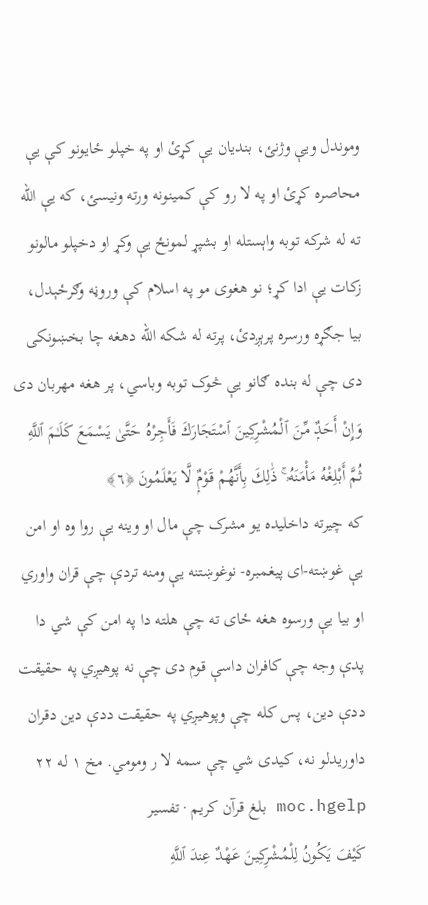وموندل ويې وژنئ، بنديان يې کړئ او په خپلو ځايونو کې يې محاصره کړئ او په لا رو کې کمينونه ورته ونيسئ، که يې الله ته له شرکه توبه واېستله او بشپړ لمونځ يې وکړ او دخپلو مالونو زکات يې ادا کړ؛ نو هغوی مو په اسلام کې وروڼه وګرځېدل، بيا جګړه ورسره پرېږدئ، پرته له شکه الله دهغه چا بخښونکی دی چې له بنده ګانو يې څوک توبه وباسي، پر هغه مهربان دی
وَإِنْ أَحَدٌۭ مِّنَ ٱلْمُشْرِكِينَ ٱسْتَجَارَكَ فَأَجِرْهُ حَتَّىٰ يَسْمَعَ كَلَـٰمَ ٱللَّهِ ثُمَّ أَبْلِغْهُ مَأْمَنَهُۥ ۚ ذَٰلِكَ بِأَنَّهُمْ قَوْمٌۭ لَّا يَعْلَمُونَ ﴿٦﴾
که چیرته داخلیده یو مشرک چې مال او وینه یې روا وه او امن یې غوښته-ای پیغمبره- نوغوښتنه یې ومنه تردې چې قران واوري او بیا یې ورسوه هغه ځای ته چې هلته دا په امن کې شي دا پدې وجه چې کافران داسې قوم دی چې نه پوهیږي په حقیقت ددې دین، پس کله چې وپوهیږي په حقیقت ددې دین دقران داوریدلو نه، کیدی شي چې سمه لا ر ومومي. مخ ۱ له ۲۲ moc.hgelp بلغ قرآن کریم · تفسیر
كَيْفَ يَكُونُ لِلْمُشْرِكِينَ عَهْدٌ عِندَ ٱللَّهِ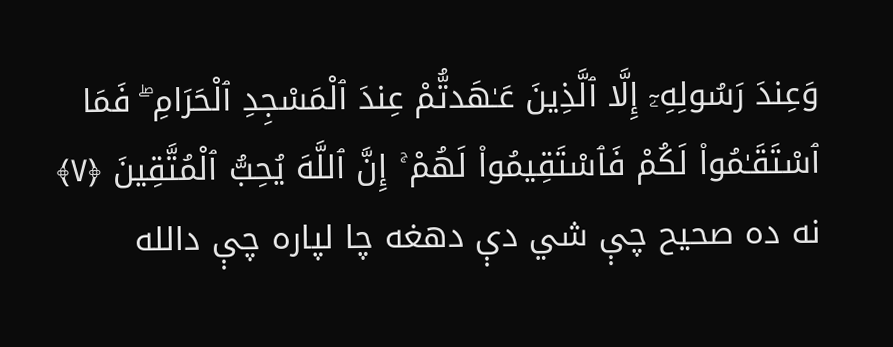وَعِندَ رَسُولِهِۦٓ إِلَّا ٱلَّذِينَ عَـٰهَدتُّمْ عِندَ ٱلْمَسْجِدِ ٱلْحَرَامِ ۖ فَمَا ٱسْتَقَـٰمُوا۟ لَكُمْ فَٱسْتَقِيمُوا۟ لَهُمْ ۚ إِنَّ ٱللَّهَ يُحِبُّ ٱلْمُتَّقِينَ ﴿٧﴾
نه ده صحیح چې شي دې دهغه چا لپاره چې دالله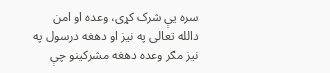سره یې شرک کړی، وعده او امن دالله تعالی په نیز او دهغه درسول په نیز مګر وعده دهغه مشرکینو چې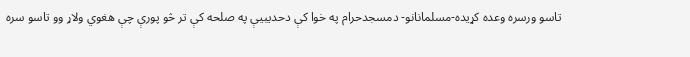تاسو ورسره وعده کړیده-مسلمانانو- دمسجدحرام په خوا کې دحدیبیې په صلحه کې تر څو پورې چې هغوي ولاړ وو تاسو سره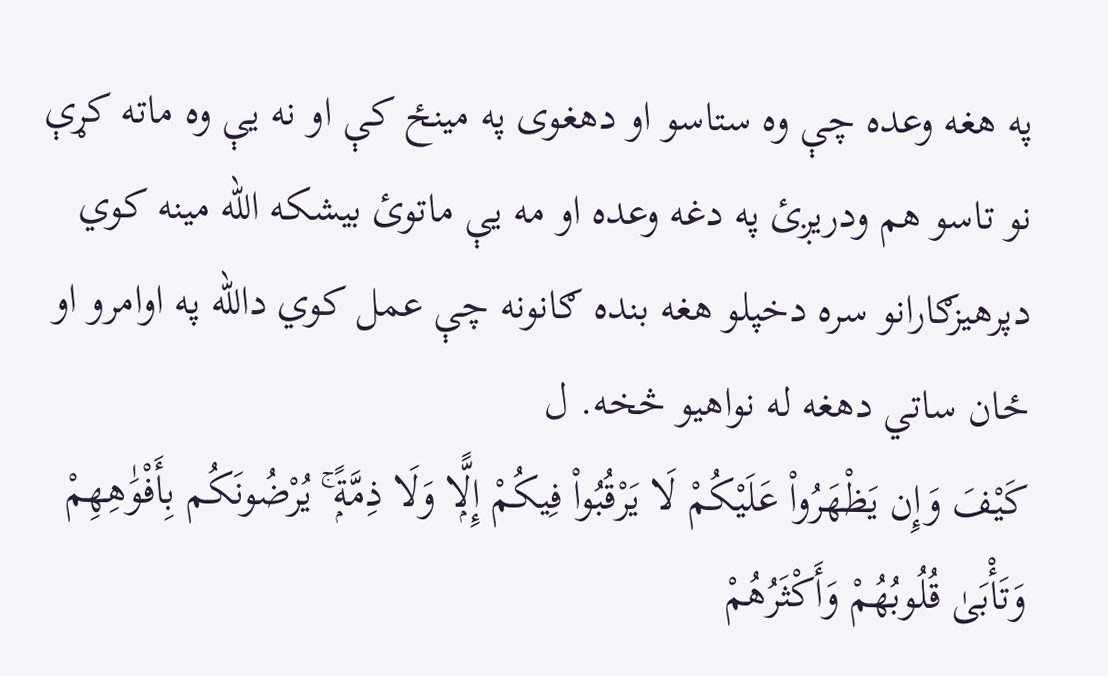په هغه وعده چې وه ستاسو او دهغوی په مینځ کې او نه یې وه ماته کړې نو تاسو هم ودریږئ په دغه وعده او مه یې ماتوئ بیشکه الله مینه کوي دپرهیزګارانو سره دخپلو هغه بنده ګانونه چې عمل کوي دالله په اوامرو او ځان ساتي دهغه له نواهیو څخه. ل
كَيْفَ وَإِن يَظْهَرُوا۟ عَلَيْكُمْ لَا يَرْقُبُوا۟ فِيكُمْ إِلًّۭا وَلَا ذِمَّةًۭ ۚ يُرْضُونَكُم بِأَفْوَٰهِهِمْ وَتَأْبَىٰ قُلُوبُهُمْ وَأَكْثَرُهُمْ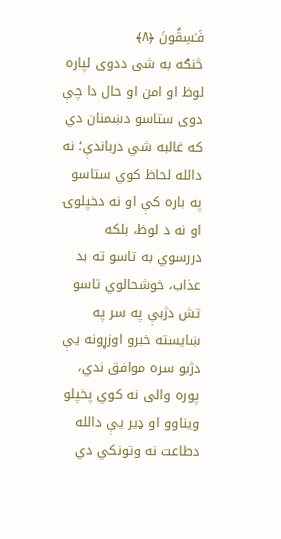فَـٰسِقُونَ ﴿٨﴾
څنګه به شی ددوی لپاره لوظ او امن او حال دا چې دوی ستاسو دښمنان دي که غالبه شي درباندې؛ نه دالله لحاظ کوي ستاسو په باره کې او نه دخپلوۍ او نه د لوظ، بلکه دررسوي به تاسو ته بد عذاب، خوشحالوي تاسو تش دژبې په سر په ښایسته خبرو اوزړونه یې دژبو سره موافق ندي، پوره والی نه کوي پخپلو ویناوو او ډیر یې دالله دطاعت نه وتونکي دي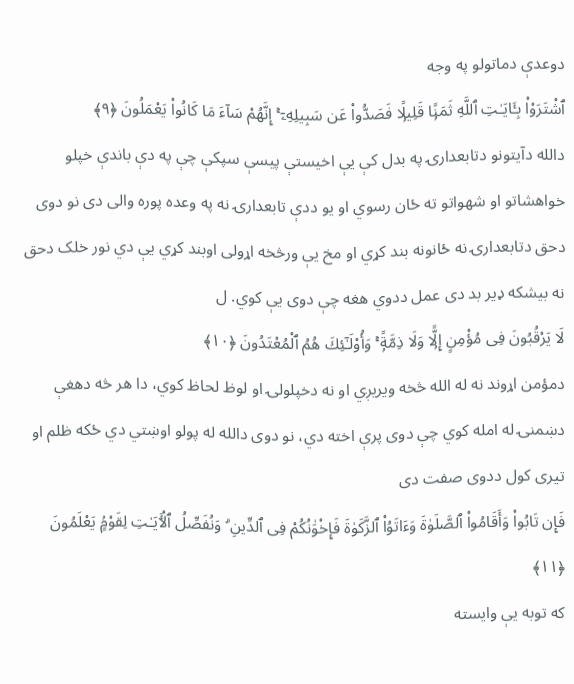دوعدې دماتولو په وجه
ٱشْتَرَوْا۟ بِـَٔايَـٰتِ ٱللَّهِ ثَمَنًۭا قَلِيلًۭا فَصَدُّوا۟ عَن سَبِيلِهِۦٓ ۚ إِنَّهُمْ سَآءَ مَا كَانُوا۟ يَعْمَلُونَ ﴿٩﴾
دالله دآیتونو دتابعدارۍ په بدل کې یې اخیستې پیسې سپکې چې په دې باندې خپلو خواهشاتو او شهواتو ته ځان رسوي او یو ددې تابعدارۍ نه په وعده پوره والی دی نو دوی دحق دتابعدارۍ نه ځانونه بند کړي او مخ یې ورڅخه اړولی اوبند کړي یې دي نور خلک دحق نه بیشکه ډیر بد دی عمل ددوي هغه چې دوی یې کوي. ل
لَا يَرْقُبُونَ فِى مُؤْمِنٍ إِلًّۭا وَلَا ذِمَّةًۭ ۚ وَأُو۟لَـٰٓئِكَ هُمُ ٱلْمُعْتَدُونَ ﴿١٠﴾
دمؤمن اړوند نه له الله څخه ویریږي او نه دخپلولۍ او لوظ لحاظ کوي، دا هر څه دهغې دښمنۍ له امله کوي چې دوی پرې اخته دي، نو دوی دالله له پولو اوښتي دي ځکه ظلم او تیری کول ددوی صفت دی
فَإِن تَابُوا۟ وَأَقَامُوا۟ ٱلصَّلَوٰةَ وَءَاتَوُا۟ ٱلزَّكَوٰةَ فَإِخْوَٰنُكُمْ فِى ٱلدِّينِ ۗ وَنُفَصِّلُ ٱلْـَٔايَـٰتِ لِقَوْمٍۢ يَعْلَمُونَ ﴿١١﴾
که توبه یې وایسته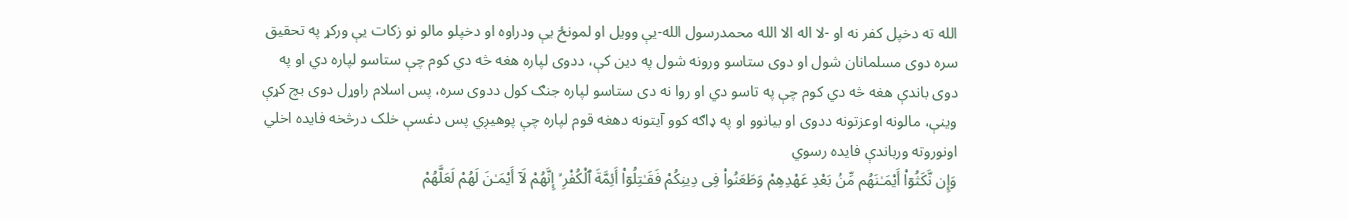الله ته دخپل کفر نه او -لا اله الا الله محمدرسول الله-یې وویل او لمونځ یې ودراوه او دخپلو مالو نو زکات یې ورکړ په تحقیق سره دوی مسلمانان شول او دوی ستاسو ورونه شول په دین کې، ددوی لپاره هغه څه دي کوم چې ستاسو لپاره دي او په دوی باندې هغه څه دي کوم چې په تاسو دي او روا نه دی ستاسو لپاره جنګ کول ددوی سره، پس اسلام راوړل دوی بچ کړې وینې، مالونه اوعزتونه ددوی او بیانوو او په ډاګه کوو آیتونه دهغه قوم لپاره چې پوهیږي پس دغسې خلک درڅخه فايده اخلي اونوروته ورباندې فایده رسوي
وَإِن نَّكَثُوٓا۟ أَيْمَـٰنَهُم مِّنۢ بَعْدِ عَهْدِهِمْ وَطَعَنُوا۟ فِى دِينِكُمْ فَقَـٰتِلُوٓا۟ أَئِمَّةَ ٱلْكُفْرِ ۙ إِنَّهُمْ لَآ أَيْمَـٰنَ لَهُمْ لَعَلَّهُمْ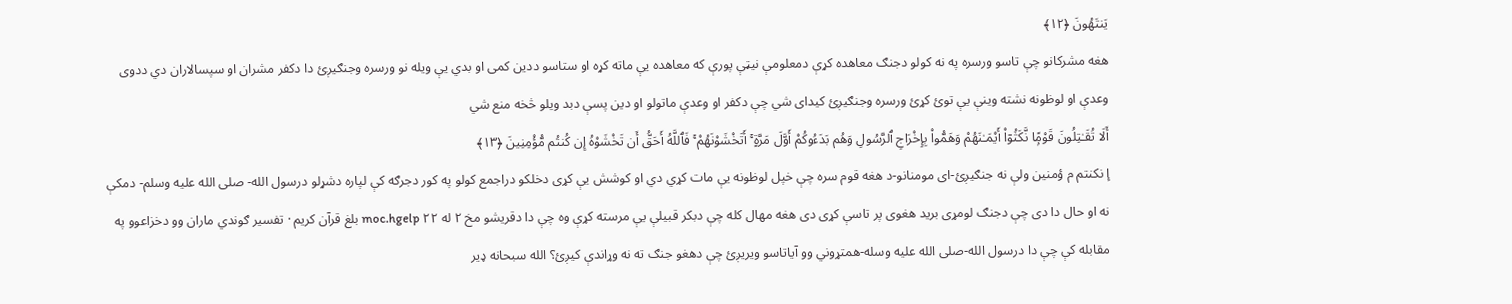يَنتَهُونَ ﴿١٢﴾
هغه مشرکانو چې تاسو ورسره په نه کولو دجنګ معاهده کړې دمعلومې نیټې پورې که معاهده یې ماته کړه او ستاسو ددین کمی او بدي یې ویله نو ورسره وجنګیږئ دا دکفر مشران او سپسالاران دي ددوی وعدې او لوظونه نشته وینې یې توئ کړئ ورسره وجنګیږئ کیدای شي چې دکفر او وعدې ماتولو او دین پسې دبد ویلو څخه منع شي
أَلَا تُقَـٰتِلُونَ قَوْمًۭا نَّكَثُوٓا۟ أَيْمَـٰنَهُمْ وَهَمُّوا۟ بِإِخْرَاجِ ٱلرَّسُولِ وَهُم بَدَءُوكُمْ أَوَّلَ مَرَّةٍ ۚ أَتَخْشَوْنَهُمْ ۚ فَٱللَّهُ أَحَقُّ أَن تَخْشَوْهُ إِن كُنتُم مُّؤْمِنِينَ ﴿١٣﴾
إ نكنتم م ؤمنين ولې نه جنګیږئ-ای مومنانو-د هغه قوم سره چې خپل لوظونه یې مات کړي دي او کوشش یې کړی دخلکو دراجمع کولو په کور دجرګه کې لپاره دشړلو درسول الله- صلی الله علیه وسلم- دمکې نه او حال دا دی چې دجنګ لومړی برید هغوی پر تاسې کړی دی هغه مهال کله چې دبکر قبیلې یې مرسته کړې وه چې دا دقریشو مخ ۲ له ۲۲ moc.hgelp بلغ قرآن کریم · تفسیر ګوندي ماران وو دخزاعوو په مقابله کې چې دا درسول الله-صلی الله علیه وسله-همتړوني وو آیاتاسو ویریږئ چې دهغو جنګ ته نه وړاندې کیږئ؟ الله سبحانه ډیر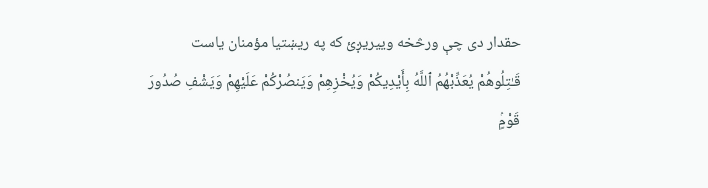حقدار دی چې ورڅخه ويیریږئ که په ریښتیا مؤمنان یاست
قَـٰتِلُوهُمْ يُعَذِّبْهُمُ ٱللَّهُ بِأَيْدِيكُمْ وَيُخْزِهِمْ وَيَنصُرْكُمْ عَلَيْهِمْ وَيَشْفِ صُدُورَ قَوْمٍۢ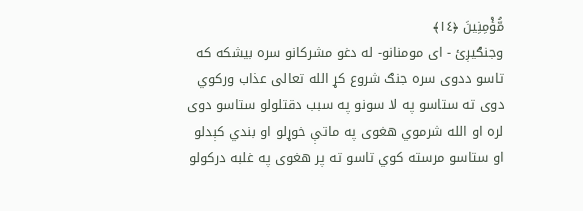مُّؤْمِنِينَ ﴿١٤﴾
وجنګیږئ - ای مومنانو- له دغو مشرکانو سره بیشکه که تاسو ددوی سره جنګ شروع کړ الله تعالی عذاب ورکوي دوی ته ستاسو په لا سونو په سبب دقتلولو ستاسو دوی لره او الله شرموي هغوی په ماتې خوړلو او بندي کېدلو او ستاسو مرسته کوي تاسو ته پر هغوی په غلبه درکولو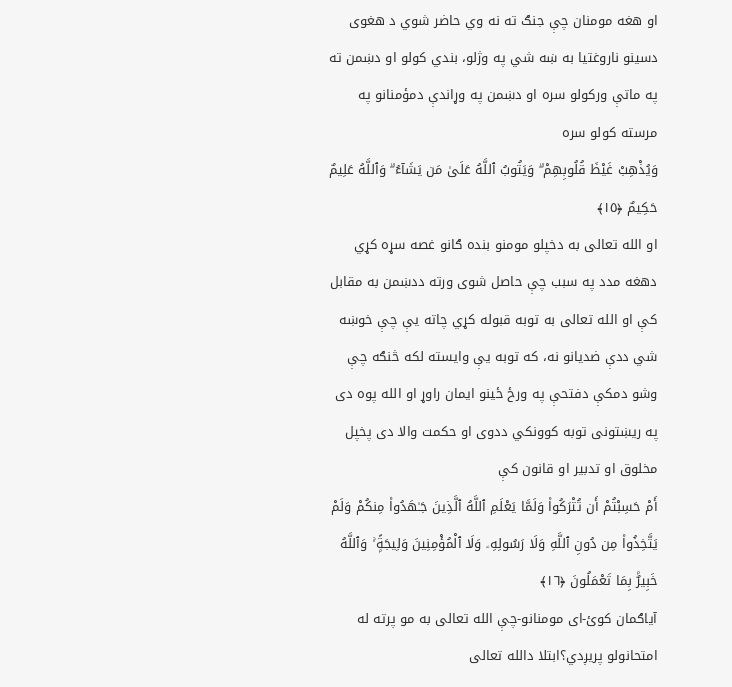او هغه مومنان چې جنګ ته نه وي حاضر شوي د هغوی دسینو ناروغتیا به ښه شي په وژلو، بندي کولو او دښمن ته په ماتې ورکولو سره او دښمن په وړاندې دمؤمنانو په مرسته کولو سره
وَيُذْهِبْ غَيْظَ قُلُوبِهِمْ ۗ وَيَتُوبُ ٱللَّهُ عَلَىٰ مَن يَشَآءُ ۗ وَٱللَّهُ عَلِيمٌ حَكِيمٌ ﴿١٥﴾
او الله تعالی به دخپلو مومنو بنده ګانو غصه سړه کړي دهغه مدد په سبب چې حاصل شوی ورته ددښمن به مقابل کې او الله تعالی به توبه قبوله کړي چاته یې چې خوښه شي ددې ضدیانو نه، که توبه یې وایسته لکه څنګه چې وشو دمکې دفتحې په ورځ ځینو ایمان راوړ او الله پوه دی په ریښتونی توبه کوونکي ددوی او حکمت والا دی پخپل مخلوق او تدبیر او قانون کې
أَمْ حَسِبْتُمْ أَن تُتْرَكُوا۟ وَلَمَّا يَعْلَمِ ٱللَّهُ ٱلَّذِينَ جَـٰهَدُوا۟ مِنكُمْ وَلَمْ يَتَّخِذُوا۟ مِن دُونِ ٱللَّهِ وَلَا رَسُولِهِۦ وَلَا ٱلْمُؤْمِنِينَ وَلِيجَةًۭ ۚ وَٱللَّهُ خَبِيرٌۢ بِمَا تَعْمَلُونَ ﴿١٦﴾
آیاګمان کوئ-ای مومنانو-چې الله تعالی به مو پرته له امتحانولو پریږدي؟ابتلا دالله تعالی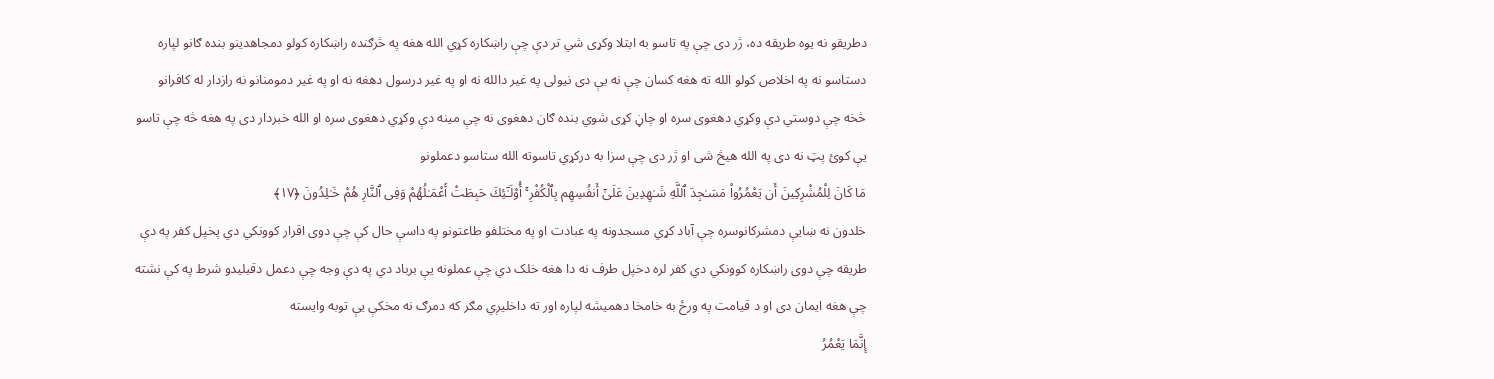دطریقو نه یوه طریقه ده، ژر دی چې په تاسو به ابتلا وکړی شي تر دې چې راښکاره کړي الله هغه په څرګنده راښکاره کولو دمجاهدینو بنده ګانو لپاره دستاسو نه په اخلاص کولو الله ته هغه کسان چې نه یې دی نیولی په غیر دالله نه او په غیر درسول دهغه نه او په غیر دمومنانو نه رازدار له کافرانو څخه چې دوستي دې وکړي دهغوی سره او چاڼ کړی شوي بنده ګان دهغوی نه چې مینه دې وکړي دهغوی سره او الله خبردار دی په هغه څه چې تاسو یې کوئ پټ نه دی په الله هیڅ شی او ژر دی چې سزا به درکړي تاسوته الله ستاسو دعملونو
مَا كَانَ لِلْمُشْرِكِينَ أَن يَعْمُرُوا۟ مَسَـٰجِدَ ٱللَّهِ شَـٰهِدِينَ عَلَىٰٓ أَنفُسِهِم بِٱلْكُفْرِ ۚ أُو۟لَـٰٓئِكَ حَبِطَتْ أَعْمَـٰلُهُمْ وَفِى ٱلنَّارِ هُمْ خَـٰلِدُونَ ﴿١٧﴾
خلدون نه ښایې دمشرکانوسره چې آباد کړي مسجدونه په عبادت او په مختلفو طاعتونو په داسې حال کې چې دوی اقرار کوونکي دي پخپل کفر په دې طریقه چې دوی راښکاره کوونکي دي کفر لره دخپل طرف نه دا هغه خلک دي چې عملونه یې برباد دي په دې وجه چې دعمل دقبلیدو شرط په کې نشته چې هغه ایمان دی او د قیامت په ورځ به خامخا دهمیشه لپاره اور ته داخلیږي مګر که دمرګ نه مخکې یې توبه وایسته
إِنَّمَا يَعْمُرُ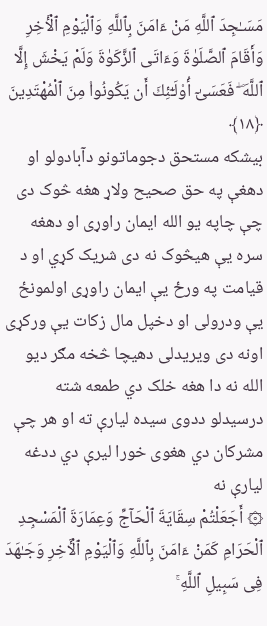مَسَـٰجِدَ ٱللَّهِ مَنْ ءَامَنَ بِٱللَّهِ وَٱلْيَوْمِ ٱلْـَٔاخِرِ وَأَقَامَ ٱلصَّلَوٰةَ وَءَاتَى ٱلزَّكَوٰةَ وَلَمْ يَخْشَ إِلَّا ٱللَّهَ ۖ فَعَسَىٰٓ أُو۟لَـٰٓئِكَ أَن يَكُونُوا۟ مِنَ ٱلْمُهْتَدِينَ ﴿١٨﴾
بیشکه مستحق دجوماتونو دآبادولو او دهغې په حق صحیح ولاړ هغه څوک دی چې چاپه یو الله ایمان راوړی او دهغه سره یې هیڅوک نه دی شریک کړي او د قیامت په ورځ یې ایمان راوړی اولمونځ یې ودرولی او دخپل مال زکات یې ورکړی اونه دی ویریدلی دهیچا څخه مګر دیو الله نه دا هغه خلک دي طمعه شته درسیدلو ددوی سیده لیارې ته او هر چې مشرکان دي هغوی خورا لیرې دي ددغه لیارې نه
۞ أَجَعَلْتُمْ سِقَايَةَ ٱلْحَآجِّ وَعِمَارَةَ ٱلْمَسْجِدِ ٱلْحَرَامِ كَمَنْ ءَامَنَ بِٱللَّهِ وَٱلْيَوْمِ ٱلْـَٔاخِرِ وَجَـٰهَدَ فِى سَبِيلِ ٱللَّهِ ۚ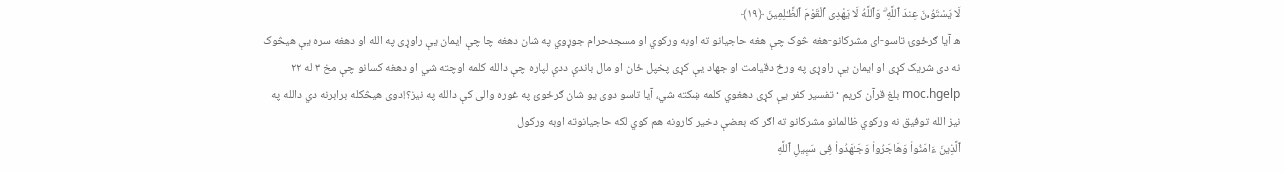لَا يَسْتَوُۥنَ عِندَ ٱللَّهِ ۗ وَٱللَّهُ لَا يَهْدِى ٱلْقَوْمَ ٱلظَّـٰلِمِينَ ﴿١٩﴾
ه آیا ګرځوئ تاسو-ای مشرکانو-هغه څوک چې هغه حاجیانو ته اوبه ورکوي او مسجدحرام جوړوي په شان دهغه چا چې ایمان یې راوړی په الله او دهغه سره یې هیڅوک نه دی شریک کړی او ایمان یې راوړی په ورځ دقیامت او جهاد یې کړی پخپل ځان او مال باندې ددې لپاره چې دالله کلمه اوچته شي او دهغه کسانو چې مخ ۳ له ۲۲ moc.hgelp بلغ قرآن کریم · تفسیر کفر یې کړی دهغوي کلمه ښکته شي، آیا تاسو دوی یو شان ګرځوئ په غوره والی کې دالله په نیز؟!دوی هیڅکله برابرنه دي دالله په نیز الله توفیق نه ورکوي ظالمانو مشرکانو ته اګر که بعضې دخیر کارونه هم کوي لکه حاجیانوته اوبه ورکول
ٱلَّذِينَ ءَامَنُوا۟ وَهَاجَرُوا۟ وَجَـٰهَدُوا۟ فِى سَبِيلِ ٱللَّهِ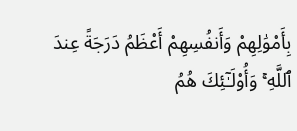بِأَمْوَٰلِهِمْ وَأَنفُسِهِمْ أَعْظَمُ دَرَجَةً عِندَ ٱللَّهِ ۚ وَأُو۟لَـٰٓئِكَ هُمُ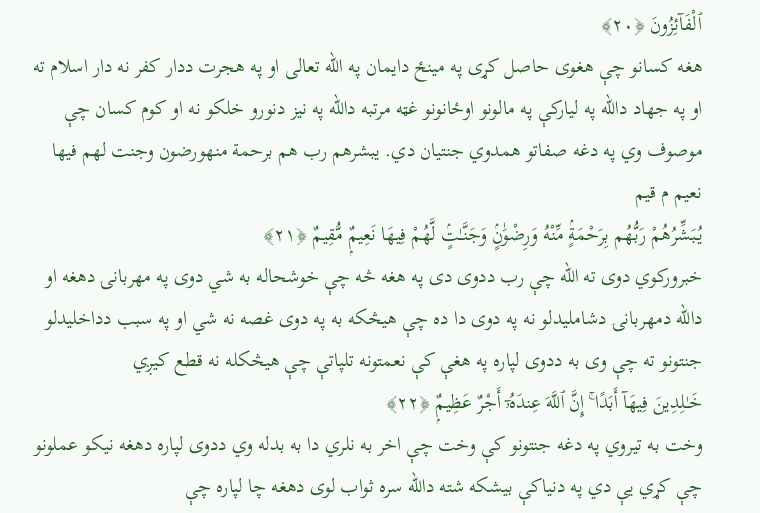ٱلْفَآئِزُونَ ﴿٢٠﴾
هغه کسانو چې هغوی حاصل کړی په مینځ دایمان په الله تعالی او په هجرت ددار کفر نه دار اسلام ته او په جهاد دالله په لیارکې په مالونو اوځانونو غټه مرتبه دالله په نیز دنورو خلکو نه او کوم کسان چې موصوف وي په دغه صفاتو همدوي جنتیان دي. يبشرهم رب هم برحمة منهورضون وجنت لهم فيها نعيم م قيم
يُبَشِّرُهُمْ رَبُّهُم بِرَحْمَةٍۢ مِّنْهُ وَرِضْوَٰنٍۢ وَجَنَّـٰتٍۢ لَّهُمْ فِيهَا نَعِيمٌۭ مُّقِيمٌ ﴿٢١﴾
خبرورکوي دوی ته الله چې رب ددوی دی په هغه څه چې خوشحاله به شي دوی په مهربانۍ دهغه او دالله دمهربانۍ دشاملیدلو نه په دوی دا ده چې هیڅکه به په دوی غصه نه شي او په سبب دداخلیدلو جنتونو ته چې وی به ددوی لپاره په هغې کې نعمتونه تلپاتې چې هیڅکله نه قطع کیږي
خَـٰلِدِينَ فِيهَآ أَبَدًا ۚ إِنَّ ٱللَّهَ عِندَهُۥٓ أَجْرٌ عَظِيمٌۭ ﴿٢٢﴾
وخت به تیروي په دغه جنتونو کې وخت چې اخر به نلري دا به بدله وي ددوی لپاره دهغه نیکو عملونو چې کړي یې دي په دنیاکې بیشکه شته دالله سره ثواب لوی دهغه چا لپاره چې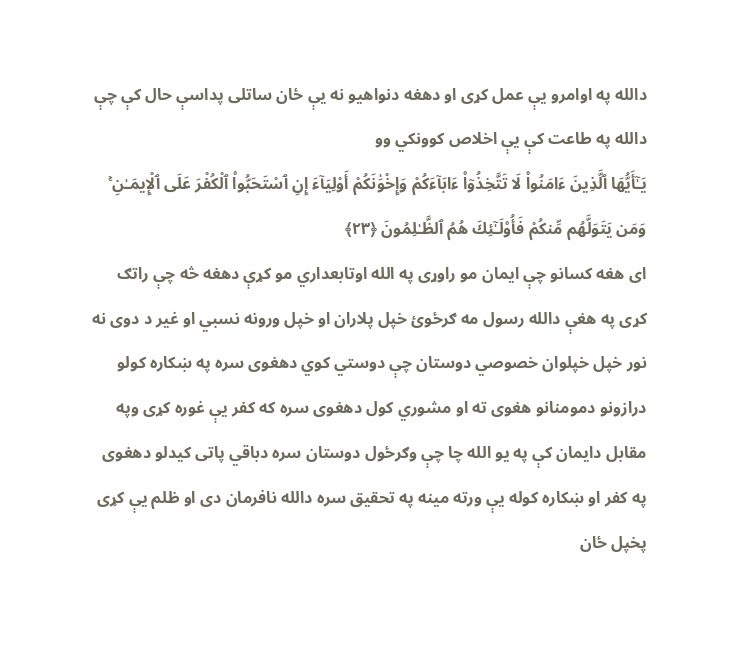دالله په اوامرو یې عمل کړی او دهغه دنواهیو نه یې ځان ساتلی پداسې حال کې چې دالله په طاعت کې یې اخلاص کوونکي وو
يَـٰٓأَيُّهَا ٱلَّذِينَ ءَامَنُوا۟ لَا تَتَّخِذُوٓا۟ ءَابَآءَكُمْ وَإِخْوَٰنَكُمْ أَوْلِيَآءَ إِنِ ٱسْتَحَبُّوا۟ ٱلْكُفْرَ عَلَى ٱلْإِيمَـٰنِ ۚ وَمَن يَتَوَلَّهُم مِّنكُمْ فَأُو۟لَـٰٓئِكَ هُمُ ٱلظَّـٰلِمُونَ ﴿٢٣﴾
ای هغه کسانو چې ایمان مو راوړی په الله اوتابعداري مو کړې دهغه څه چې راتګ کړی په هغې دالله رسول مه ګرځوئ خپل پلاران او خپل ورونه نسبي او غیر د دوی نه نور خپل خپلوان خصوصي دوستان چې دوستي کوي دهغوی سره په ښکاره کولو درازونو دمومنانو هغوی ته او مشوري کول دهغوی سره که کفر یې غوره کړی وپه مقابل دایمان کې په یو الله چا چې وګرځول دوستان سره دباقي پاتی کیدلو دهغوی په کفر او ښکاره کوله یې ورته مینه په تحقیق سره دالله نافرمان دی او ظلم یې کړی پخپل ځان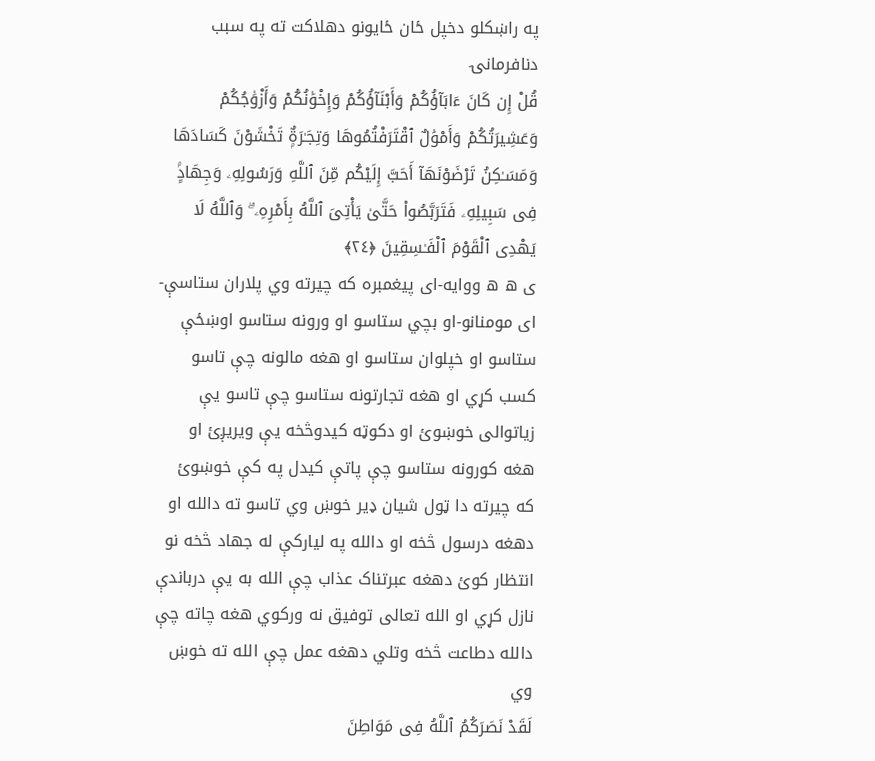په راښکلو دخپل ځان ځایونو دهلاکت ته په سبب دنافرمانۍ
قُلْ إِن كَانَ ءَابَآؤُكُمْ وَأَبْنَآؤُكُمْ وَإِخْوَٰنُكُمْ وَأَزْوَٰجُكُمْ وَعَشِيرَتُكُمْ وَأَمْوَٰلٌ ٱقْتَرَفْتُمُوهَا وَتِجَـٰرَةٌۭ تَخْشَوْنَ كَسَادَهَا وَمَسَـٰكِنُ تَرْضَوْنَهَآ أَحَبَّ إِلَيْكُم مِّنَ ٱللَّهِ وَرَسُولِهِۦ وَجِهَادٍۢ فِى سَبِيلِهِۦ فَتَرَبَّصُوا۟ حَتَّىٰ يَأْتِىَ ٱللَّهُ بِأَمْرِهِۦ ۗ وَٱللَّهُ لَا يَهْدِى ٱلْقَوْمَ ٱلْفَـٰسِقِينَ ﴿٢٤﴾
ى ه ه ووایه-ای پیغمبره که چیرته وي پلاران ستاسې-ای مومنانو-او بچي ستاسو او ورونه ستاسو اوښځې ستاسو او خپلوان ستاسو او هغه مالونه چې تاسو کسب کړي او هغه تجارتونه ستاسو چې تاسو یې زیاتوالی خوښوئ او دکوټه کیدوڅخه یې ویریږئ او هغه کورونه ستاسو چې پاتې کیدل په کې خوښوئ که چیرته دا ټول شیان ډیر خوښ وي تاسو ته دالله او دهغه درسول څخه او دالله په لیارکې له جهاد څخه نو انتظار کوئ دهغه عبرتناک عذاب چې الله به یې درباندې نازل کړي او الله تعالی توفیق نه ورکوي هغه چاته چې دالله دطاعت څخه وتلي دهغه عمل چې الله ته خوښ وي
لَقَدْ نَصَرَكُمُ ٱللَّهُ فِى مَوَاطِنَ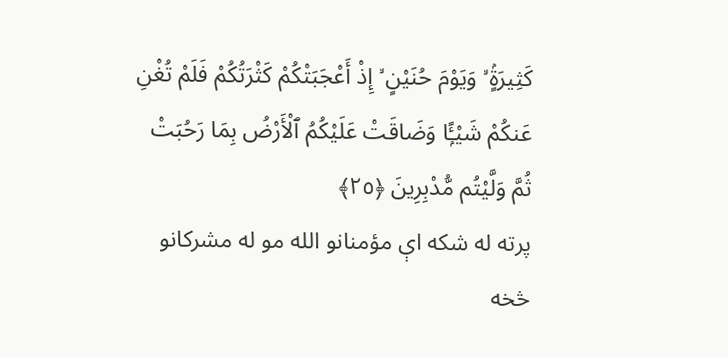كَثِيرَةٍۢ ۙ وَيَوْمَ حُنَيْنٍ ۙ إِذْ أَعْجَبَتْكُمْ كَثْرَتُكُمْ فَلَمْ تُغْنِ عَنكُمْ شَيْـًۭٔا وَضَاقَتْ عَلَيْكُمُ ٱلْأَرْضُ بِمَا رَحُبَتْ ثُمَّ وَلَّيْتُم مُّدْبِرِينَ ﴿٢٥﴾
پرته له شکه اې مؤمنانو الله مو له مشرکانو څخه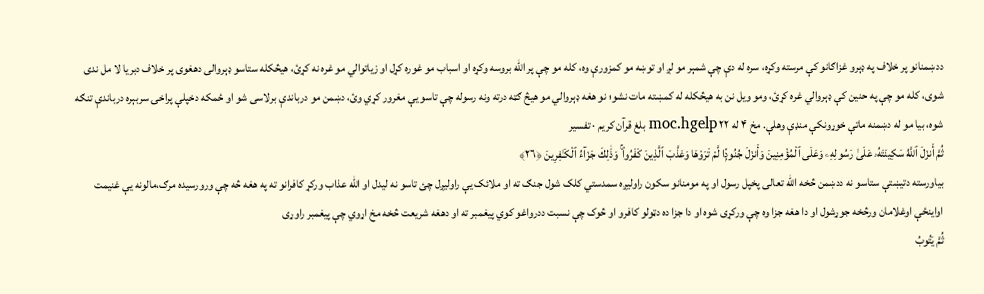ددښمنانو پر خلاف په ډېرو غزاګانو کې مرسته وکړه، سره له دې چې شمېر مو لږ او توښه مو کمزورې وه، کله مو چې پر الله بروسه وکړه او اسباب مو غوره کړل او زياتوالي مو غره نه کړئ، هیڅکله ستاسو ډېروالی دهغوی پر خلاف دبريا لا مل ندی شوی، کله مو چې په حنين کې ډېروالي غره کړئ، ومو ويل نن به هيڅکله له کمښته مات نشو؛ نو هغه ډېروالي مو هيڅ ګټه درته ونه رسوله چې تاسو يې مغرور کړي وئ، دښمن مو درباندې برلاسی شو او ځمکه دخپلې پراخۍ سربېره درباندې تنګه شوه، بيا مو له دښمنه ماتې خوړونکې منډې وهلې. مخ ۴ له ۲۲ moc.hgelp بلغ قرآن کریم · تفسیر
ثُمَّ أَنزَلَ ٱللَّهُ سَكِينَتَهُۥ عَلَىٰ رَسُولِهِۦ وَعَلَى ٱلْمُؤْمِنِينَ وَأَنزَلَ جُنُودًۭا لَّمْ تَرَوْهَا وَعَذَّبَ ٱلَّذِينَ كَفَرُوا۟ ۚ وَذَٰلِكَ جَزَآءُ ٱلْكَـٰفِرِينَ ﴿٢٦﴾
بیاورسته دتیښتې ستاسو نه ددښمن څخه الله تعالی پخپل رسول او په مومنانو سکون راولیږه سمدستي کلک شول جنګ ته او ملائک یې راولیږل چئ تاسو نه لیدل او الله عذاب ورکړ کافرانو ته په هغه څه چې ورورسیده مرګ،مالونه یې غنیمت اواینځې اوغلامان ورڅخه جوړشول او دا هغه جزا وه چې ورکړی شوه او دا جزا ده دټولو کافرو او څوک چې نسبت ددرواغو کوي پیغمبر ته او دهغه شریعت څخه مخ اړوي چې پیغمبر راوړی
ثُمَّ يَتُوبُ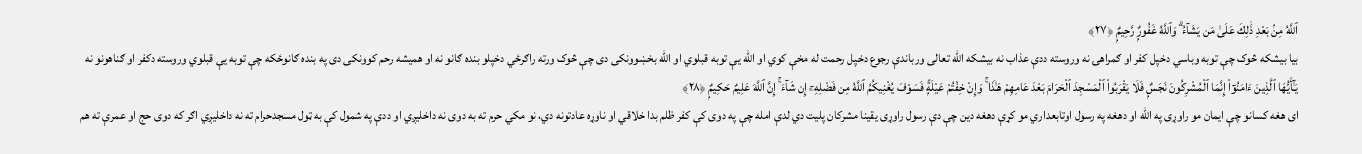ٱللَّهُ مِنۢ بَعْدِ ذَٰلِكَ عَلَىٰ مَن يَشَآءُ ۗ وَٱللَّهُ غَفُورٌۭ رَّحِيمٌۭ ﴿٢٧﴾
بیا بیشکه څوک چې توبه وباسي دخپل کفر او ګمراهۍ نه وروسته ددې عذاب نه بیشکه الله تعالی ورباندې رجوع دخپل رحمت له مخې کوي او الله یې توبه قبلوي او الله بخښوونکی دی چې څوک ورته راګرځي دخپلو بنده ګانو نه او همیشه رحم کوونکی دی په بنده ګانوځکه چې توبه یې قبلوي وروسته دکفر او ګناهونو نه
يَـٰٓأَيُّهَا ٱلَّذِينَ ءَامَنُوٓا۟ إِنَّمَا ٱلْمُشْرِكُونَ نَجَسٌۭ فَلَا يَقْرَبُوا۟ ٱلْمَسْجِدَ ٱلْحَرَامَ بَعْدَ عَامِهِمْ هَـٰذَا ۚ وَإِنْ خِفْتُمْ عَيْلَةًۭ فَسَوْفَ يُغْنِيكُمُ ٱللَّهُ مِن فَضْلِهِۦٓ إِن شَآءَ ۚ إِنَّ ٱللَّهَ عَلِيمٌ حَكِيمٌۭ ﴿٢٨﴾
ای هغه کسانو چې ایمان مو راوړی په الله او دهغه په رسول اوتابعداري مو کړې دهغه دین چې دې رسول راوړی یقینا مشرکان پلیت دي لدې امله چې په دوی کې کفر ظلم بدا خلاقي او ناوړه عادتونه دي، نو مکي حرم ته به دوی نه داخلیږي او ددې په شمول کې به ټول مسجدحرام ته نه داخلیږي اګر که دوی حج او عمرې ته هم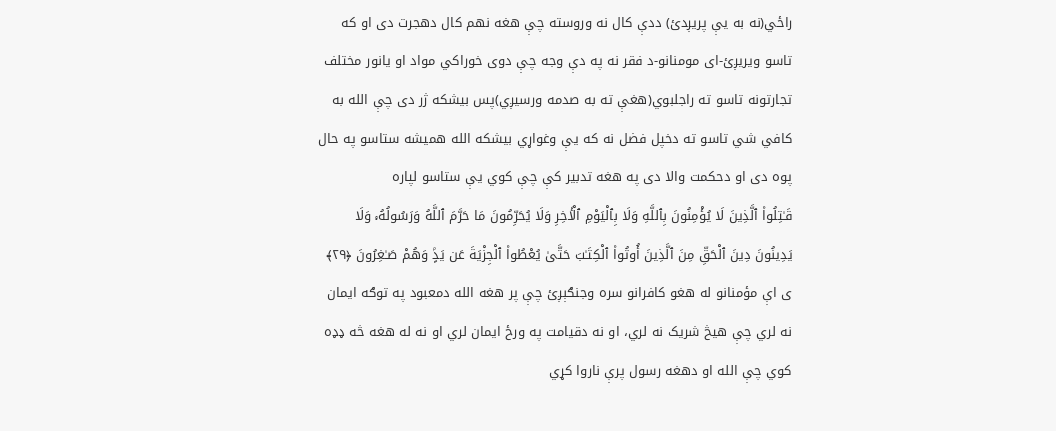راځي(نه به یې پریږدئ) ددې کال نه وروسته چې هغه نهم کال دهجرت دی او که تاسو ویریږئ-ای مومنانو-د فقر نه په دې وجه چې دوی خوراکي مواد او یانور مختلف تجارتونه تاسو ته راجلبوي(هغې ته به صدمه ورسیږي)پس بیشکه ژر دی چې الله به کافي شي تاسو ته دخپل فضل نه که یې وغواړي بیشکه الله همیشه ستاسو په حال پوه دی او دحکمت والا دی په هغه تدبیر کې چې کوي یې ستاسو لپاره
قَـٰتِلُوا۟ ٱلَّذِينَ لَا يُؤْمِنُونَ بِٱللَّهِ وَلَا بِٱلْيَوْمِ ٱلْـَٔاخِرِ وَلَا يُحَرِّمُونَ مَا حَرَّمَ ٱللَّهُ وَرَسُولُهُۥ وَلَا يَدِينُونَ دِينَ ٱلْحَقِّ مِنَ ٱلَّذِينَ أُوتُوا۟ ٱلْكِتَـٰبَ حَتَّىٰ يُعْطُوا۟ ٱلْجِزْيَةَ عَن يَدٍۢ وَهُمْ صَـٰغِرُونَ ﴿٢٩﴾
ى اې مؤمنانو له هغو کافرانو سره وجنګېږئ چې پر هغه الله دمعبود په توګه ايمان نه لري چې هيڅ شريک نه لري، او نه دقيامت په ورځ ايمان لري او نه له هغه څه ډډه کوي چې الله او دهغه رسول پرې ناروا کړي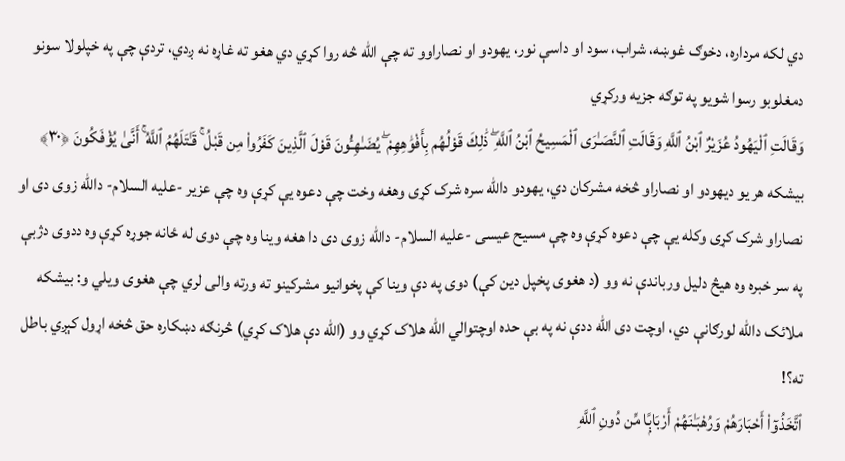دي لکه مرداره، دخوګ غوښه، شراب، سود او داسې نور، يهودو او نصاراوو ته چې الله څه روا کړي دي هغو ته غاړه نه ږدي، تردې چې په خپلولا سونو دمغلوبو رسوا شويو په توګه جزيه ورکړي
وَقَالَتِ ٱلْيَهُودُ عُزَيْرٌ ٱبْنُ ٱللَّهِ وَقَالَتِ ٱلنَّصَـٰرَى ٱلْمَسِيحُ ٱبْنُ ٱللَّهِ ۖ ذَٰلِكَ قَوْلُهُم بِأَفْوَٰهِهِمْ ۖ يُضَـٰهِـُٔونَ قَوْلَ ٱلَّذِينَ كَفَرُوا۟ مِن قَبْلُ ۚ قَـٰتَلَهُمُ ٱللَّهُ ۚ أَنَّىٰ يُؤْفَكُونَ ﴿٣٠﴾
بیشکه هر یو دیهودو او نصاراو څخه مشرکان دي، یهودو دالله سره شرک کړی وهغه وخت چې دعوه یې کړې وه چې عزیر -علیه السلام- دالله زوی دی او نصاراو شرک کړی وکله یې چې دعوه کړې وه چې مسیح عیسی -علیه السلام- دالله زوی دی دا هغه وینا وه چې دوی له ځانه جوړه کړې وه ددوی دژبې په سر خبره وه هیڅ دلیل ورباندې نه وو (د هغوی پخپل دین کې) دوی په دې وینا کې پخوانیو مشرکینو ته ورته والی لري چې هغوی ویلي و: بیشکه ملائک دالله لورګانې دي، اوچت دی الله ددې نه په بې حده اوچتوالي الله هلاک کړي وو (الله دې هلاک کړي) څرنګه دښکاره حق څخه اړول کېږي باطل ته؟!
ٱتَّخَذُوٓا۟ أَحْبَارَهُمْ وَرُهْبَـٰنَهُمْ أَرْبَابًۭا مِّن دُونِ ٱللَّهِ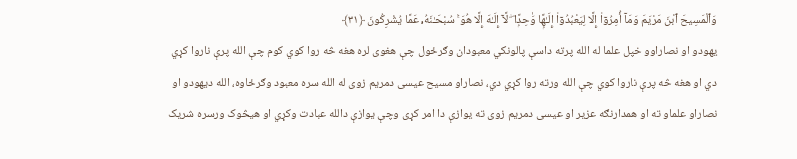وَٱلْمَسِيحَ ٱبْنَ مَرْيَمَ وَمَآ أُمِرُوٓا۟ إِلَّا لِيَعْبُدُوٓا۟ إِلَـٰهًۭا وَٰحِدًۭا ۖ لَّآ إِلَـٰهَ إِلَّا هُوَ ۚ سُبْحَـٰنَهُۥ عَمَّا يُشْرِكُونَ ﴿٣١﴾
يهودو او نصاراوو خپل علما له الله پرته داسې پالونکي معبودان وګرځول چې هغوی لره هغه څه روا کوي کوم چې الله پرې ناروا کړي دي او هغه څه پرې ناروا کوي چې الله ورته روا کړي دي، نصاراو مسيح عيسی دمريم زوی له الله سره معبود وګرځاوه، الله ديهودو او نصاراو علماو ته او همدارنګه عزیر او عيسی دمريم زوی ته يوازې دا امر کړی وچې يوازې دالله عبادت وکړي او هيڅوک ورسره شريک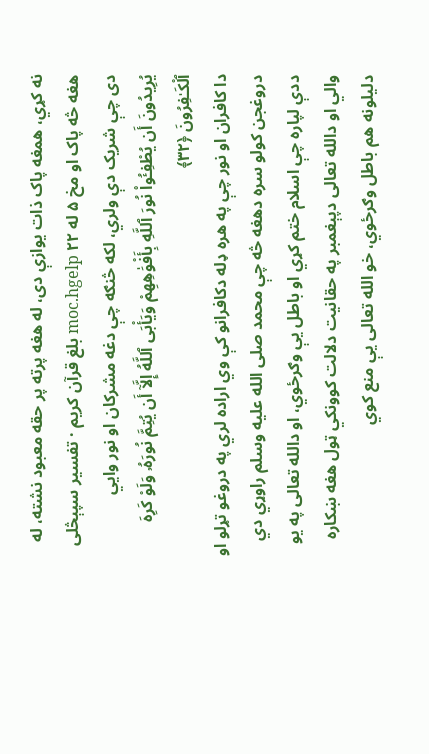نه کړي، همغه پاک ذات يوازې دی، له هغه پرته پر حقه معبود نشته، له هغه څه پاک او مخ ۵ له ۲۲ moc.hgelp بلغ قرآن کریم · تفسیر سپېڅلی دی چې شريک دې ولري، لکه څنګه چې دغه مشرکان او نور وايي
يُرِيدُونَ أَن يُطْفِـُٔوا۟ نُورَ ٱللَّهِ بِأَفْوَٰهِهِمْ وَيَأْبَى ٱللَّهُ إِلَّآ أَن يُتِمَّ نُورَهُۥ وَلَوْ كَرِهَ ٱلْكَـٰفِرُونَ ﴿٣٢﴾
دا کافران او نور چې په هره ډله دکافرانو کې وي اراده لري په دروغو تړلو او دروغجن کولو سره دهغه څه چې محمد صلی الله علیه وسلم راوړي دي ددې لپاره چې اسلام ختم کړي او باطل یې وګرځوي، او دالله تعالی په یو والي او دالله تعالی دپېغمبر په حقانیت دلالت کوونکي ټول هغه ښکاره دلیلونه هم باطل وګرځوي، خو الله تعالی یې منع کوي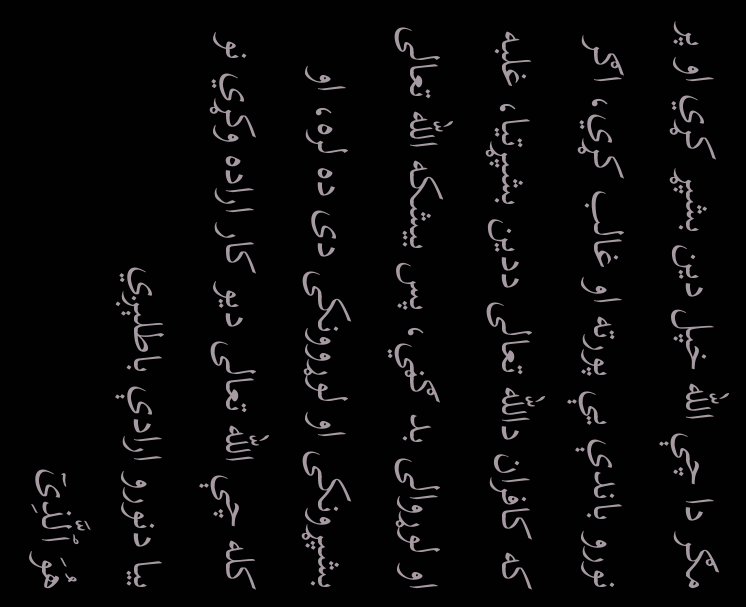مګر دا چې الله خپل دین بشپړ کړي او پر نورو باندې یې پورته او غالب کړي، اګر که کافران دالله تعالی ددین بشپړتیا، غلبه او لوړوالی بد ګڼي، پس بیشکه الله تعالی بشپړونکی او لوړوونکی دی ده لره، او کله چې الله تعالی دیو کار اراده وکړي نو بیا دنورو ارادې باطلېږي
هُوَ ٱلَّذِىٓ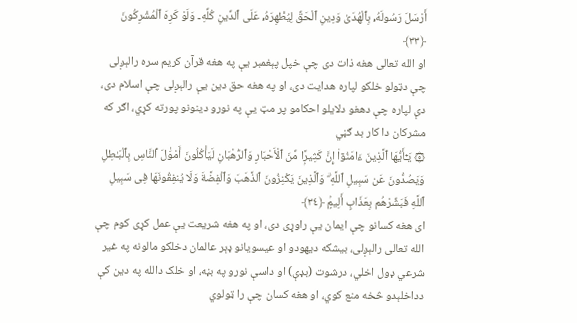أَرْسَلَ رَسُولَهُۥ بِٱلْهُدَىٰ وَدِينِ ٱلْحَقِّ لِيُظْهِرَهُۥ عَلَى ٱلدِّينِ كُلِّهِۦ وَلَوْ كَرِهَ ٱلْمُشْرِكُونَ ﴿٣٣﴾
او الله تعالی هغه ذات دی چې خپل پېغمبر یې په هغه قرآن کریم سره رالېږلی چې دټولو خلکو لپاره هدایت دی، او په هغه حق دین یې رالېږلی چې اسلام دی، دې لپاره چې دهغو دلایلو احکامو پر مټ یې په نورو دینونو پورته کړي، اګر که مشرکان دا کار بد ګڼي
۞ يَـٰٓأَيُّهَا ٱلَّذِينَ ءَامَنُوٓا۟ إِنَّ كَثِيرًۭا مِّنَ ٱلْأَحْبَارِ وَٱلرُّهْبَانِ لَيَأْكُلُونَ أَمْوَٰلَ ٱلنَّاسِ بِٱلْبَـٰطِلِ وَيَصُدُّونَ عَن سَبِيلِ ٱللَّهِ ۗ وَٱلَّذِينَ يَكْنِزُونَ ٱلذَّهَبَ وَٱلْفِضَّةَ وَلَا يُنفِقُونَهَا فِى سَبِيلِ ٱللَّهِ فَبَشِّرْهُم بِعَذَابٍ أَلِيمٍۢ ﴿٣٤﴾
ای هغه کسانو چې ایمان یې راوړی دی، او په هغه شریعت یې عمل کړی کوم چې الله تعالی رالېږلی، بیشکه دیهودو او عیسویانو ډېر عالمان دخلکو مالونه په غیر شرعي ډول اخلي، درشوت (بډې) او داسې نورو په بڼه، او خلک دالله په دین کې دداخلېدو څخه منع کوي، او هغه کسان چې را ټولوي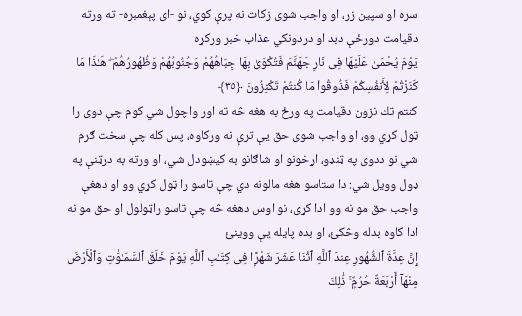سره او سپین زر، او واجب شوی زکات نه پرې کوي، نو -ای پېغمبره- ته ورته دقیامت دورځې دبد او دردونکي عذاب خبر ورکړه
يَوْمَ يُحْمَىٰ عَلَيْهَا فِى نَارِ جَهَنَّمَ فَتُكْوَىٰ بِهَا جِبَاهُهُمْ وَجُنُوبُهُمْ وَظُهُورُهُمْ ۖ هَـٰذَا مَا كَنَزْتُمْ لِأَنفُسِكُمْ فَذُوقُوا۟ مَا كُنتُمْ تَكْنِزُونَ ﴿٣٥﴾
كنتم تك نزون دقیامت په ورځ به هغه څه ته اور واچول شي کوم چې دوی را ټول کړي وو، او واجب شوی حق یې ترې نه ورکاوه، پس کله چې سخت ګرم شي نو ددوی په ټنډو، اړخونو او شاګانو به کیښودل شي، او ورته به درټنې په ډول وویل شي: دا ستاسو هغه مالونه دي چې تاسو را ټول کړي وو او دهغې واجب حق مو نه وو ادا کړی، نو اوس دهغه څه چې تاسو راټولول او حق مو نه ادا کاوه بدله وڅکئ، او بده پایله یې ووینئ
إِنَّ عِدَّةَ ٱلشُّهُورِ عِندَ ٱللَّهِ ٱثْنَا عَشَرَ شَهْرًۭا فِى كِتَـٰبِ ٱللَّهِ يَوْمَ خَلَقَ ٱلسَّمَـٰوَٰتِ وَٱلْأَرْضَ مِنْهَآ أَرْبَعَةٌ حُرُمٌۭ ۚ ذَٰلِكَ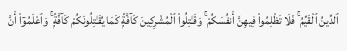ٱلدِّينُ ٱلْقَيِّمُ ۚ فَلَا تَظْلِمُوا۟ فِيهِنَّ أَنفُسَكُمْ ۚ وَقَـٰتِلُوا۟ ٱلْمُشْرِكِينَ كَآفَّةًۭ كَمَا يُقَـٰتِلُونَكُمْ كَآفَّةًۭ ۚ وَٱعْلَمُوٓا۟ أَنَّ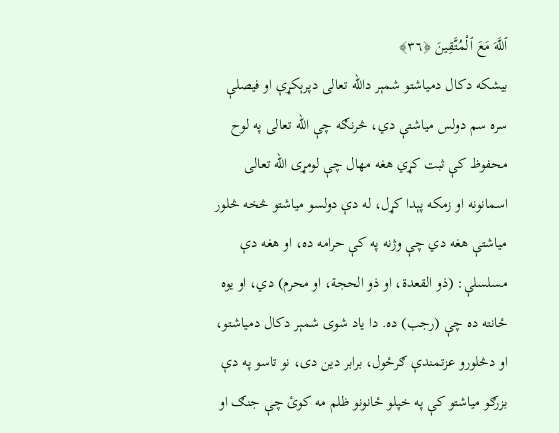ٱللَّهَ مَعَ ٱلْمُتَّقِينَ ﴿٣٦﴾
بیشکه دکال دمیاشتو شمېر دالله تعالی دپرېکړې او فیصلې سره سم دولس میاشتې دي، څرنګه چې الله تعالی په لوح محفوظ کې ثبت کړي هغه مهال چې لومړی الله تعالی اسمانونه او زمکه پېدا کړل، له دې دولسو میاشتو څخه څلور میاشتې هغه دي چې وژنه په کې حرامه ده، او هغه دې مسلسلې: (ذو القعدة، او ذو الحجة، او محرم) دي، او یوه ځانته ده چې (رجب) ده. دا یاد شوی شمېر دکال دمیاشتو، او دڅلورو عزتمندې ګرځول، برابر دین دی، نو تاسو په دې بزرګو میاشتو کې په خپلو ځانونو ظلم مه کوئ چې جنګ او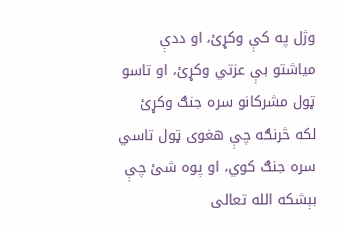وژل په کې وکړئ، او ددې میاشتو بې عزتي وکړئ، او تاسو ټول مشرکانو سره جنګ وکړئ لکه څرنګه چې هغوی ټول تاسي سره جنګ کوي، او پوه شئ چې بېشکه الله تعالی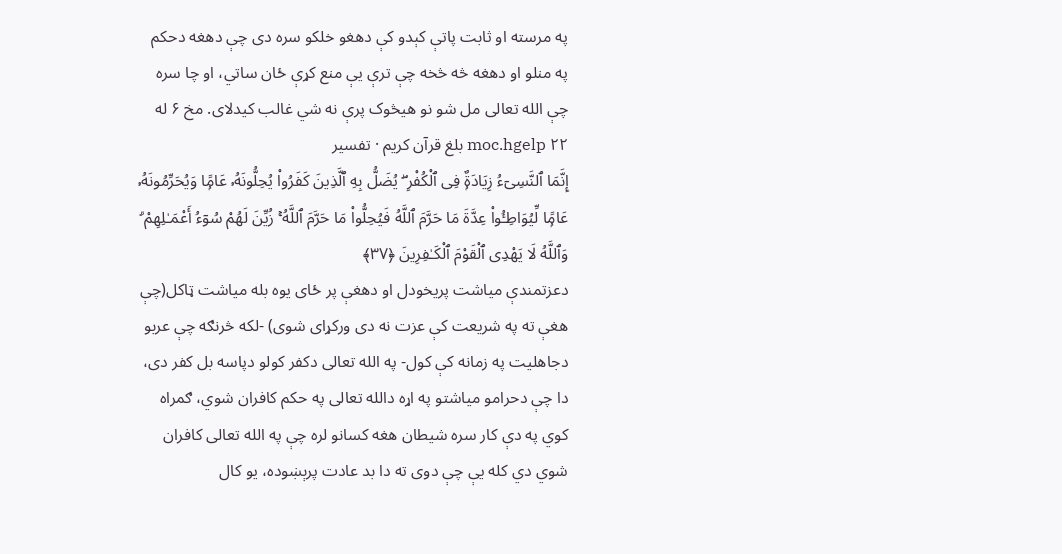په مرسته او ثابت پاتې کېدو کې دهغو خلکو سره دی چې دهغه دحکم په منلو او دهغه څه څخه چې ترې یې منع کړې ځان ساتي، او چا سره چې الله تعالی مل شو نو هیڅوک پرې نه شي غالب کیدلای. مخ ۶ له ۲۲ moc.hgelp بلغ قرآن کریم · تفسیر
إِنَّمَا ٱلنَّسِىٓءُ زِيَادَةٌۭ فِى ٱلْكُفْرِ ۖ يُضَلُّ بِهِ ٱلَّذِينَ كَفَرُوا۟ يُحِلُّونَهُۥ عَامًۭا وَيُحَرِّمُونَهُۥ عَامًۭا لِّيُوَاطِـُٔوا۟ عِدَّةَ مَا حَرَّمَ ٱللَّهُ فَيُحِلُّوا۟ مَا حَرَّمَ ٱللَّهُ ۚ زُيِّنَ لَهُمْ سُوٓءُ أَعْمَـٰلِهِمْ ۗ وَٱللَّهُ لَا يَهْدِى ٱلْقَوْمَ ٱلْكَـٰفِرِينَ ﴿٣٧﴾
دعزتمندې میاشت پریخودل او دهغې پر ځای یوه بله میاشت ټاکل(چې هغې ته په شریعت کې عزت نه دی ورکړای شوی) -لکه څرنګه چې عربو دجاهلیت په زمانه کې کول- په الله تعالی دکفر کولو دپاسه بل کفر دی، دا چې دحرامو میاشتو په اړه دالله تعالی په حکم کافران شوي، ګمراه کوي په دې کار سره شیطان هغه کسانو لره چې په الله تعالی کافران شوي دي کله یې چې دوی ته دا بد عادت پرېښوده، یو کال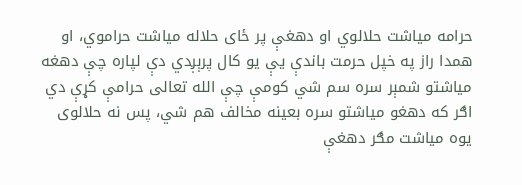حرامه میاشت حلالوي او دهغې پر ځای حلاله میاشت حراموي، او همدا راز په خپل حرمت باندې یې یو کال پرېږدي دې لپاره چې دهغه میاشتو شمېر سره سم شي کومې چې الله تعالی حرامې کړې دي اګر که دهغو میاشتو سره بعینه مخالف هم شي، پس نه حلالوی یوه میاشت مګر دهغې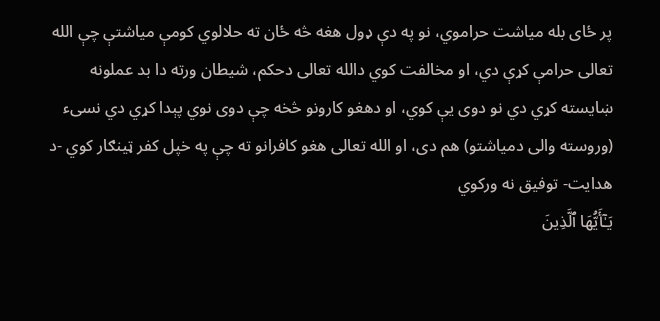پر ځای بله میاشت حراموي، نو په دې ډول هغه څه ځان ته حلالوي کومې میاشتې چې الله تعالی حرامې کړې دي، او مخالفت کوي دالله تعالی دحکم، شیطان ورته دا بد عملونه ښایسته کړي دي نو دوی یې کوي، او دهغو کارونو څخه چې دوی نوي پېدا کړي دي نسیء (وروسته والی دمیاشتو) هم دی، او الله تعالی هغو کافرانو ته چې په خپل کفر ټینګار کوي -د هدایت- توفیق نه ورکوي
يَـٰٓأَيُّهَا ٱلَّذِينَ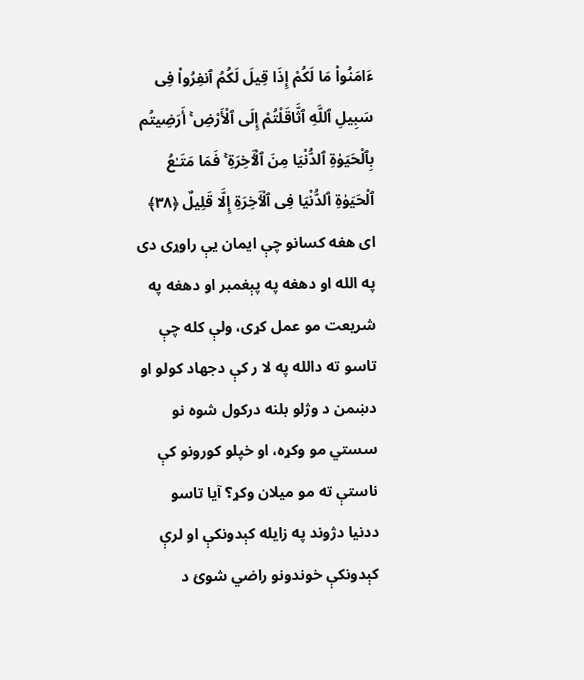ءَامَنُوا۟ مَا لَكُمْ إِذَا قِيلَ لَكُمُ ٱنفِرُوا۟ فِى سَبِيلِ ٱللَّهِ ٱثَّاقَلْتُمْ إِلَى ٱلْأَرْضِ ۚ أَرَضِيتُم بِٱلْحَيَوٰةِ ٱلدُّنْيَا مِنَ ٱلْـَٔاخِرَةِ ۚ فَمَا مَتَـٰعُ ٱلْحَيَوٰةِ ٱلدُّنْيَا فِى ٱلْـَٔاخِرَةِ إِلَّا قَلِيلٌ ﴿٣٨﴾
ای هغه کسانو چې ایمان یې راوړی دی په الله او دهغه په پېغمبر او دهغه په شریعت مو عمل کړی، ولې کله چې تاسو ته دالله په لا ر کې دجهاد کولو او دښمن د وژلو بلنه درکول شوه نو سستي مو وکړه، او خپلو کورونو کې ناستې ته مو میلان وکړ؟ آیا تاسو ددنیا دژوند په زایله کېدونکې او لرې کېدونکې خوندونو راضي شوئ د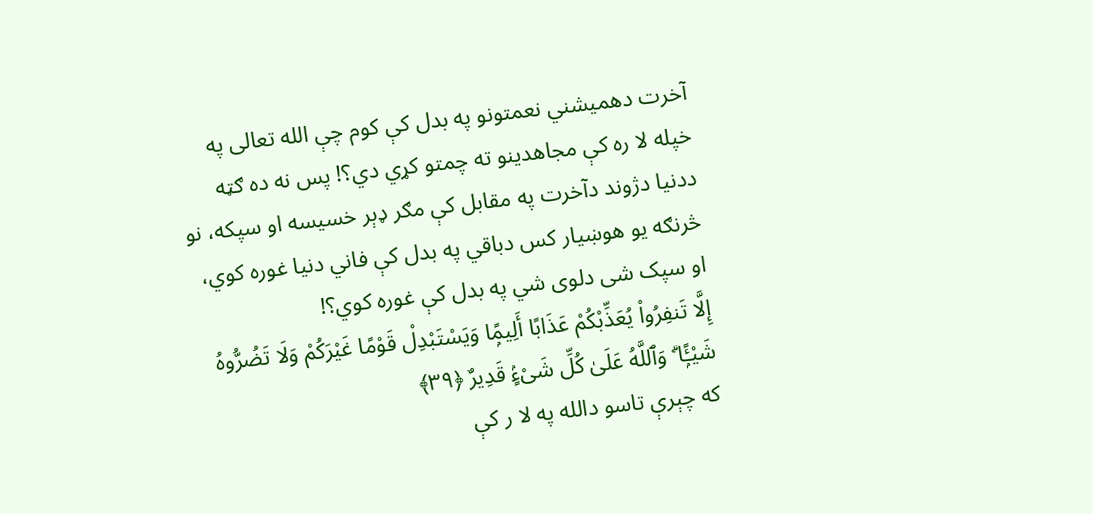آخرت دهمیشني نعمتونو په بدل کې کوم چې الله تعالی په خپله لا ره کې مجاهدینو ته چمتو کړي دي؟! پس نه ده ګټه ددنیا دژوند دآخرت په مقابل کې مګر ډېر خسیسه او سپکه، نو څرنګه یو هوښیار کس دباقي په بدل کې فاني دنیا غوره کوي، او سپک شی دلوی شي په بدل کې غوره کوي؟!
إِلَّا تَنفِرُوا۟ يُعَذِّبْكُمْ عَذَابًا أَلِيمًۭا وَيَسْتَبْدِلْ قَوْمًا غَيْرَكُمْ وَلَا تَضُرُّوهُ شَيْـًۭٔا ۗ وَٱللَّهُ عَلَىٰ كُلِّ شَىْءٍۢ قَدِيرٌ ﴿٣٩﴾
که چېرې تاسو دالله په لا ر کې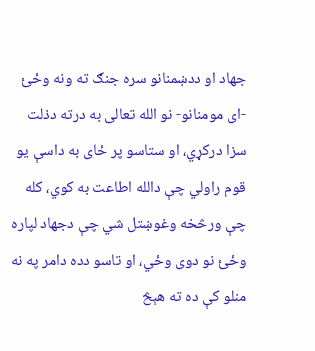جهاد او ددښمنانو سره جنګ ته ونه وځئ -ای مومنانو- نو الله تعالی به درته دذلت سزا درکړي، او ستاسو پر ځای به داسې یو قوم راولي چې دالله اطاعت به کوي، کله چې ورڅخه وغوښتل شي چې دجهاد لپاره وځئ نو دوی وځي، او تاسو دده دامر په نه منلو کې ده ته هېڅ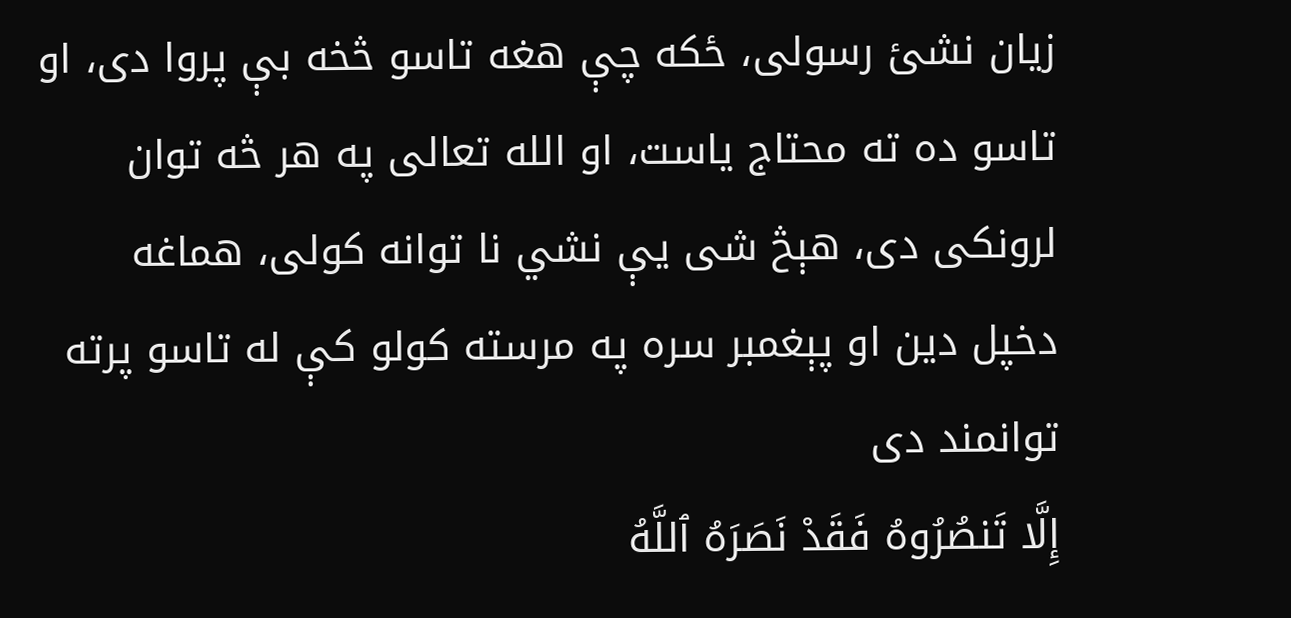زیان نشئ رسولی، ځکه چې هغه تاسو څخه بې پروا دی، او تاسو ده ته محتاج یاست، او الله تعالی په هر څه توان لرونکی دی، هېڅ شی یې نشي نا توانه کولی، هماغه دخپل دین او پېغمبر سره په مرسته کولو کې له تاسو پرته توانمند دی
إِلَّا تَنصُرُوهُ فَقَدْ نَصَرَهُ ٱللَّهُ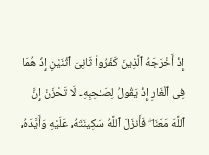إِذْ أَخْرَجَهُ ٱلَّذِينَ كَفَرُوا۟ ثَانِىَ ٱثْنَيْنِ إِذْ هُمَا فِى ٱلْغَارِ إِذْ يَقُولُ لِصَـٰحِبِهِۦ لَا تَحْزَنْ إِنَّ ٱللَّهَ مَعَنَا ۖ فَأَنزَلَ ٱللَّهُ سَكِينَتَهُۥ عَلَيْهِ وَأَيَّدَهُۥ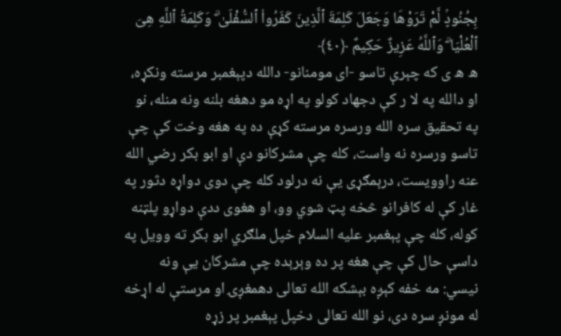بِجُنُودٍۢ لَّمْ تَرَوْهَا وَجَعَلَ كَلِمَةَ ٱلَّذِينَ كَفَرُوا۟ ٱلسُّفْلَىٰ ۗ وَكَلِمَةُ ٱللَّهِ هِىَ ٱلْعُلْيَا ۗ وَٱللَّهُ عَزِيزٌ حَكِيمٌ ﴿٤٠﴾
ه ه ى که چېرې تاسو -ای مومنانو- دالله دپېغمبر مرسته ونکړه، او دالله په لا ر کې دجهاد کولو په اړه مو دهغه بلنه ونه منله، نو په تحقیق سره الله ورسره مرسته کړې ده په هغه وخت کې چې تاسو ورسره نه واست، کله چې مشرکانو دې او ابو بکر رضي الله عنه راوویست، درېمګړی یې نه درلود کله چې دوی دواړه دثور په غار کې له کافرانو څخه پټ شوي وو، او هغوی ددې دواړو پلټنه کوله، کله چې پېغمبر علیه السلام خپل ملګري ابو بکر ته وویل په داسې حال کې چې هغه پر ده وېرېده چې مشرکان یې ونه نیسي: مه خفه کېږه بېشکه الله تعالی دهمغږۍ او مرستې له اړخه له مونږ سره دی، نو الله تعالی دخپل پېغمبر پر زړه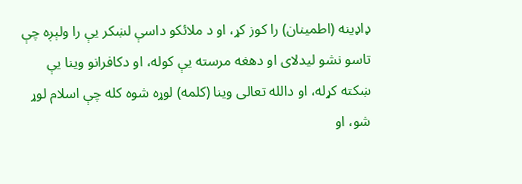ډاډینه (اطمینان) را کوز کړ، او د ملائکو داسې لښکر یې را ولېږه چې تاسو نشو لیدلای او دهغه مرسته یې کوله، او دکافرانو وینا یې ښکته کړله، او دالله تعالی وینا (کلمه) لوړه شوه کله چې اسلام لوړ شو، او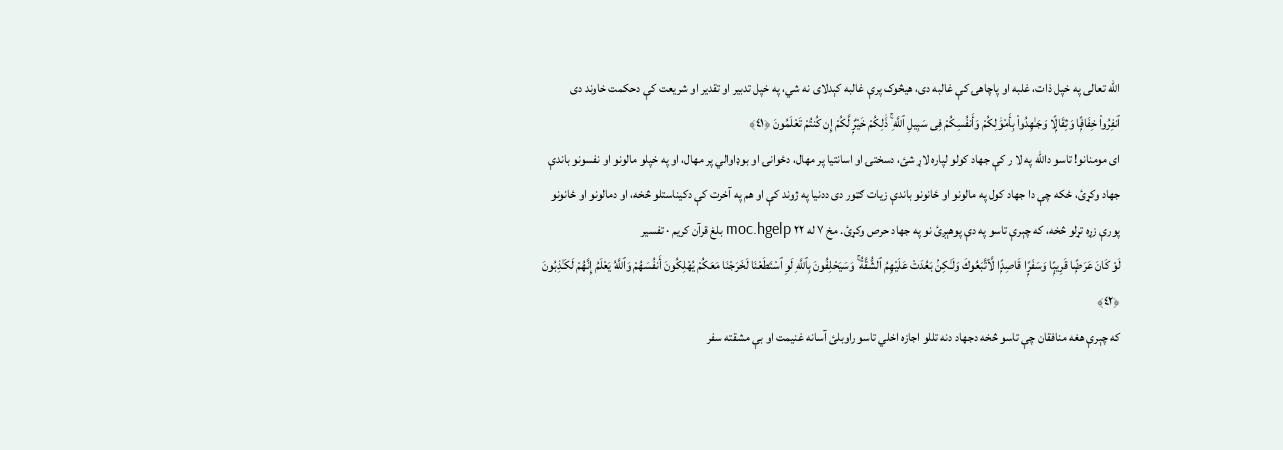الله تعالی په خپل ذات، غلبه او پاچاهۍ کې غالبه دی، هیڅوک پرې غالبه کېدلای نه شي، په خپل تدبیر او تقدیر او شریعت کې دحکمت خاوند دی
ٱنفِرُوا۟ خِفَافًۭا وَثِقَالًۭا وَجَـٰهِدُوا۟ بِأَمْوَٰلِكُمْ وَأَنفُسِكُمْ فِى سَبِيلِ ٱللَّهِ ۚ ذَٰلِكُمْ خَيْرٌۭ لَّكُمْ إِن كُنتُمْ تَعْلَمُونَ ﴿٤١﴾
ای مومنانو! تاسو دالله په لا ر کې جهاد کولو لپاره لاړ شئ، دسختۍ او اسانتیا پر مهال، دځوانۍ او بوډاوالي پر مهال، او په خپلو مالونو او نفسونو باندې جهاد وکړئ، ځکه چې دا جهاد کول په مالونو او ځانونو باندې زیات ګټور دی ددنیا په ژوند کې او هم په آخرت کې دکیناستلو څخه، او دمالونو او ځانونو پورې زړه تړلو څخه، که چېرې تاسو په دې پوهېږئ نو په جهاد حرص وکړئ. مخ ۷ له ۲۲ moc.hgelp بلغ قرآن کریم · تفسیر
لَوْ كَانَ عَرَضًۭا قَرِيبًۭا وَسَفَرًۭا قَاصِدًۭا لَّٱتَّبَعُوكَ وَلَـٰكِنۢ بَعُدَتْ عَلَيْهِمُ ٱلشُّقَّةُ ۚ وَسَيَحْلِفُونَ بِٱللَّهِ لَوِ ٱسْتَطَعْنَا لَخَرَجْنَا مَعَكُمْ يُهْلِكُونَ أَنفُسَهُمْ وَٱللَّهُ يَعْلَمُ إِنَّهُمْ لَكَـٰذِبُونَ ﴿٤٢﴾
که چېرې هغه منافقان چې تاسو څخه دجهاد دنه تللو اجازه اخلي تاسو راوبلئ آسانه غنیمت او بې مشقته سفر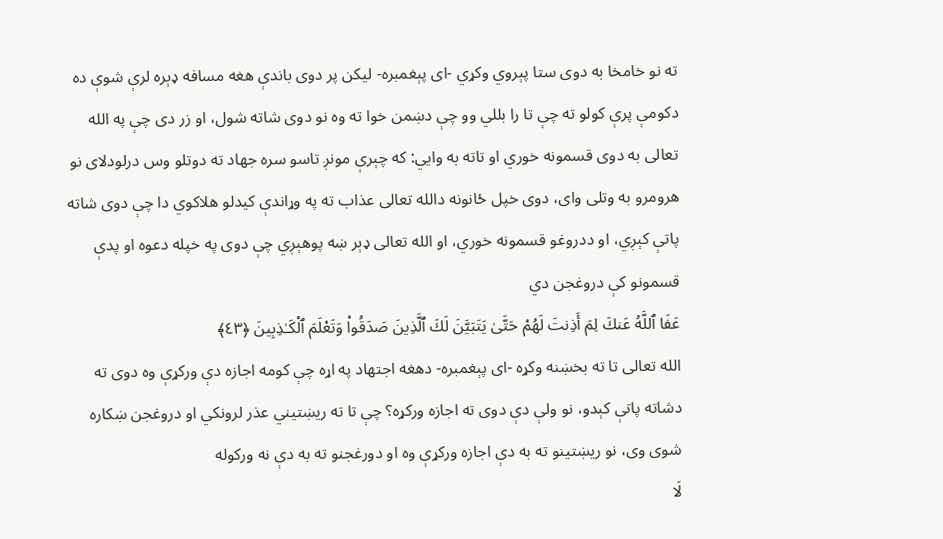ته نو خامخا به دوی ستا پېروي وکړي -ای پېغمبره- لیکن پر دوی باندې هغه مسافه ډېره لرې شوې ده دکومې پرې کولو ته چې تا را بللي وو چې دښمن خوا ته وه نو دوی شاته شول، او زر دی چې په الله تعالی به دوی قسمونه خوري او تاته به وایي: که چېرې مونږ تاسو سره جهاد ته دوتلو وس درلودلای نو هرومرو به وتلی وای، دوی خپل ځانونه دالله تعالی عذاب ته په وړاندې کیدلو هلاکوي دا چې دوی شاته پاتې کېږي، او ددروغو قسمونه خوري، او الله تعالی ډېر ښه پوهېږي چې دوی په خپله دعوه او پدې قسمونو کې دروغجن دي
عَفَا ٱللَّهُ عَنكَ لِمَ أَذِنتَ لَهُمْ حَتَّىٰ يَتَبَيَّنَ لَكَ ٱلَّذِينَ صَدَقُوا۟ وَتَعْلَمَ ٱلْكَـٰذِبِينَ ﴿٤٣﴾
الله تعالی تا ته بخښنه وکړه -ای پېغمبره- دهغه اجتهاد په اړه چې کومه اجازه دې ورکړې وه دوی ته دشاته پاتې کېدو، نو ولې دې دوی ته اجازه ورکړه؟ چې تا ته ریښتیني عذر لرونکي او دروغجن ښکاره شوی وی، نو ریښتینو ته به دې اجازه ورکړې وه او دورغجنو ته به دې نه ورکوله
لَا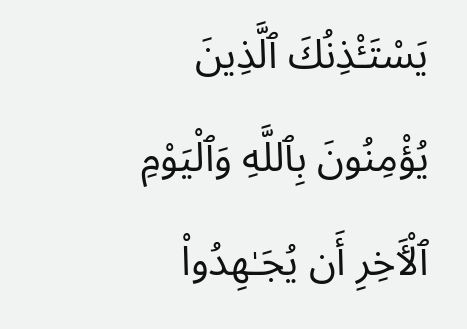يَسْتَـْٔذِنُكَ ٱلَّذِينَ يُؤْمِنُونَ بِٱللَّهِ وَٱلْيَوْمِ ٱلْـَٔاخِرِ أَن يُجَـٰهِدُوا۟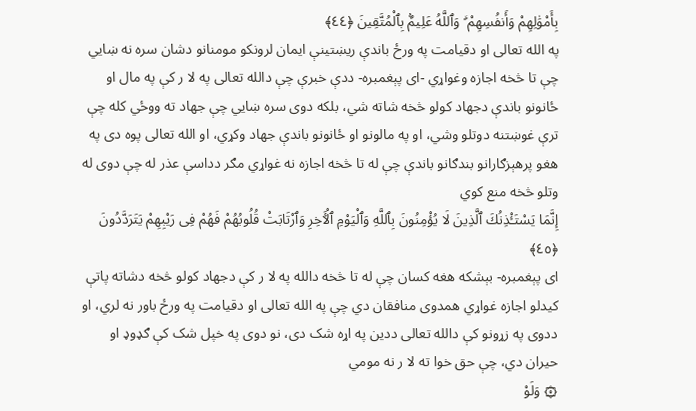بِأَمْوَٰلِهِمْ وَأَنفُسِهِمْ ۗ وَٱللَّهُ عَلِيمٌۢ بِٱلْمُتَّقِينَ ﴿٤٤﴾
په الله تعالی او دقیامت په ورځ باندې ریښتینې ایمان لرونکو مومنانو دشان سره نه ښایي چې تا څخه اجازه وغواړي -ای پېغمبره- ددې خبرې چې دالله تعالی په لا ر کې په مال او ځانونو باندې دجهاد کولو څخه شاته شي، بلکه دوی سره ښایي چې جهاد ته ووځي کله چې ترې غوښتنه دوتلو وشي، او په مالونو او ځانونو باندې جهاد وکړي، او الله تعالی پوه دی په هغو پرهېزګارانو بندګانو باندې چې له تا څخه اجازه نه غواړي مګر دداسې عذر له چې دوی له وتلو څخه منع کوي
إِنَّمَا يَسْتَـْٔذِنُكَ ٱلَّذِينَ لَا يُؤْمِنُونَ بِٱللَّهِ وَٱلْيَوْمِ ٱلْـَٔاخِرِ وَٱرْتَابَتْ قُلُوبُهُمْ فَهُمْ فِى رَيْبِهِمْ يَتَرَدَّدُونَ ﴿٤٥﴾
ای پېغمبره- بېشکه هغه کسان چې له تا څخه دالله په لا ر کې دجهاد کولو څخه دشاته پاتې کیدلو اجازه غواړي همدوی منافقان دي چې په الله تعالی او دقیامت په ورځ باور نه لري، او ددوی په زړونو کې دالله تعالی ددین په اړه شک دی، نو دوی په خپل شک کې ګډوډ او حیران دي، چې حق خوا ته لا ر نه مومي
۞ وَلَوْ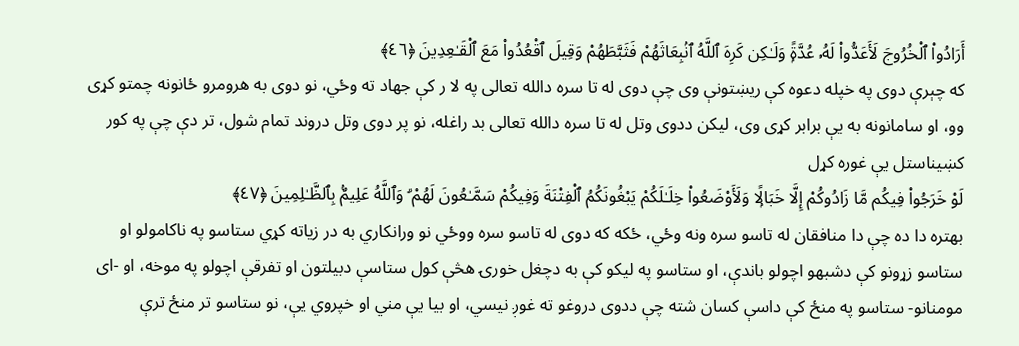أَرَادُوا۟ ٱلْخُرُوجَ لَأَعَدُّوا۟ لَهُۥ عُدَّةًۭ وَلَـٰكِن كَرِهَ ٱللَّهُ ٱنۢبِعَاثَهُمْ فَثَبَّطَهُمْ وَقِيلَ ٱقْعُدُوا۟ مَعَ ٱلْقَـٰعِدِينَ ﴿٤٦﴾
که چېرې دوی په خپله دعوه کې ريښتونې وی چې دوی له تا سره دالله تعالی په لا ر کې جهاد ته وځي، نو دوی به هرومرو ځانونه چمتو کړی وو، او سامانونه به یې برابر کړی وی، لیکن ددوی وتل له تا سره دالله تعالی بد راغله، نو پر دوی وتل دروند تمام شول، تر دې چې په کور کښیناستل يې غوره کړل
لَوْ خَرَجُوا۟ فِيكُم مَّا زَادُوكُمْ إِلَّا خَبَالًۭا وَلَأَوْضَعُوا۟ خِلَـٰلَكُمْ يَبْغُونَكُمُ ٱلْفِتْنَةَ وَفِيكُمْ سَمَّـٰعُونَ لَهُمْ ۗ وَٱللَّهُ عَلِيمٌۢ بِٱلظَّـٰلِمِينَ ﴿٤٧﴾
بهتره دا ده چې دا منافقان له تاسو سره ونه وځي، ځکه که دوی له تاسو سره ووځي نو ورانکاري به در زیاته کړي ستاسو په ناکامولو او ستاسو زړونو کې دشبهو اچولو باندې، او ستاسو په لیکو کې به دچغل خورۍ هڅې کول ستاسې دبیلتون او تفرقې اچولو په موخه، او -ای مومنانو- ستاسو په منځ کې داسې کسان شته چې ددوی دروغو ته غوږ نیسي، او بیا یې مني او خپروي یې، نو ستاسو تر منځ ترې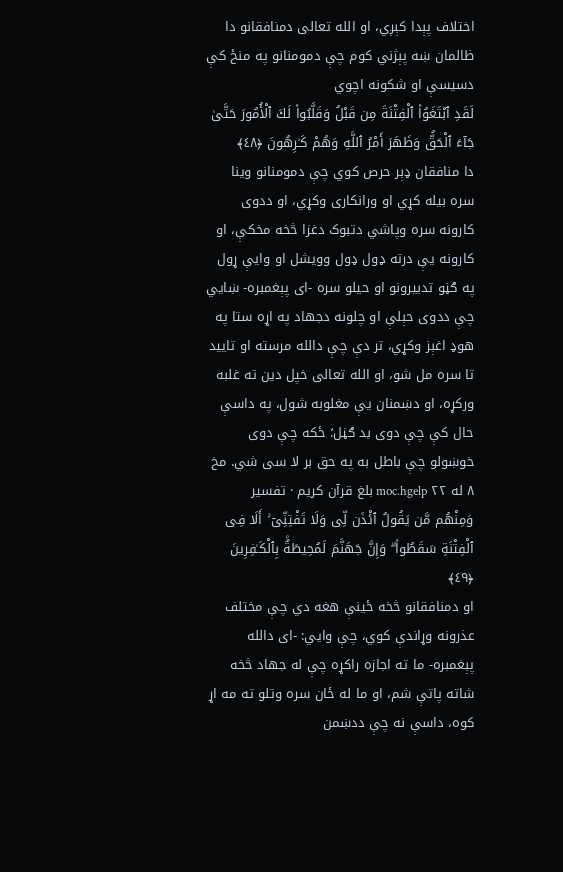اختلاف پېدا کېږي، او الله تعالی دمنافقانو دا ظالمان ښه پېژني کوم چې دمومنانو په منځ کې دسیسې او شکونه اچوي
لَقَدِ ٱبْتَغَوُا۟ ٱلْفِتْنَةَ مِن قَبْلُ وَقَلَّبُوا۟ لَكَ ٱلْأُمُورَ حَتَّىٰ جَآءَ ٱلْحَقُّ وَظَهَرَ أَمْرُ ٱللَّهِ وَهُمْ كَـٰرِهُونَ ﴿٤٨﴾
دا منافقان ډېر حرص کوي چې دمومنانو وینا سره بیله کړي او ورانکاری وکړي، او ددوی کارونه سره وپاشي دتبوک دغزا څخه مخکې، او کارونه یې درته ډول ډول وویشل او وایې ړول په ګڼو تدبیرونو او حیلو سره -ای پېغمبره- ښایي چې ددوی حېلې او چلونه دجهاد په اړه ستا په هوډ اغېز وکړي، تر دې چې دالله مرسته او تایید تا سره مل شو، او الله تعالی خپل دین ته غلبه ورکړه، او دښمنان یې مغلوبه شول، په داسې حال کې چې دوی بد ګڼل؛ ځکه چې دوی خوښولو چې باطل به په حق بر لا سی شي. مخ ۸ له ۲۲ moc.hgelp بلغ قرآن کریم · تفسیر
وَمِنْهُم مَّن يَقُولُ ٱئْذَن لِّى وَلَا تَفْتِنِّىٓ ۚ أَلَا فِى ٱلْفِتْنَةِ سَقَطُوا۟ ۗ وَإِنَّ جَهَنَّمَ لَمُحِيطَةٌۢ بِٱلْكَـٰفِرِينَ ﴿٤٩﴾
او دمنافقانو څخه ځینې هغه دي چې مختلف عذرونه وړاندې کوي، چې وایي: -ای دالله پېغمبره- ما ته اجازه راکړه چې له جهاد څخه شاته پاتې شم، او ما له ځان سره وتلو ته مه اړ کوه، داسې نه چې ددښمن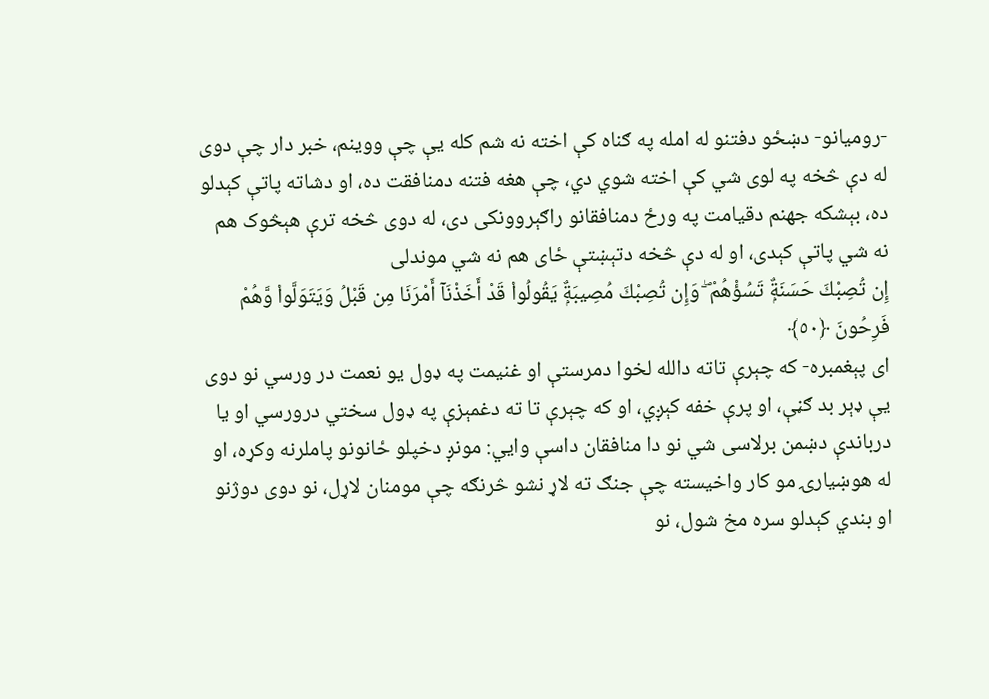-رومیانو- دښځو دفتنو له امله په ګناه کې اخته نه شم کله یې چې ووینم، خبر دار چې دوی له دې څخه په لوی شي کې اخته شوي دي، چې هغه فتنه دمنافقت ده، او دشاته پاتې کېدلو ده، بېشکه جهنم دقیامت په ورځ دمنافقانو راګېروونکی دی، له دوی څخه ترې هېڅوک هم نه شي پاتې کېدی، او له دې څخه دتېښتې ځای هم نه شي موندلی
إِن تُصِبْكَ حَسَنَةٌۭ تَسُؤْهُمْ ۖ وَإِن تُصِبْكَ مُصِيبَةٌۭ يَقُولُوا۟ قَدْ أَخَذْنَآ أَمْرَنَا مِن قَبْلُ وَيَتَوَلَّوا۟ وَّهُمْ فَرِحُونَ ﴿٥٠﴾
ای پېغمبره- که چېرې تاته دالله لخوا دمرستې او غنیمت په ډول یو نعمت در ورسي نو دوی یې ډېر بد ګڼې، او پرې خفه کېږي، او که چېرې تا ته دغمېزې په ډول سختي درورسي او یا درباندې دښمن برلاسی شي نو دا منافقان داسې وایي: مونږ دخپلو ځانونو پاملرنه وکړه، او له هوښیارۍ مو کار واخیسته چې جنګ ته لاړ نشو څرنګه چې مومنان لاړل، نو دوی دوژنو او بندي کېدلو سره مخ شول، نو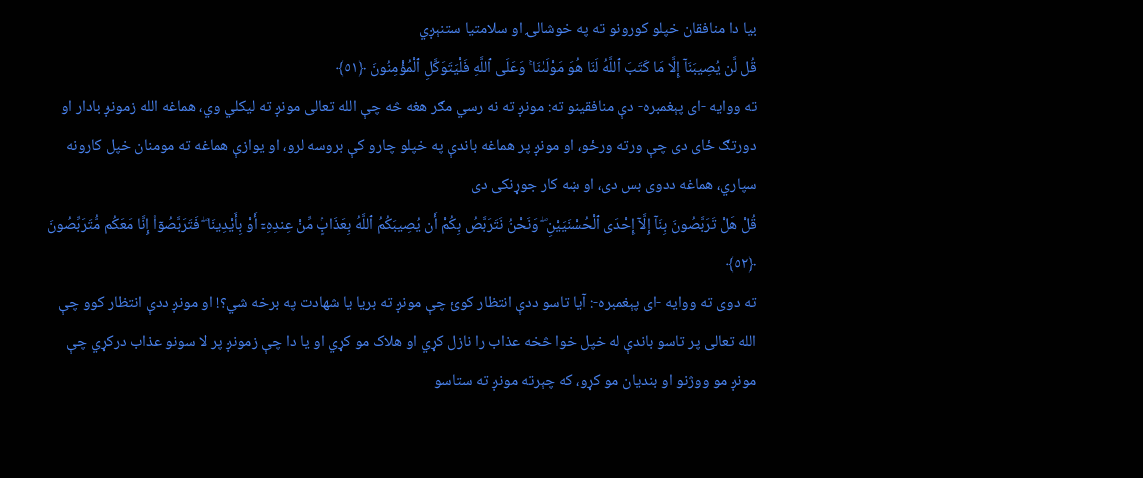بیا دا منافقان خپلو کورونو ته په خوشالۍ او سلامتیا ستنېږي
قُل لَّن يُصِيبَنَآ إِلَّا مَا كَتَبَ ٱللَّهُ لَنَا هُوَ مَوْلَىٰنَا ۚ وَعَلَى ٱللَّهِ فَلْيَتَوَكَّلِ ٱلْمُؤْمِنُونَ ﴿٥١﴾
ته ووایه -ای پېغمبره- دې منافقینو ته: مونږ ته نه رسي مګر هغه څه چې الله تعالی مونږ ته لیکلي وي، هماغه الله زمونږ بادار او دورتګ ځای دی چې ورته ورځو، او مونږ پر هماغه باندې په خپلو چارو کې بروسه لرو، او یوازې هماغه ته مومنان خپل کارونه سپاري، هماغه ددوی بس دی، او ښه کار جوړنکی دی
قُلْ هَلْ تَرَبَّصُونَ بِنَآ إِلَّآ إِحْدَى ٱلْحُسْنَيَيْنِ ۖ وَنَحْنُ نَتَرَبَّصُ بِكُمْ أَن يُصِيبَكُمُ ٱللَّهُ بِعَذَابٍۢ مِّنْ عِندِهِۦٓ أَوْ بِأَيْدِينَا ۖ فَتَرَبَّصُوٓا۟ إِنَّا مَعَكُم مُّتَرَبِّصُونَ ﴿٥٢﴾
ته دوی ته ووایه -ای پېغمبره-: آیا تاسو ددې انتظار کوئ چې مونږ ته بریا یا شهادت په برخه شي؟! او مونږ ددې انتظار کوو چې الله تعالی پر تاسو باندې له خپل خوا څخه عذاب را نازل کړي او هلاک مو کړي او یا دا چې زمونږ پر لا سونو عذاب درکړي چې مونږ مو ووژنو او بندیان مو کړو، که چېرته مونږ ته ستاسو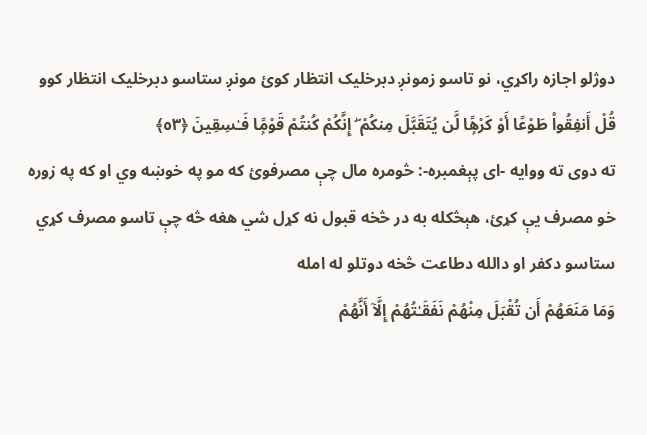دوژلو اجازه راکړي، نو تاسو زمونږ دبرخلیک انتظار کوئ مونږ ستاسو دبرخلیک انتظار کوو
قُلْ أَنفِقُوا۟ طَوْعًا أَوْ كَرْهًۭا لَّن يُتَقَبَّلَ مِنكُمْ ۖ إِنَّكُمْ كُنتُمْ قَوْمًۭا فَـٰسِقِينَ ﴿٥٣﴾
ته دوی ته ووایه -ای پېغمبره-: څومره مال چې مصرفوئ که مو په خوښه وي او که په زوره خو مصرف یې کړئ، هېڅکله به در څخه قبول نه کړل شي هغه څه چې تاسو مصرف کړي ستاسو دکفر او دالله دطاعت څخه دوتلو له امله
وَمَا مَنَعَهُمْ أَن تُقْبَلَ مِنْهُمْ نَفَقَـٰتُهُمْ إِلَّآ أَنَّهُمْ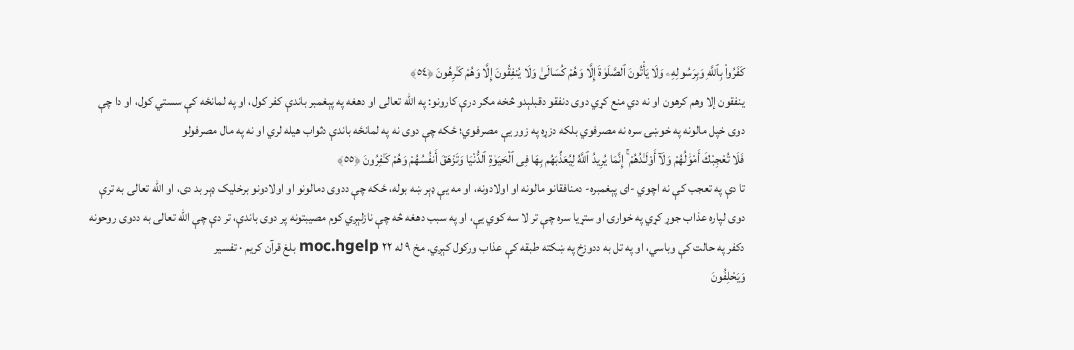كَفَرُوا۟ بِٱللَّهِ وَبِرَسُولِهِۦ وَلَا يَأْتُونَ ٱلصَّلَوٰةَ إِلَّا وَهُمْ كُسَالَىٰ وَلَا يُنفِقُونَ إِلَّا وَهُمْ كَـٰرِهُونَ ﴿٥٤﴾
ينفقون إلا وهم كرهون او نه دي منع کړي دوی دنفقو دقبلېدو څخه مګر درې کارونو: په الله تعالی او دهغه په پېغمبر باندې کفر کول، او په لمانځه کې سستي کول، او دا چې دوی خپل مالونه په خوښۍ سره نه مصرفوي بلکه دزړه په زور یې مصرفوي؛ ځکه چې دوی نه په لمانځه باندې دثواب هیله لري او نه په مال مصرفولو
فَلَا تُعْجِبْكَ أَمْوَٰلُهُمْ وَلَآ أَوْلَـٰدُهُمْ ۚ إِنَّمَا يُرِيدُ ٱللَّهُ لِيُعَذِّبَهُم بِهَا فِى ٱلْحَيَوٰةِ ٱلدُّنْيَا وَتَزْهَقَ أَنفُسُهُمْ وَهُمْ كَـٰفِرُونَ ﴿٥٥﴾
تا دې په تعجب کې نه اچوي -ای پېغمبره- دمنافقانو مالونه او اولادونه، او مه یې ډېر ښه بوله، ځکه چې ددوی دمالونو او اولادونو برخلیک ډېر بد دی، او الله تعالی به ترې دوی لپاره عذاب جوړ کړي په خوارۍ او ستړیا سره چې تر لا سه کوي یې، او په سبب دهغه څه چې نازلېږي کوم مصیبتونه پر دوی باندې، تر دې چې الله تعالی به ددوی روحونه دکفر په حالت کې وباسي، او په تل به ددوزخ په ښکته طبقه کې عذاب ورکول کېږي. مخ ۹ له ۲۲ moc.hgelp بلغ قرآن کریم · تفسیر
وَيَحْلِفُونَ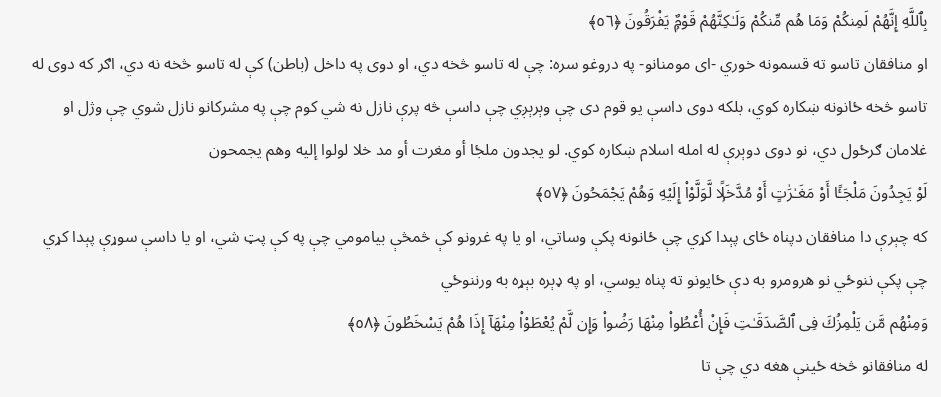بِٱللَّهِ إِنَّهُمْ لَمِنكُمْ وَمَا هُم مِّنكُمْ وَلَـٰكِنَّهُمْ قَوْمٌۭ يَفْرَقُونَ ﴿٥٦﴾
او منافقان تاسو ته قسمونه خوري -ای مومنانو- په دروغو سره: چې له تاسو څخه دي، او دوی په داخل (باطن) کې له تاسو څخه نه دي، اګر که دوی له تاسو څخه ځانونه ښکاره کوي، بلکه دوی داسې یو قوم دی چې وېرېږي چې داسې څه پرې نازل نه شي کوم چې په مشرکانو نازل شوي چې وژل او غلامان ګرځول دي، نو دوی دوېرې له امله اسلام ښکاره کوي. لو يجدون ملجٔا أو مغرت أو مد خلا لولوا إليه وهم يجمحون
لَوْ يَجِدُونَ مَلْجَـًٔا أَوْ مَغَـٰرَٰتٍ أَوْ مُدَّخَلًۭا لَّوَلَّوْا۟ إِلَيْهِ وَهُمْ يَجْمَحُونَ ﴿٥٧﴾
که چېرې دا منافقان دپناه ځای پېدا کړي چې ځانونه پکې وساتي، او یا په غرونو کې څمڅې بیامومي چې په کې پټ شي، او یا داسې سوړې پېدا کړي چې پکې ننوځي نو هرومرو به دې ځایونو ته پناه یوسي، او په ډېره بېړه به ورننوځي
وَمِنْهُم مَّن يَلْمِزُكَ فِى ٱلصَّدَقَـٰتِ فَإِنْ أُعْطُوا۟ مِنْهَا رَضُوا۟ وَإِن لَّمْ يُعْطَوْا۟ مِنْهَآ إِذَا هُمْ يَسْخَطُونَ ﴿٥٨﴾
له منافقانو څخه ځینې هغه دي چې تا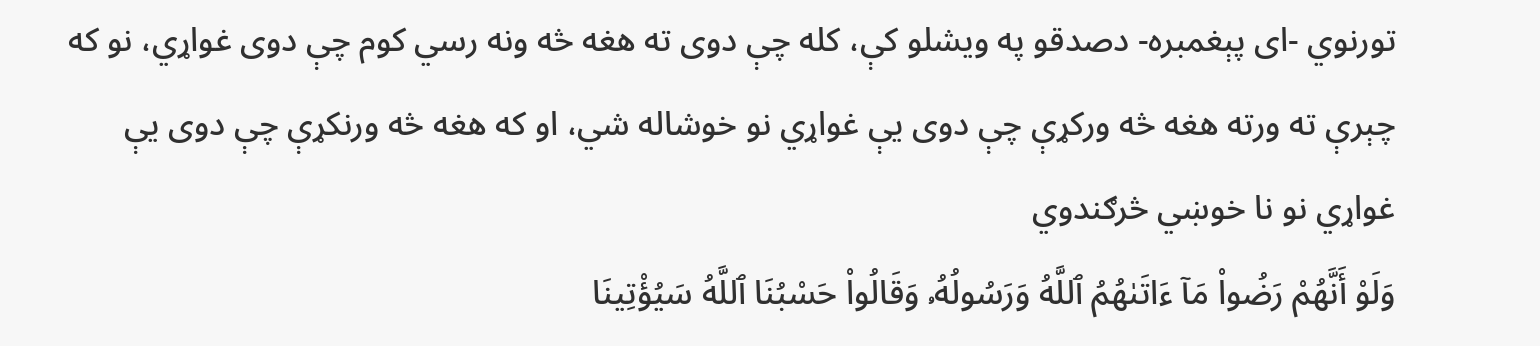تورنوي -ای پېغمبره- دصدقو په ویشلو کې، کله چې دوی ته هغه څه ونه رسي کوم چې دوی غواړي، نو که چېرې ته ورته هغه څه ورکړې چې دوی یې غواړي نو خوشاله شي، او که هغه څه ورنکړې چې دوی یې غواړي نو نا خوښي څرګندوي
وَلَوْ أَنَّهُمْ رَضُوا۟ مَآ ءَاتَىٰهُمُ ٱللَّهُ وَرَسُولُهُۥ وَقَالُوا۟ حَسْبُنَا ٱللَّهُ سَيُؤْتِينَا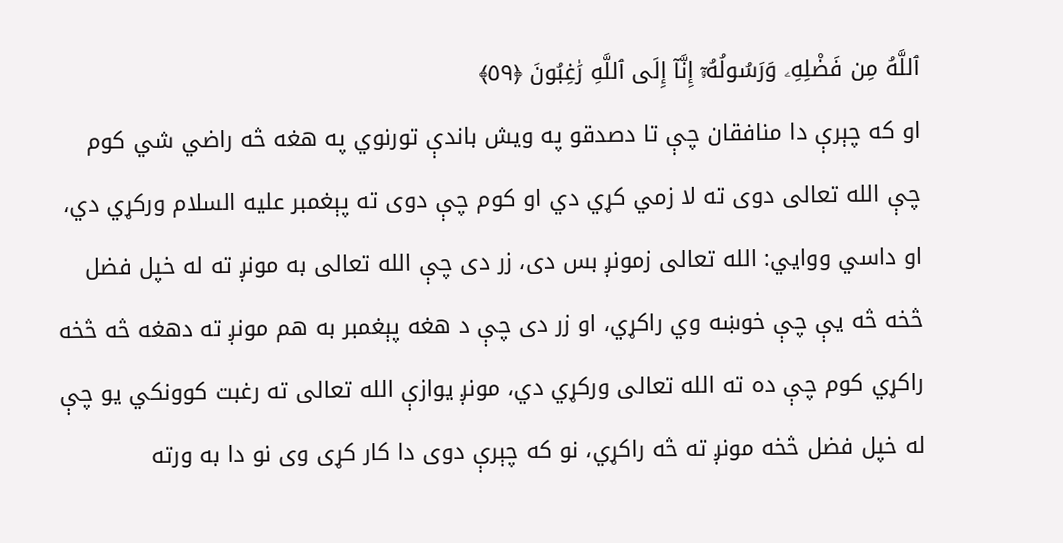ٱللَّهُ مِن فَضْلِهِۦ وَرَسُولُهُۥٓ إِنَّآ إِلَى ٱللَّهِ رَٰغِبُونَ ﴿٥٩﴾
او که چېرې دا منافقان چې تا دصدقو په ویش باندې تورنوي په هغه څه راضي شي کوم چې الله تعالی دوی ته لا زمي کړي دي او کوم چې دوی ته پېغمبر علیه السلام ورکړي دي، او داسي ووایي: الله تعالی زمونږ بس دی، زر دی چې الله تعالی به مونږ ته له خپل فضل څخه څه یې چې خوښه وي راکړي، او زر دی چې د هغه پېغمبر به هم مونږ ته دهغه څه څخه راکړي کوم چې ده ته الله تعالی ورکړي دي، مونږ یوازې الله تعالی ته رغبت کوونکي یو چې له خپل فضل څخه مونږ ته څه راکړي، نو که چېرې دوی دا کار کړی وی نو دا به ورته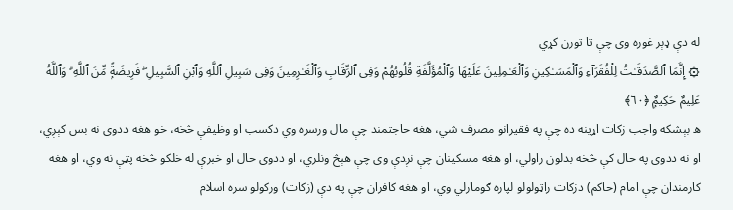له دې ډېر غوره وی چې تا تورن کړي
۞ إِنَّمَا ٱلصَّدَقَـٰتُ لِلْفُقَرَآءِ وَٱلْمَسَـٰكِينِ وَٱلْعَـٰمِلِينَ عَلَيْهَا وَٱلْمُؤَلَّفَةِ قُلُوبُهُمْ وَفِى ٱلرِّقَابِ وَٱلْغَـٰرِمِينَ وَفِى سَبِيلِ ٱللَّهِ وَٱبْنِ ٱلسَّبِيلِ ۖ فَرِيضَةًۭ مِّنَ ٱللَّهِ ۗ وَٱللَّهُ عَلِيمٌ حَكِيمٌۭ ﴿٦٠﴾
ه بېشکه واجب زکات اړینه ده چې په فقیرانو مصرف شي، هغه حاجتمند چې مال ورسره وي دکسب او وظیفې څخه، خو هغه ددوی نه بس کېږي، او نه ددوی په حال کې څخه بدلون راولي، او هغه مسکینان چې نږدې وی چې هېڅ ونلري، او ددوی حال او خبرې له خلکو څخه پټې نه وي، او هغه کارمندان چې امام (حاکم) دزکات راټولولو لپاره ګومارلي وي، او هغه کافران چې په دې (زکات) ورکولو سره اسلام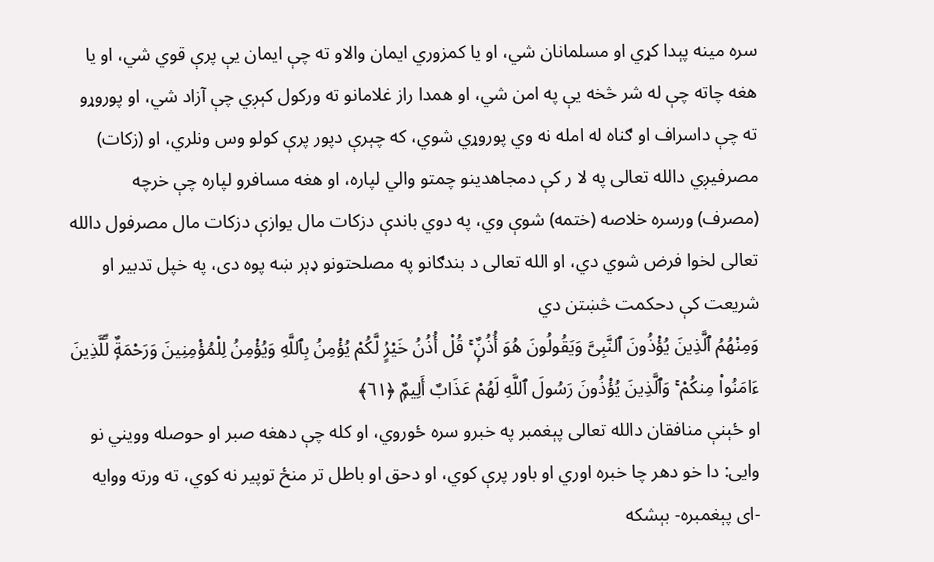سره مینه پېدا کړي او مسلمانان شي، او یا کمزوري ایمان والاو ته چې ایمان یې پرې قوي شي، او یا هغه چاته چې له شر څخه یې په امن شي، او همدا راز غلامانو ته ورکول کېږي چې آزاد شي، او پوروړو ته چې داسراف او ګناه له امله نه وي پوروړي شوي، که چېرې دپور پرې کولو وس ونلري، او (زکات) مصرفیږي دالله تعالی په لا ر کې دمجاهدینو چمتو والي لپاره، او هغه مسافرو لپاره چې خرچه (مصرف) ورسره خلاصه (ختمه) شوې وي، په دوي باندې دزکات مال یوازې دزکات مال مصرفول دالله تعالی لخوا فرض شوي دي، او الله تعالی د بندګانو په مصلحتونو ډېر ښه پوه دی، په خپل تدبیر او شریعت کې دحکمت څښتن دي
وَمِنْهُمُ ٱلَّذِينَ يُؤْذُونَ ٱلنَّبِىَّ وَيَقُولُونَ هُوَ أُذُنٌۭ ۚ قُلْ أُذُنُ خَيْرٍۢ لَّكُمْ يُؤْمِنُ بِٱللَّهِ وَيُؤْمِنُ لِلْمُؤْمِنِينَ وَرَحْمَةٌۭ لِّلَّذِينَ ءَامَنُوا۟ مِنكُمْ ۚ وَٱلَّذِينَ يُؤْذُونَ رَسُولَ ٱللَّهِ لَهُمْ عَذَابٌ أَلِيمٌۭ ﴿٦١﴾
او ځېنې منافقان دالله تعالی پېغمبر په خبرو سره ځوروي، او کله چې دهغه صبر او حوصله وویني نو وایی: دا خو دهر چا خبره اوري او باور پرې کوي، او دحق او باطل تر منځ توپير نه کوي، ته ورته ووایه -ای پېغمبره- بېشکه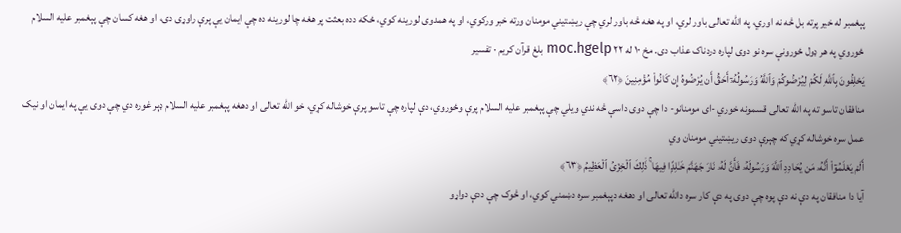پېغمبر له خیر پرته بل څه نه اوري، په الله تعالی باور لري، او په هغه څه باور لري چې ریښتیني مومنان ورته خبر ورکوي، او په همدوی لورینه کوي، ځکه دده بعثت پر هغه چا لورینه ده چې ایمان یې پرې راوړی دی، او هغه کسان چې پېغمبر علیه السلام ځوروي په هر ډول ځورونې سره نو دوی لپاره دردناک عذاب دی. مخ ۱۰ له ۲۲ moc.hgelp بلغ قرآن کریم · تفسیر
يَحْلِفُونَ بِٱللَّهِ لَكُمْ لِيُرْضُوكُمْ وَٱللَّهُ وَرَسُولُهُۥٓ أَحَقُّ أَن يُرْضُوهُ إِن كَانُوا۟ مُؤْمِنِينَ ﴿٦٢﴾
منافقان تاسو ته په الله تعالی قسمونه خوري -ای مومنانو- دا چې دوی داسې څه ندي ویلي چې پېغمبر علیه السلام پرې وځوروي، دې لپاره چې تاسو پرې خوشاله کړي، خو الله تعالی او دهغه پېغمبر علیه السلام ډېر غوره دي چې دوی يې په ایمان او نیک عمل سره خوشاله کړي که چېرې دوی ریښتیني مومنان وي
أَلَمْ يَعْلَمُوٓا۟ أَنَّهُۥ مَن يُحَادِدِ ٱللَّهَ وَرَسُولَهُۥ فَأَنَّ لَهُۥ نَارَ جَهَنَّمَ خَـٰلِدًۭا فِيهَا ۚ ذَٰلِكَ ٱلْخِزْىُ ٱلْعَظِيمُ ﴿٦٣﴾
آیا دا منافقان په دې نه دې پوه چې دوی په دې کار سره دالله تعالی او دهغه دپېغمبر سره دښمني کوي، او څوک چې ددې دواړو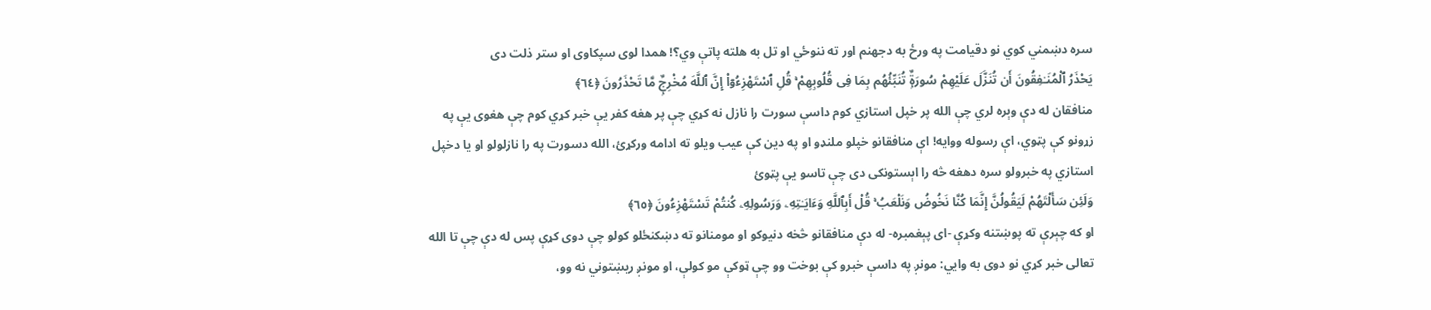سره دښمني کوي نو دقیامت په ورځ به دجهنم اور ته ننوځي او تل به هلته پاتې وي؟! همدا لوی سپکاوی او ستر ذلت دی
يَحْذَرُ ٱلْمُنَـٰفِقُونَ أَن تُنَزَّلَ عَلَيْهِمْ سُورَةٌۭ تُنَبِّئُهُم بِمَا فِى قُلُوبِهِمْ ۚ قُلِ ٱسْتَهْزِءُوٓا۟ إِنَّ ٱللَّهَ مُخْرِجٌۭ مَّا تَحْذَرُونَ ﴿٦٤﴾
منافقان له دې وېره لري چې الله پر خپل استازي کوم داسې سورت را نازل نه کړي چې پر هغه کفر يې خبر کړي کوم چې هغوی یې په زړونو کې پټوي، اې رسوله ووايه! اې منافقانو خپلو ملنډو او په دين کې عيب ويلو ته ادامه ورکړئ، الله دسورت په را نازلولو او يا دخپل استازي په خبرولو سره دهغه څه را اېستونکی دی چې تاسو يې پټوئ
وَلَئِن سَأَلْتَهُمْ لَيَقُولُنَّ إِنَّمَا كُنَّا نَخُوضُ وَنَلْعَبُ ۚ قُلْ أَبِٱللَّهِ وَءَايَـٰتِهِۦ وَرَسُولِهِۦ كُنتُمْ تَسْتَهْزِءُونَ ﴿٦٥﴾
او که چېرې ته پوښتنه وکړې -ای پېغمبره- له دې منافقانو څخه دنیوکو او مومنانو ته دښکنځلو کولو چې دوی کړې پس له دې چې تا الله تعالی خبر کړي نو دوی به وایي: مونږ په داسې خبرو کې بوخت وو چې ټوکې مو کولې، او مونږ ريښتوني نه وو،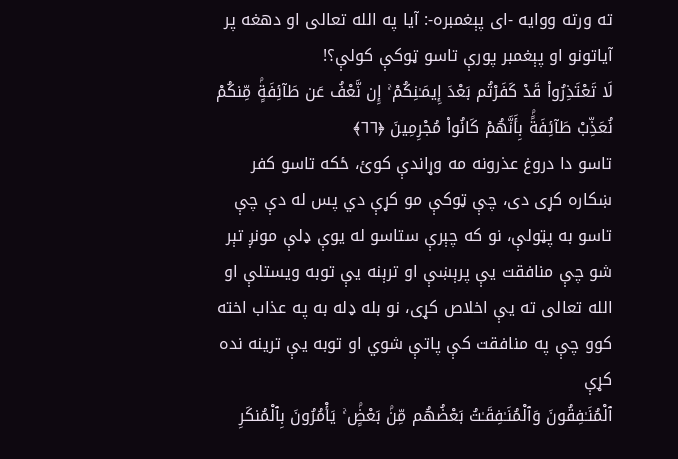ته ورته ووایه -ای پېغمبره-: آیا په الله تعالی او دهغه پر آیاتونو او پېغمبر پورې تاسو ټوکې کولې؟!
لَا تَعْتَذِرُوا۟ قَدْ كَفَرْتُم بَعْدَ إِيمَـٰنِكُمْ ۚ إِن نَّعْفُ عَن طَآئِفَةٍۢ مِّنكُمْ نُعَذِّبْ طَآئِفَةًۢ بِأَنَّهُمْ كَانُوا۟ مُجْرِمِينَ ﴿٦٦﴾
تاسو دا دروغ عذرونه مه وړاندې کوئ، ځکه تاسو کفر ښکاره کړی دی، چې ټوکې مو کړې دي پس له دې چې تاسو به پټولې، نو که چېرې ستاسو له یوې ډلې مونږ تېر شو چې منافقت یې پرېښې او ترېنه یې توبه ویستلې او الله تعالی ته یې اخلاص کړی، نو بله ډله به په عذاب اخته کوو چې په منافقت کې پاتې شوي او توبه یې ترینه نده کړې
ٱلْمُنَـٰفِقُونَ وَٱلْمُنَـٰفِقَـٰتُ بَعْضُهُم مِّنۢ بَعْضٍۢ ۚ يَأْمُرُونَ بِٱلْمُنكَرِ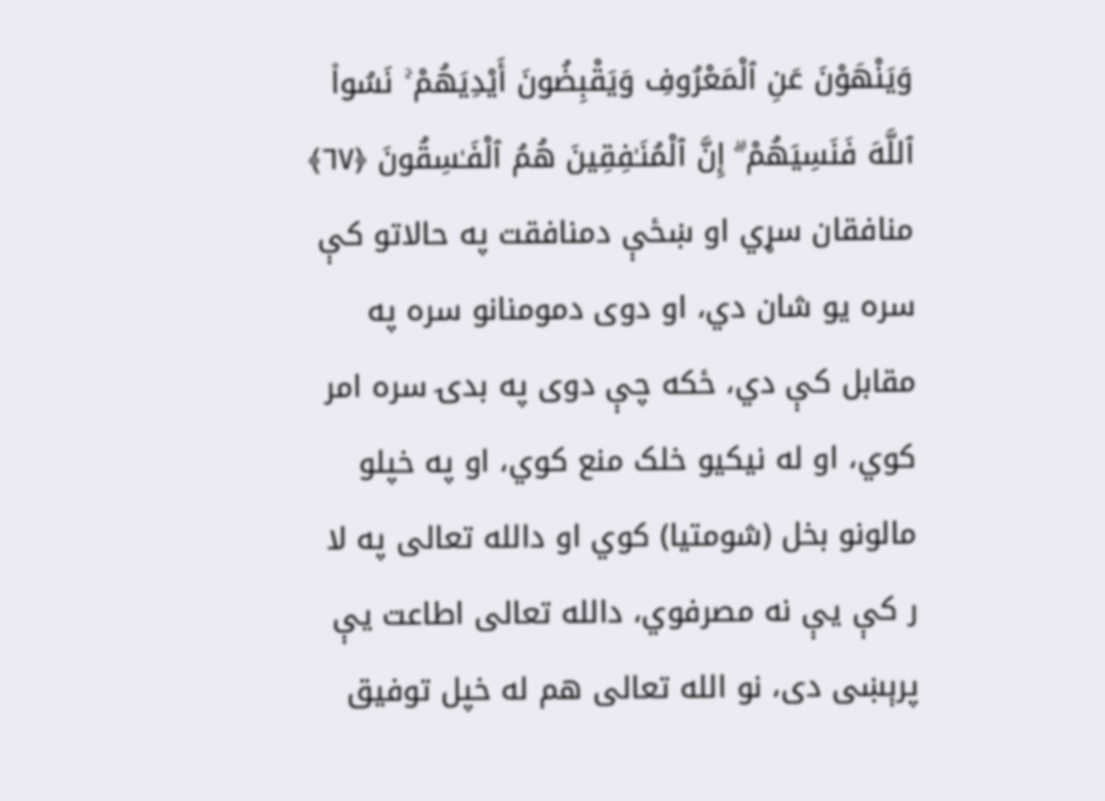وَيَنْهَوْنَ عَنِ ٱلْمَعْرُوفِ وَيَقْبِضُونَ أَيْدِيَهُمْ ۚ نَسُوا۟ ٱللَّهَ فَنَسِيَهُمْ ۗ إِنَّ ٱلْمُنَـٰفِقِينَ هُمُ ٱلْفَـٰسِقُونَ ﴿٦٧﴾
منافقان سړي او ښځې دمنافقت په حالاتو کې سره یو شان دي، او دوی دمومنانو سره په مقابل کې دي، ځکه چې دوی په بدۍ سره امر کوي، او له نیکیو خلک منع کوي، او په خپلو مالونو بخل (شومتیا) کوي او دالله تعالی په لا ر کې یې نه مصرفوي، دالله تعالی اطاعت یې پرېښی دی، نو الله تعالی هم له خپل توفیق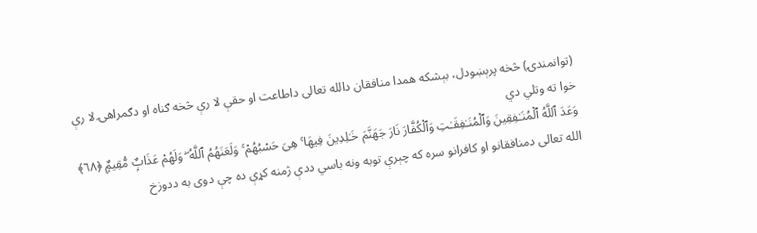(توانمندۍ) څخه پرېښودل، بېشکه همدا منافقان دالله تعالی داطاعت او حقې لا رې څخه ګناه او دګمراهۍ لا رې خوا ته وتلي دي
وَعَدَ ٱللَّهُ ٱلْمُنَـٰفِقِينَ وَٱلْمُنَـٰفِقَـٰتِ وَٱلْكُفَّارَ نَارَ جَهَنَّمَ خَـٰلِدِينَ فِيهَا ۚ هِىَ حَسْبُهُمْ ۚ وَلَعَنَهُمُ ٱللَّهُ ۖ وَلَهُمْ عَذَابٌۭ مُّقِيمٌۭ ﴿٦٨﴾
الله تعالی دمنافقانو او کافرانو سره که چېرې توبه ونه باسي ددې ژمنه کړې ده چې دوی به ددوزخ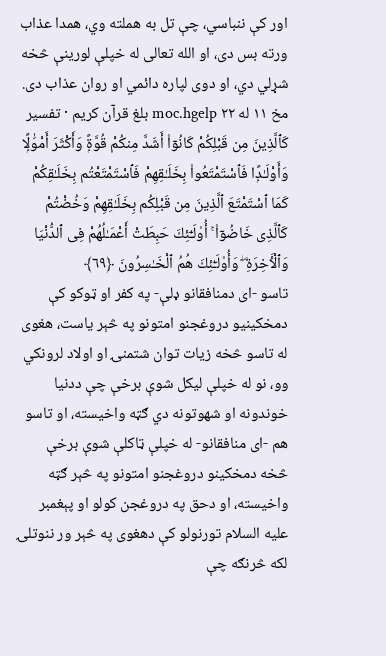اور کې ننباسي، چې تل به هملته وي، همدا عذاب ورته بس دی، او الله تعالی له خپلې لورینې څخه شړلي دي، او دوی لپاره دائمي او روان عذاب دی. مخ ۱۱ له ۲۲ moc.hgelp بلغ قرآن کریم · تفسیر
كَٱلَّذِينَ مِن قَبْلِكُمْ كَانُوٓا۟ أَشَدَّ مِنكُمْ قُوَّةًۭ وَأَكْثَرَ أَمْوَٰلًۭا وَأَوْلَـٰدًۭا فَٱسْتَمْتَعُوا۟ بِخَلَـٰقِهِمْ فَٱسْتَمْتَعْتُم بِخَلَـٰقِكُمْ كَمَا ٱسْتَمْتَعَ ٱلَّذِينَ مِن قَبْلِكُم بِخَلَـٰقِهِمْ وَخُضْتُمْ كَٱلَّذِى خَاضُوٓا۟ ۚ أُو۟لَـٰٓئِكَ حَبِطَتْ أَعْمَـٰلُهُمْ فِى ٱلدُّنْيَا وَٱلْـَٔاخِرَةِ ۖ وَأُو۟لَـٰٓئِكَ هُمُ ٱلْخَـٰسِرُونَ ﴿٦٩﴾
تاسو -ای دمنافقانو ډلې- په کفر او ټوکو کې دمخکینیو دروغجنو امتونو په څېر یاست، هغوی له تاسو څخه زیات توان شتمنۍ او اولاد لرونکي وو، نو له خپلې لیکل شوې برخې چې ددنیا خوندونه او شهوتونه دي ګټه واخیسته، او تاسو هم -ای منافقانو- له خپلې ټاکلې شوې برخې څخه دمخکینو دروغجنو امتونو په څېر ګټه واخیسته، او دحق په دروغجن کولو او پېغمبر علیه السلام تورنولو کې دهغوی په څېر ور ننوتلۍ لکه څرنګه چې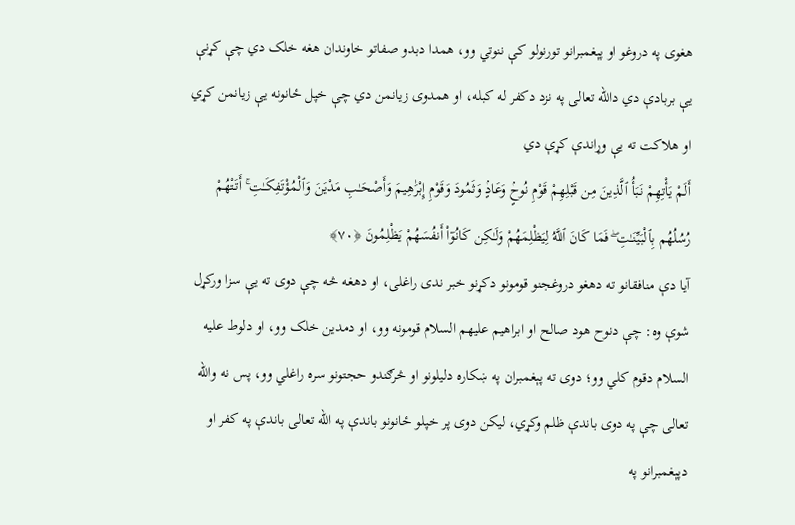هغوی په دروغو او پېغمبرانو تورنولو کې ننوتي وو، همدا دبدو صفاتو خاوندان هغه خلک دي چې کړنې یې بربادې دي دالله تعالی په نزد دکفر له کبله، او همدوی زیانمن دي چې خپل ځانونه یې زیانمن کړي او هلاکت ته یې وړاندې کړې دي
أَلَمْ يَأْتِهِمْ نَبَأُ ٱلَّذِينَ مِن قَبْلِهِمْ قَوْمِ نُوحٍۢ وَعَادٍۢ وَثَمُودَ وَقَوْمِ إِبْرَٰهِيمَ وَأَصْحَـٰبِ مَدْيَنَ وَٱلْمُؤْتَفِكَـٰتِ ۚ أَتَتْهُمْ رُسُلُهُم بِٱلْبَيِّنَـٰتِ ۖ فَمَا كَانَ ٱللَّهُ لِيَظْلِمَهُمْ وَلَـٰكِن كَانُوٓا۟ أَنفُسَهُمْ يَظْلِمُونَ ﴿٧٠﴾
آیا دې منافقانو ته دهغو دروغجنو قومونو دکړنو خبر ندی راغلی، او دهغه څه چې دوی ته یې سزا ورکړل شوې وه: چې دنوح هود صالح او ابراهیم علیهم السلام قومونه وو، او دمدین خلک وو، او دلوط علیه السلام دقوم کلي وو؛ دوی ته پېغمبران په ښکاره دلیلونو او څرګندو حجتونو سره راغلي وو، پس نه والله تعالی چې په دوی باندې ظلم وکړي، لیکن دوی پر خپلو ځانونو باندې په الله تعالی باندې په کفر او دپېغمبرانو په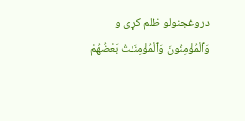دروغجنولو ظلم کړی و
وَٱلْمُؤْمِنُونَ وَٱلْمُؤْمِنَـٰتُ بَعْضُهُمْ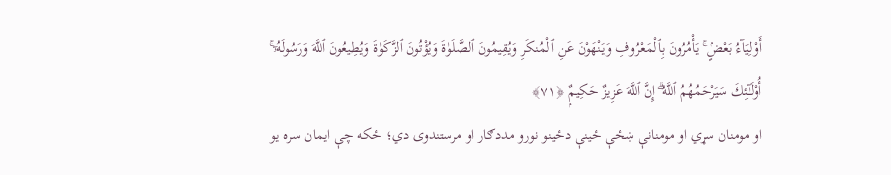أَوْلِيَآءُ بَعْضٍۢ ۚ يَأْمُرُونَ بِٱلْمَعْرُوفِ وَيَنْهَوْنَ عَنِ ٱلْمُنكَرِ وَيُقِيمُونَ ٱلصَّلَوٰةَ وَيُؤْتُونَ ٱلزَّكَوٰةَ وَيُطِيعُونَ ٱللَّهَ وَرَسُولَهُۥٓ ۚ أُو۟لَـٰٓئِكَ سَيَرْحَمُهُمُ ٱللَّهُ ۗ إِنَّ ٱللَّهَ عَزِيزٌ حَكِيمٌۭ ﴿٧١﴾
او مومنان سړي او مومنانې ښځې ځینې دځینو نورو مددګار او مرستندوی دي؛ ځکه چې ایمان سره یو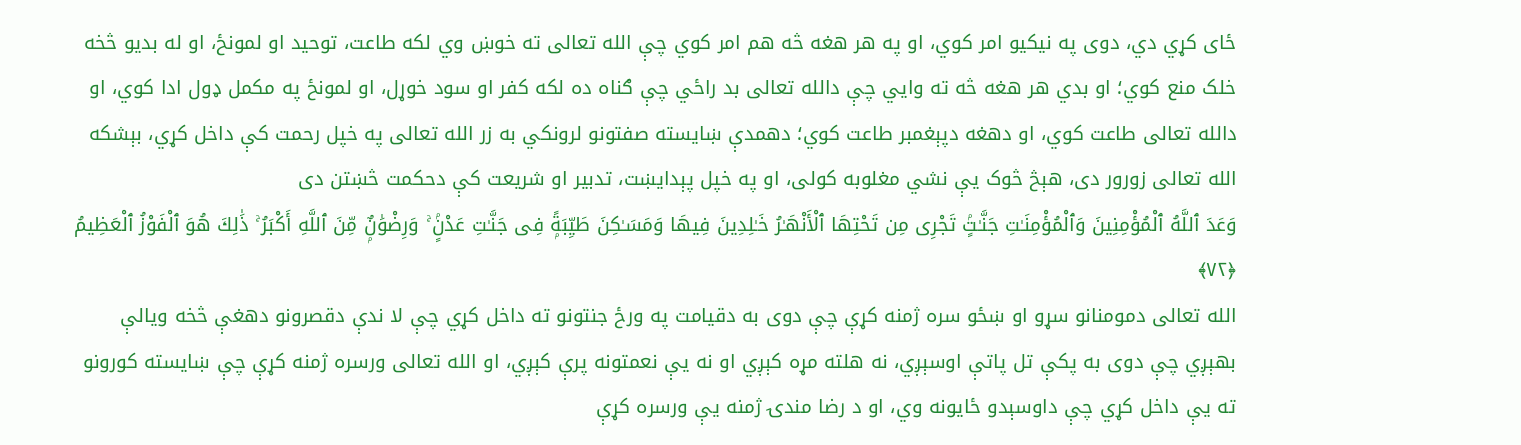ځای کړي دي، دوی په نیکیو امر کوي، او په هر هغه څه هم امر کوي چې الله تعالی ته خوښ وي لکه طاعت، توحید او لمونځ، او له بدیو څخه خلک منع کوي؛ او بدي هر هغه څه ته وایي چې دالله تعالی بد راځي چې ګناه ده لکه کفر او سود خوړل، او لمونځ په مکمل ډول ادا کوي، او دالله تعالی طاعت کوي، او دهغه دپېغمبر طاعت کوي؛ دهمدې ښایسته صفتونو لرونکي به زر الله تعالی په خپل رحمت کې داخل کړي، بېشکه الله تعالی زورور دی، هېڅ څوک یې نشي مغلوبه کولی، او په خپل پېدایښت، تدبیر او شریعت کې دحکمت څښتن دی
وَعَدَ ٱللَّهُ ٱلْمُؤْمِنِينَ وَٱلْمُؤْمِنَـٰتِ جَنَّـٰتٍۢ تَجْرِى مِن تَحْتِهَا ٱلْأَنْهَـٰرُ خَـٰلِدِينَ فِيهَا وَمَسَـٰكِنَ طَيِّبَةًۭ فِى جَنَّـٰتِ عَدْنٍۢ ۚ وَرِضْوَٰنٌۭ مِّنَ ٱللَّهِ أَكْبَرُ ۚ ذَٰلِكَ هُوَ ٱلْفَوْزُ ٱلْعَظِيمُ ﴿٧٢﴾
الله تعالی دمومنانو سړو او ښځو سره ژمنه کړې چې دوی به دقیامت په ورځ جنتونو ته داخل کړي چې لا ندې دقصرونو دهغې څخه ویالې بهېږي چې دوی به پکې تل پاتې اوسېږي، نه هلته مړه کېږي او نه یې نعمتونه پرې کېږي، او الله تعالی ورسره ژمنه کړې چې ښایسته کورونو ته یې داخل کړي چې داوسېدو ځایونه وي، او د رضا مندۍ ژمنه یې ورسره کړې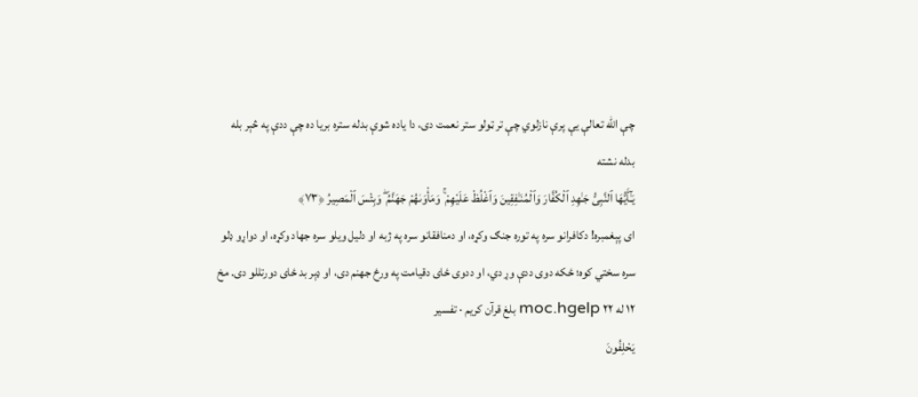چې الله تعالې یې پرې نازلوي چې تر ټولو ستر نعمت دی، دا یاده شوې بدله ستره بریا ده چې ددې په څېر بله بدله نشته
يَـٰٓأَيُّهَا ٱلنَّبِىُّ جَـٰهِدِ ٱلْكُفَّارَ وَٱلْمُنَـٰفِقِينَ وَٱغْلُظْ عَلَيْهِمْ ۚ وَمَأْوَىٰهُمْ جَهَنَّمُ ۖ وَبِئْسَ ٱلْمَصِيرُ ﴿٧٣﴾
ای پېغمبره! دکافرانو سره په توره جنګ وکړه، او دمنافقانو سره په ژبه او دلیل ویلو سره جهاد وکړه، او دواړو ډلو سره سختي کوه؛ ځکه دوی ددې وړ دي، او ددوی ځای دقیامت په ورځ جهنم دی، او ډېر بد ځای دورتللو دی. مخ ۱۲ له ۲۲ moc.hgelp بلغ قرآن کریم · تفسیر
يَحْلِفُونَ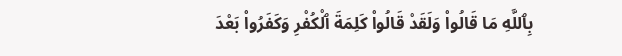بِٱللَّهِ مَا قَالُوا۟ وَلَقَدْ قَالُوا۟ كَلِمَةَ ٱلْكُفْرِ وَكَفَرُوا۟ بَعْدَ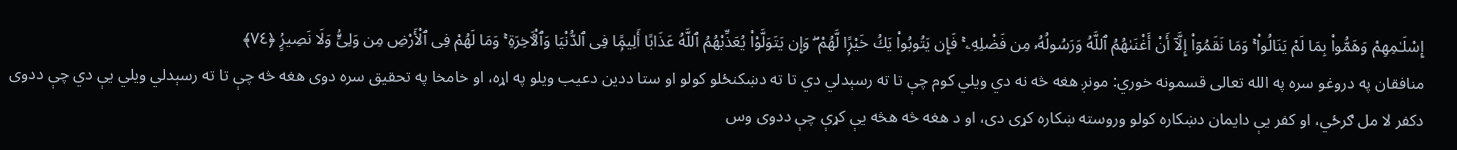إِسْلَـٰمِهِمْ وَهَمُّوا۟ بِمَا لَمْ يَنَالُوا۟ ۚ وَمَا نَقَمُوٓا۟ إِلَّآ أَنْ أَغْنَىٰهُمُ ٱللَّهُ وَرَسُولُهُۥ مِن فَضْلِهِۦ ۚ فَإِن يَتُوبُوا۟ يَكُ خَيْرًۭا لَّهُمْ ۖ وَإِن يَتَوَلَّوْا۟ يُعَذِّبْهُمُ ٱللَّهُ عَذَابًا أَلِيمًۭا فِى ٱلدُّنْيَا وَٱلْـَٔاخِرَةِ ۚ وَمَا لَهُمْ فِى ٱلْأَرْضِ مِن وَلِىٍّۢ وَلَا نَصِيرٍۢ ﴿٧٤﴾
منافقان په دروغو سره په الله تعالی قسمونه خوري: مونږ هغه څه نه دي ویلي کوم چې تا ته رسېدلي دي تا ته دښکنځلو کولو او ستا ددین دعیب ویلو په اړه، او خامخا په تحقیق سره دوی هغه څه چې تا ته رسېدلي ویلي یې دي چې ددوی دکفر لا مل ګرځي، او کفر یې دایمان دښکاره کولو وروسته ښکاره کړی دی، او د هغه څه هڅه یې کړې چې ددوی وس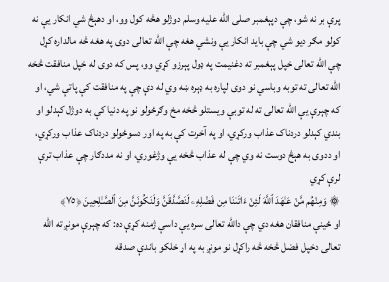پرې بر نه شو، چې دپېغمبر صلی الله علیه وسلم دوژلو هڅه کول وو، او دهېڅ شي انکار یې نه کولو مګر دیو شي چې باید انکار یې ونشي هغه چې الله تعالی دوی په هغه څه مالداره کړل چې الله تعالی خپل پېغمبر ته دغنیمت په ډول پېرزو کړي وو، پس که دوی له خپل منافقت څخه الله تعالی ته توبه وباسي نو دوی لپاره به ډېره ښه وي له دې چې په منافقت کې پاتې شي، او که چېرې یې الله تعالی ته له توبې ویستلو څخه مخ وګرځولو نو په دنیا کې به دوژل کېدلو او بندي کېدلو دردناک عذاب ورکړي، او په آخرت کې به په اور دسوځولو دردناک عذاب ورکړي، او ددوی به هېڅ دوست نه وي چې له عذاب څخه یې وژغوري، او نه مددګار چې عذاب ترې لرې کړي
۞ وَمِنْهُم مَّنْ عَـٰهَدَ ٱللَّهَ لَئِنْ ءَاتَىٰنَا مِن فَضْلِهِۦ لَنَصَّدَّقَنَّ وَلَنَكُونَنَّ مِنَ ٱلصَّـٰلِحِينَ ﴿٧٥﴾
او ځینې منافقان هغه دي چې دالله تعالی سره یې داسې ژمنه کړې ده: که چېرې مونږ ته الله تعالی دخپل فضل څخه څه راکړل نو مونږ به په اړ خلکو باندې صدقه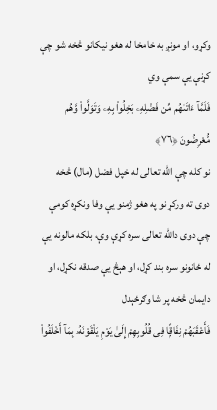وکړو، او مونږ به خامخا له هغو نیکانو څخه شو چې کړنې یې سمې وي
فَلَمَّآ ءَاتَىٰهُم مِّن فَضْلِهِۦ بَخِلُوا۟ بِهِۦ وَتَوَلَّوا۟ وَّهُم مُّعْرِضُونَ ﴿٧٦﴾
نو کله چې الله تعالی له خپل فضل (مال) څخه دوی ته ورکړ نو په هغو ژمنو یې وفا ونکړه کومې چې دوی دالله تعالی سره کړې وې، بلکه مالونه یې له ځانونو سره بند کړل، او هېڅ یې صدقه نکړل، او دایمان څخه پر شا وګرځېدل
فَأَعْقَبَهُمْ نِفَاقًۭا فِى قُلُوبِهِمْ إِلَىٰ يَوْمِ يَلْقَوْنَهُۥ بِمَآ أَخْلَفُوا۟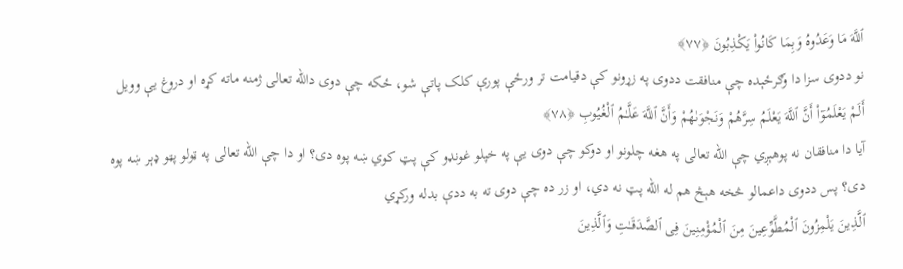ٱللَّهَ مَا وَعَدُوهُ وَبِمَا كَانُوا۟ يَكْذِبُونَ ﴿٧٧﴾
نو ددوی سزا دا وګرځېده چې منافقت ددوی په زړونو کې دقیامت تر ورځې پورې کلک پاتې شو، ځکه چې دوی دالله تعالی ژمنه ماته کړه او دروغ یې وویل
أَلَمْ يَعْلَمُوٓا۟ أَنَّ ٱللَّهَ يَعْلَمُ سِرَّهُمْ وَنَجْوَىٰهُمْ وَأَنَّ ٱللَّهَ عَلَّـٰمُ ٱلْغُيُوبِ ﴿٧٨﴾
آیا دا منافقان نه پوهېږي چې الله تعالی په هغه چلونو او دوکو چې دوی يې په خپلو غونډو کې پټ کوي ښه پوه دی؟ او دا چې الله تعالی په ټولو پټو ډېر ښه پوه دی؟ پس ددوی داعمالو څخه هېڅ هم له الله پټ نه دي، او زر ده چې دوی ته به ددې بدله ورکړي
ٱلَّذِينَ يَلْمِزُونَ ٱلْمُطَّوِّعِينَ مِنَ ٱلْمُؤْمِنِينَ فِى ٱلصَّدَقَـٰتِ وَٱلَّذِينَ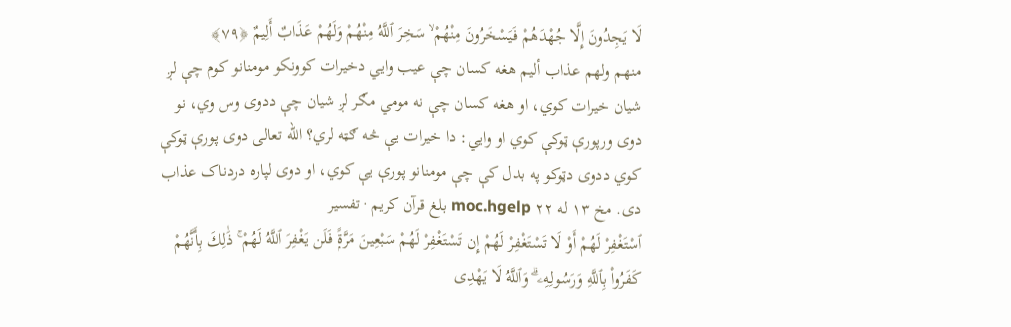لَا يَجِدُونَ إِلَّا جُهْدَهُمْ فَيَسْخَرُونَ مِنْهُمْ ۙ سَخِرَ ٱللَّهُ مِنْهُمْ وَلَهُمْ عَذَابٌ أَلِيمٌ ﴿٧٩﴾
منهم ولهم عذاب أليم هغه کسان چې عیب وایي دخیرات کوونکو مومنانو کوم چې لږ شیان خیرات کوي، او هغه کسان چې نه مومي مګر لږ شیان چې ددوی وس وي، نو دوی ورپورې ټوکې کوي او وایي: دا خیرات یې څه ګټه لري؟ الله تعالی دوی پورې ټوکې کوي ددوی دټوکو په بدل کې چې مومنانو پورې یې کوي، او دوی لپاره دردناک عذاب دی. مخ ۱۳ له ۲۲ moc.hgelp بلغ قرآن کریم · تفسیر
ٱسْتَغْفِرْ لَهُمْ أَوْ لَا تَسْتَغْفِرْ لَهُمْ إِن تَسْتَغْفِرْ لَهُمْ سَبْعِينَ مَرَّةًۭ فَلَن يَغْفِرَ ٱللَّهُ لَهُمْ ۚ ذَٰلِكَ بِأَنَّهُمْ كَفَرُوا۟ بِٱللَّهِ وَرَسُولِهِۦ ۗ وَٱللَّهُ لَا يَهْدِى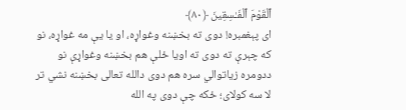ٱلْقَوْمَ ٱلْفَـٰسِقِينَ ﴿٨٠﴾
ای پېغمبره! دوی ته بخښنه وغواړه، او یا یې مه غواړه، نو که چېرې ته دوی ته اویا ځلې هم بخښنه وغواړې نو ددومره زیاتوالي سره هم دوی دالله تعالی بخښنه نشي تر لا سه کولای؛ ځکه چې دوی په الله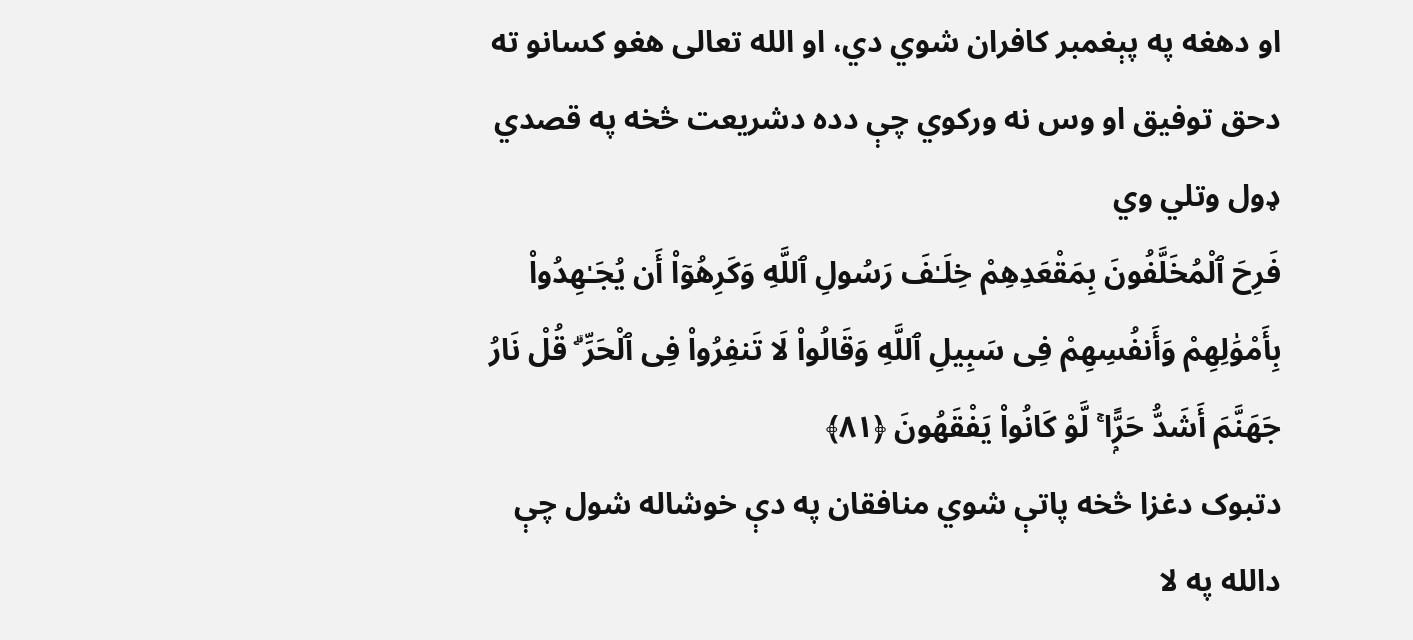او دهغه په پېغمبر کافران شوي دي، او الله تعالی هغو کسانو ته دحق توفیق او وس نه ورکوي چې دده دشریعت څخه په قصدي ډول وتلي وي
فَرِحَ ٱلْمُخَلَّفُونَ بِمَقْعَدِهِمْ خِلَـٰفَ رَسُولِ ٱللَّهِ وَكَرِهُوٓا۟ أَن يُجَـٰهِدُوا۟ بِأَمْوَٰلِهِمْ وَأَنفُسِهِمْ فِى سَبِيلِ ٱللَّهِ وَقَالُوا۟ لَا تَنفِرُوا۟ فِى ٱلْحَرِّ ۗ قُلْ نَارُ جَهَنَّمَ أَشَدُّ حَرًّۭا ۚ لَّوْ كَانُوا۟ يَفْقَهُونَ ﴿٨١﴾
دتبوک دغزا څخه پاتې شوي منافقان په دې خوشاله شول چې دالله په لا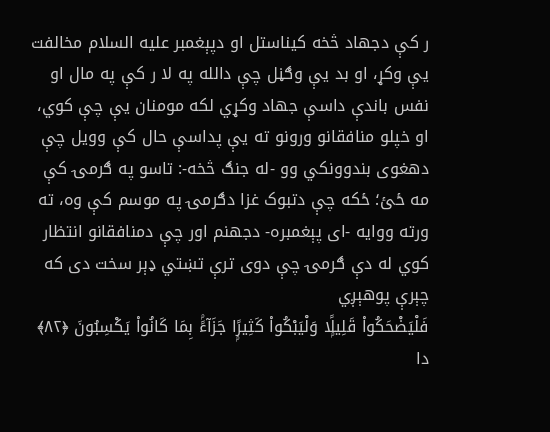ر کې دجهاد څخه کیناستل او دپېغمبر علیه السلام مخالفت یې وکړ، او بد یې وګڼل چې دالله په لا ر کې په مال او نفس باندې داسې جهاد وکړي لکه مومنان یې چې کوي، او خپلو منافقانو ورونو ته یې پداسې حال کې وویل چې دهغوی بندوونکي وو -له جنګ څخه-: تاسو په ګرمۍ کې مه ځئ؛ ځکه چې دتبوک غزا دګرمۍ په موسم کې وه، ته ورته ووایه -ای پېغمبره- دجهنم اور چې دمنافقانو انتظار کوي له دې ګرمۍ چې دوی ترې تښتي ډېر سخت دی که چېرې پوهېږي
فَلْيَضْحَكُوا۟ قَلِيلًۭا وَلْيَبْكُوا۟ كَثِيرًۭا جَزَآءًۢ بِمَا كَانُوا۟ يَكْسِبُونَ ﴿٨٢﴾
دا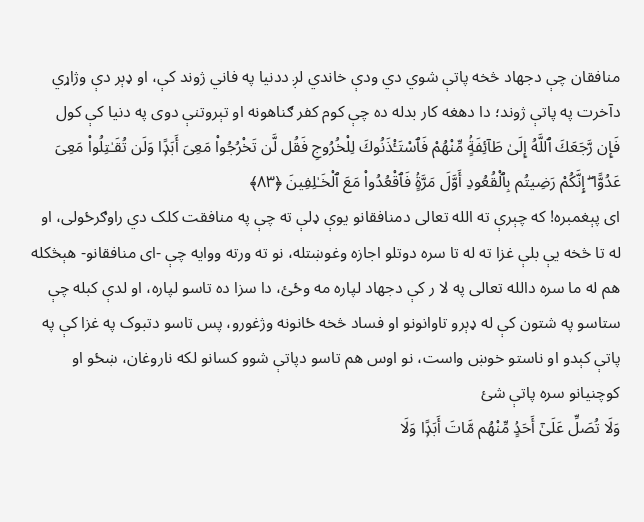منافقان چې دجهاد څخه پاتې شوي دي ودې خاندي لږ ددنیا په فاني ژوند کې، او ډېر دې وژاړي دآخرت په پاتې ژوند؛ دا دهغه کار بدله ده چې کوم کفر ګناهونه او تېروتنې دوی په دنیا کې کول
فَإِن رَّجَعَكَ ٱللَّهُ إِلَىٰ طَآئِفَةٍۢ مِّنْهُمْ فَٱسْتَـْٔذَنُوكَ لِلْخُرُوجِ فَقُل لَّن تَخْرُجُوا۟ مَعِىَ أَبَدًۭا وَلَن تُقَـٰتِلُوا۟ مَعِىَ عَدُوًّا ۖ إِنَّكُمْ رَضِيتُم بِٱلْقُعُودِ أَوَّلَ مَرَّةٍۢ فَٱقْعُدُوا۟ مَعَ ٱلْخَـٰلِفِينَ ﴿٨٣﴾
ای پېغمبره! که چېرې ته الله تعالی دمنافقانو یوې ډلې ته چې په منافقت کلک دي راوګرځولی، او له تا څخه یې بلې غزا ته له تا سره دوتلو اجازه وغوښتله، نو ته ورته ووایه چې -ای منافقانو- هېڅکله هم له ما سره دالله تعالی په لا ر کې دجهاد لپاره مه وځئ، دا سزا ده تاسو لپاره، او لدې کبله چې ستاسو په شتون کې له ډېرو تاوانونو او فساد څخه ځانونه وژغورو، پس تاسو دتبوک په غزا کې په پاتې کېدو او ناستو خوښ واست، نو اوس هم تاسو دپاتې شوو کسانو لکه ناروغان، ښځو او کوچنیانو سره پاتې شئ
وَلَا تُصَلِّ عَلَىٰٓ أَحَدٍۢ مِّنْهُم مَّاتَ أَبَدًۭا وَلَا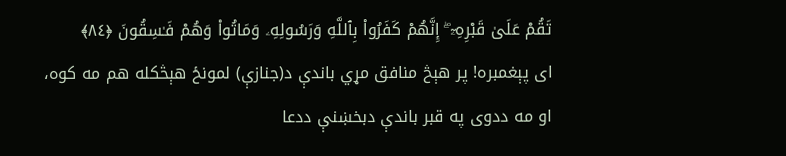تَقُمْ عَلَىٰ قَبْرِهِۦٓ ۖ إِنَّهُمْ كَفَرُوا۟ بِٱللَّهِ وَرَسُولِهِۦ وَمَاتُوا۟ وَهُمْ فَـٰسِقُونَ ﴿٨٤﴾
ای پېغمبره! پر هېڅ منافق مړي باندې د(جنازې) لمونځ هېڅکله هم مه کوه، او مه ددوی په قبر باندې دبخښنې ددعا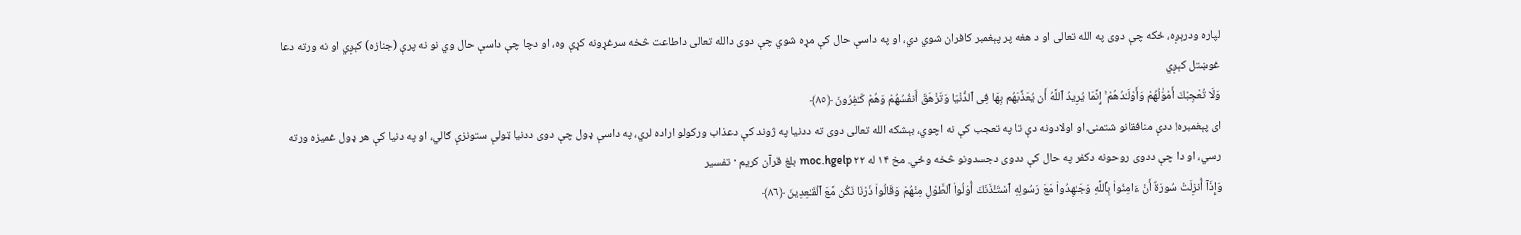لپاره ودرېږه، ځکه چې دوی په الله تعالی او د هغه پر پېغمبر کافران شوي دي، او په داسې حال کې مړه شوي چې دوی دالله تعالی داطاعت څخه سرغړونه کړې وه، او دچا چې داسې حال وي نو نه پرې (جنازه) کېږي او نه ورته دعا غوښتل کېږي
وَلَا تُعْجِبْكَ أَمْوَٰلُهُمْ وَأَوْلَـٰدُهُمْ ۚ إِنَّمَا يُرِيدُ ٱللَّهُ أَن يُعَذِّبَهُم بِهَا فِى ٱلدُّنْيَا وَتَزْهَقَ أَنفُسُهُمْ وَهُمْ كَـٰفِرُونَ ﴿٨٥﴾
ای پېغمبره! ددې منافقانو شتمنۍ او اولادونه دې تا په تعجب کې نه اچوي، بېشکه الله تعالی دوی ته ددنیا په ژوند کې دعذاب ورکولو اراده لري، په داسې ډول چې دوی ددنیا ټولې ستونزې ګالي، او په دنیا کې هر ډول غمیزه ورته رسي، او دا چې ددوی روحونه دکفر په حال کې ددوی دجسدونو څخه وځي. مخ ۱۴ له ۲۲ moc.hgelp بلغ قرآن کریم · تفسیر
وَإِذَآ أُنزِلَتْ سُورَةٌ أَنْ ءَامِنُوا۟ بِٱللَّهِ وَجَـٰهِدُوا۟ مَعَ رَسُولِهِ ٱسْتَـْٔذَنَكَ أُو۟لُوا۟ ٱلطَّوْلِ مِنْهُمْ وَقَالُوا۟ ذَرْنَا نَكُن مَّعَ ٱلْقَـٰعِدِينَ ﴿٨٦﴾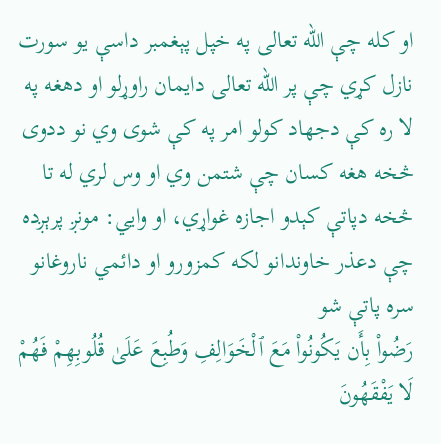او کله چې الله تعالی په خپل پېغمبر داسې یو سورت نازل کړي چې پر الله تعالی دایمان راوړلو او دهغه په لا ره کې دجهاد کولو امر په کې شوی وي نو ددوی څخه هغه کسان چې شتمن وي او وس لري له تا څخه دپاتې کېدو اجازه غواړي، او وایي: مونږ پرېږده چې دعذر خاوندانو لکه کمزورو او دائمي ناروغانو سره پاتې شو
رَضُوا۟ بِأَن يَكُونُوا۟ مَعَ ٱلْخَوَالِفِ وَطُبِعَ عَلَىٰ قُلُوبِهِمْ فَهُمْ لَا يَفْقَهُونَ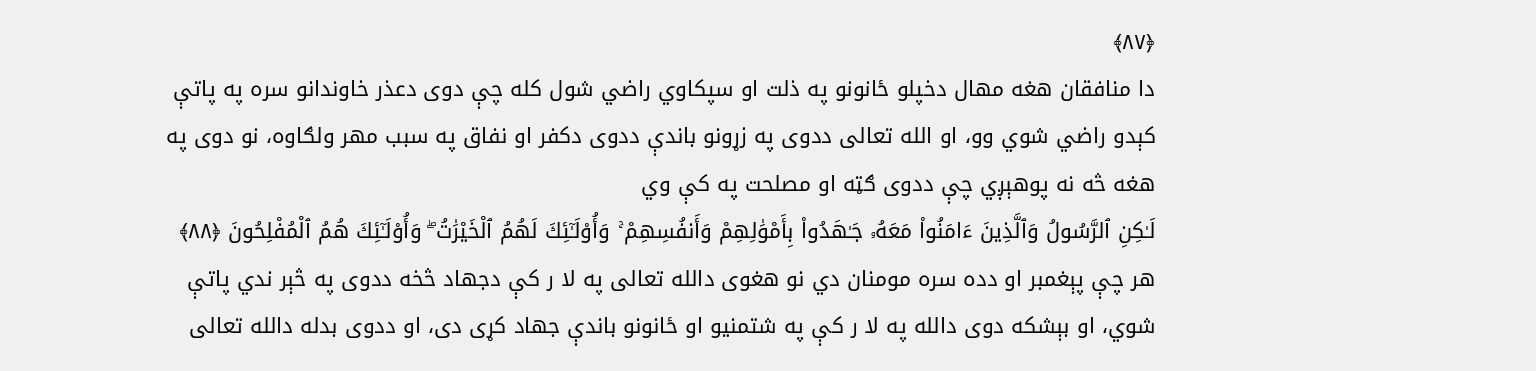﴿٨٧﴾
دا منافقان هغه مهال دخپلو ځانونو په ذلت او سپکاوي راضي شول کله چې دوی دعذر خاوندانو سره په پاتې کېدو راضي شوي وو، او الله تعالی ددوی په زړونو باندې ددوی دکفر او نفاق په سبب مهر ولګاوه، نو دوی په هغه څه نه پوهېږي چې ددوی ګټه او مصلحت په کې وي
لَـٰكِنِ ٱلرَّسُولُ وَٱلَّذِينَ ءَامَنُوا۟ مَعَهُۥ جَـٰهَدُوا۟ بِأَمْوَٰلِهِمْ وَأَنفُسِهِمْ ۚ وَأُو۟لَـٰٓئِكَ لَهُمُ ٱلْخَيْرَٰتُ ۖ وَأُو۟لَـٰٓئِكَ هُمُ ٱلْمُفْلِحُونَ ﴿٨٨﴾
هر چې پېغمبر او دده سره مومنان دي نو هغوی دالله تعالی په لا ر کې دجهاد څخه ددوی په څېر ندي پاتې شوي، او بېشکه دوی دالله په لا ر کې په شتمنیو او ځانونو باندې جهاد کړی دی، او ددوی بدله دالله تعالی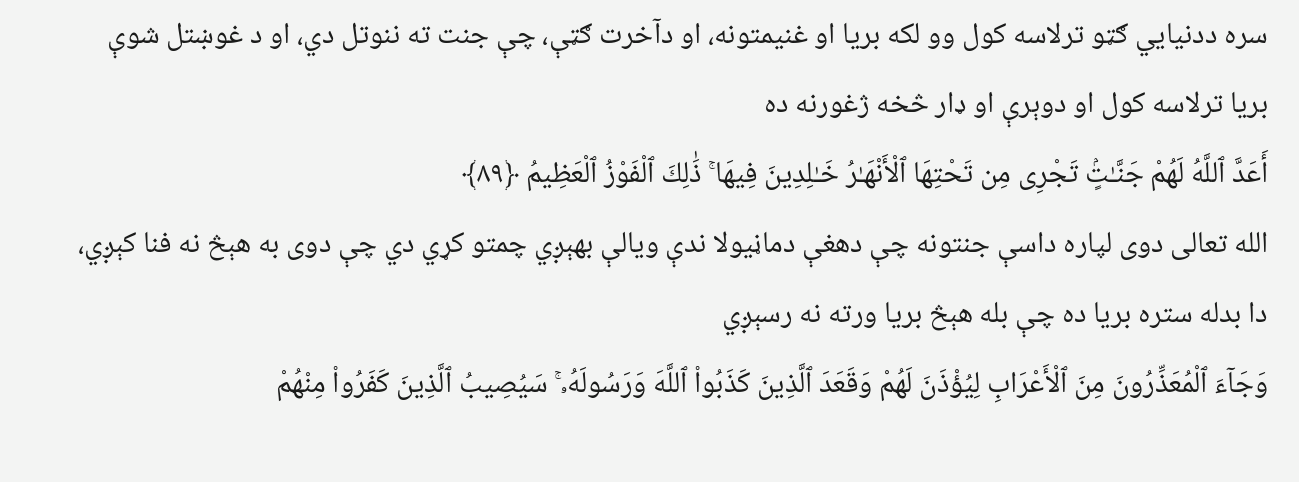سره ددنیایي ګټو ترلاسه کول وو لکه بریا او غنیمتونه، او دآخرت ګټې، چې جنت ته ننوتل دي، او د غوښتل شوې بریا ترلاسه کول او دوېرې او ډار څخه ژغورنه ده
أَعَدَّ ٱللَّهُ لَهُمْ جَنَّـٰتٍۢ تَجْرِى مِن تَحْتِهَا ٱلْأَنْهَـٰرُ خَـٰلِدِينَ فِيهَا ۚ ذَٰلِكَ ٱلْفَوْزُ ٱلْعَظِيمُ ﴿٨٩﴾
الله تعالی دوی لپاره داسې جنتونه چې دهغې دماڼیولا ندې ویالې بهېږي چمتو کړي دي چې دوی به هېڅ نه فنا کېږي، دا بدله ستره بریا ده چې بله هېڅ بریا ورته نه رسېږي
وَجَآءَ ٱلْمُعَذِّرُونَ مِنَ ٱلْأَعْرَابِ لِيُؤْذَنَ لَهُمْ وَقَعَدَ ٱلَّذِينَ كَذَبُوا۟ ٱللَّهَ وَرَسُولَهُۥ ۚ سَيُصِيبُ ٱلَّذِينَ كَفَرُوا۟ مِنْهُمْ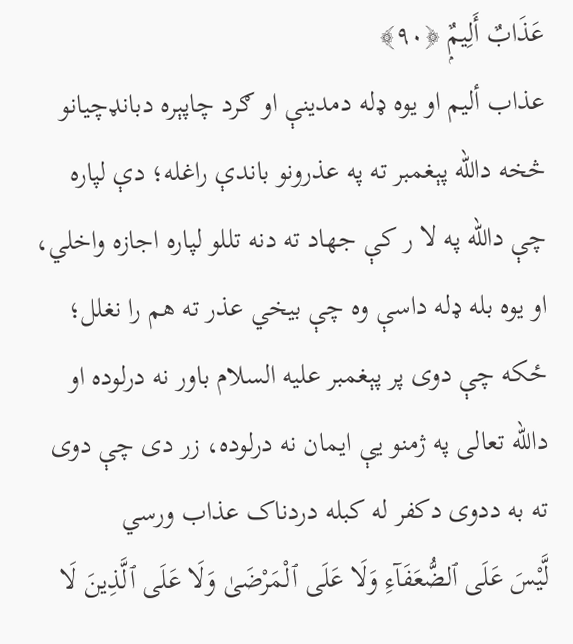عَذَابٌ أَلِيمٌۭ ﴿٩٠﴾
عذاب أليم او یوه ډله دمدینې او ګرد چاپېره دبانډچیانو څخه دالله پېغمبر ته په عذرونو باندې راغله؛ دې لپاره چې دالله په لا ر کې جهاد ته دنه تللو لپاره اجازه واخلي، او یوه بله ډله داسې وه چې بیخي عذر ته هم را نغلل؛ ځکه چې دوی پر پېغمبر علیه السلام باور نه درلوده او دالله تعالی په ژمنو یې ایمان نه درلوده، زر دی چې دوی ته به ددوی دکفر له کبله دردناک عذاب ورسي
لَّيْسَ عَلَى ٱلضُّعَفَآءِ وَلَا عَلَى ٱلْمَرْضَىٰ وَلَا عَلَى ٱلَّذِينَ لَا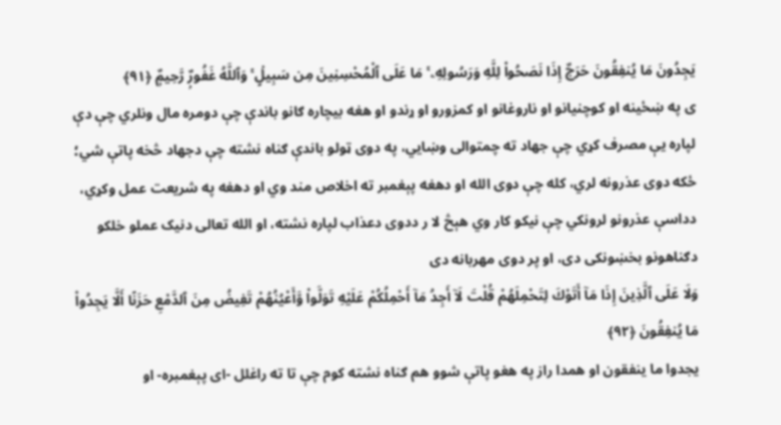يَجِدُونَ مَا يُنفِقُونَ حَرَجٌ إِذَا نَصَحُوا۟ لِلَّهِ وَرَسُولِهِۦ ۚ مَا عَلَى ٱلْمُحْسِنِينَ مِن سَبِيلٍۢ ۚ وَٱللَّهُ غَفُورٌۭ رَّحِيمٌۭ ﴿٩١﴾
ى په ښځینه او کوچنیانو او ناروغانو او کمزورو او ړندو او هغه بیچاره ګانو باندې چې دومره مال ونلري چې دې لپاره یې مصرف کړي چې جهاد ته چمتوالی وښایي، په دوی ټولو باندې ګناه نشته چې دجهاد څخه پاتې شي؛ ځکه دوی عذرونه لري، کله چې دوی الله او دهغه پېغمبر ته اخلاص مند وي او دهغه په شریعت عمل وکړي، دداسې عذرونو لرونکي چې نیکو کار وي هېڅ لا ر ددوی دعذاب لپاره نشته، او الله تعالی دنیک عملو خلکو دګناهونو بخښونکی دی، او پر دوی مهربانه دی
وَلَا عَلَى ٱلَّذِينَ إِذَا مَآ أَتَوْكَ لِتَحْمِلَهُمْ قُلْتَ لَآ أَجِدُ مَآ أَحْمِلُكُمْ عَلَيْهِ تَوَلَّوا۟ وَّأَعْيُنُهُمْ تَفِيضُ مِنَ ٱلدَّمْعِ حَزَنًا أَلَّا يَجِدُوا۟ مَا يُنفِقُونَ ﴿٩٢﴾
يجدوا ما ينفقون او همدا راز په هغو پاتې شوو هم ګناه نشته کوم چې تا ته راغلل -ای پېغمبره- او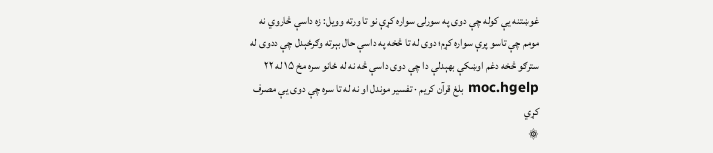غوښتنه یې کوله چې دوی په سورلۍ سواره کړې نو تا ورته وویل: زه داسې څاروي نه مومم چې تاسو پرې سواره کړم؛ دوی له تا څخه په داسې حال بېرته وګرځېدل چې ددوی له سترګو څخه دغم اوښکې بهېدلې دا چې دوی داسې څه نه له ځانو سره مخ ۱۵ له ۲۲ moc.hgelp بلغ قرآن کریم · تفسیر موندل او نه له تا سره چې دوی یې مصرف کړي
۞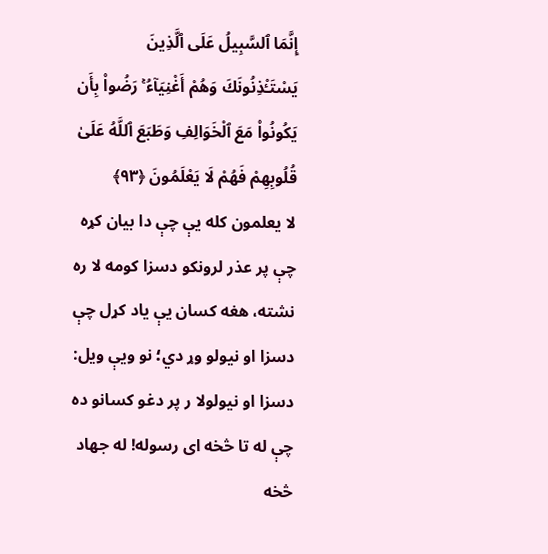إِنَّمَا ٱلسَّبِيلُ عَلَى ٱلَّذِينَ يَسْتَـْٔذِنُونَكَ وَهُمْ أَغْنِيَآءُ ۚ رَضُوا۟ بِأَن يَكُونُوا۟ مَعَ ٱلْخَوَالِفِ وَطَبَعَ ٱللَّهُ عَلَىٰ قُلُوبِهِمْ فَهُمْ لَا يَعْلَمُونَ ﴿٩٣﴾
لا يعلمون کله يې چې دا بيان کړه چې پر عذر لرونکو دسزا کومه لا ره نشته، هغه کسان يې ياد کړل چې دسزا او نيولو وړ دي؛ نو ويې ويل: دسزا او نيولولا ر پر دغو کسانو ده چې له تا څخه ای رسوله! له جهاد څخه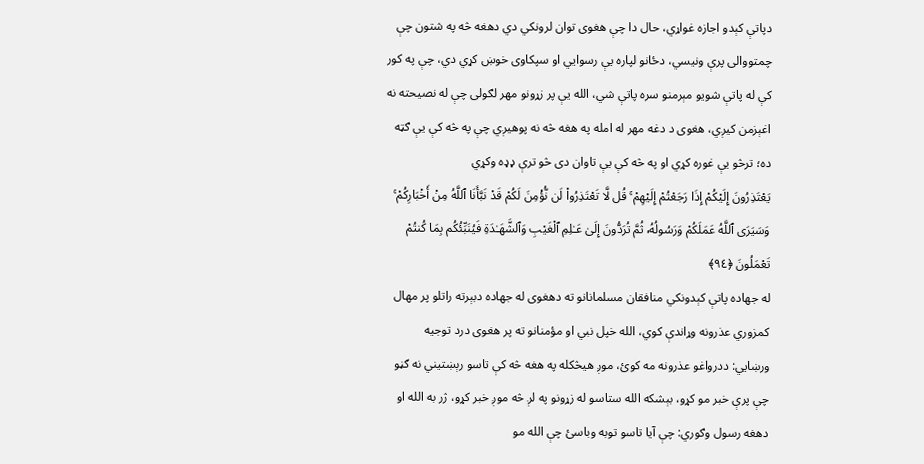دپاتې کېدو اجازه غواړي، حال دا چې هغوی توان لرونکي دي دهغه څه په شتون چې چمتووالی پرې ونيسي، دځانو لپاره يې رسوايي او سپکاوی خوښ کړي دي، چې په کور کې له پاتې شويو مېرمنو سره پاتې شي، الله يې پر زړونو مهر لګولی چې له نصيحته نه اغېزمن کيږي، هغوی د دغه مهر له امله په هغه څه نه پوهيږي چې په څه کې يې ګټه ده؛ ترڅو يې غوره کړي او په څه کې يې تاوان دی څو ترې ډډه وکړي
يَعْتَذِرُونَ إِلَيْكُمْ إِذَا رَجَعْتُمْ إِلَيْهِمْ ۚ قُل لَّا تَعْتَذِرُوا۟ لَن نُّؤْمِنَ لَكُمْ قَدْ نَبَّأَنَا ٱللَّهُ مِنْ أَخْبَارِكُمْ ۚ وَسَيَرَى ٱللَّهُ عَمَلَكُمْ وَرَسُولُهُۥ ثُمَّ تُرَدُّونَ إِلَىٰ عَـٰلِمِ ٱلْغَيْبِ وَٱلشَّهَـٰدَةِ فَيُنَبِّئُكُم بِمَا كُنتُمْ تَعْمَلُونَ ﴿٩٤﴾
له جهاده پاتې کېدونکي منافقان مسلمانانو ته دهغوی له جهاده دبېرته راتلو پر مهال کمزوري عذرونه وړاندې کوي، الله خپل نبي او مؤمنانو ته پر هغوی درد توجيه ورښايي: ددرواغو عذرونه مه کوئ، موږ هيڅکله په هغه څه کې تاسو رېښتيني نه ګڼو چې پرې خبر مو کړو، بېشکه الله ستاسو له زړونو په لږ څه موږ خبر کړو، ژر به الله او دهغه رسول وګوري: چې آيا تاسو توبه وباسئ چې الله مو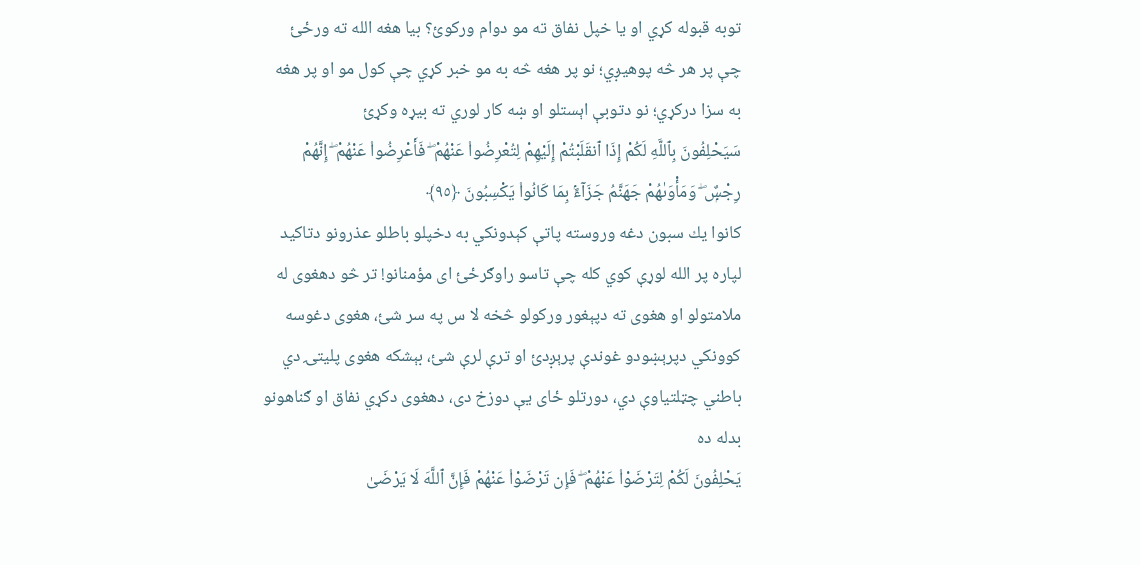توبه قبوله کړي او يا خپل نفاق ته مو دوام ورکوئ؟ بيا هغه الله ته ورځئ چې پر هر څه پوهيږي؛ نو پر هغه څه به مو خبر کړي چې کول مو او پر هغه به سزا درکړي؛ نو دتوبې اېستلو او ښه کار لوري ته بيړه وکړئ
سَيَحْلِفُونَ بِٱللَّهِ لَكُمْ إِذَا ٱنقَلَبْتُمْ إِلَيْهِمْ لِتُعْرِضُوا۟ عَنْهُمْ ۖ فَأَعْرِضُوا۟ عَنْهُمْ ۖ إِنَّهُمْ رِجْسٌۭ ۖ وَمَأْوَىٰهُمْ جَهَنَّمُ جَزَآءًۢ بِمَا كَانُوا۟ يَكْسِبُونَ ﴿٩٥﴾
كانوا يك سبون دغه وروسته پاتې کېدونکي به دخپلو باطلو عذرونو دتاکيد لپاره پر الله لوړې کوي کله چې تاسو راوګرځئ ای مؤمنانو! تر څو دهغوی له ملامتولو او هغوی ته دپېغور ورکولو څخه لا س په سر شئ، هغوی دغوسه کوونکي دپرېښودو غوندې پرېږدئ او ترې لرې شئ، بېشکه هغوی پليتۍ دي باطني چټلتياوې دي، دورتلو ځای يې دوزخ دی، دهغوی دکړي نفاق او ګناهونو بدله ده
يَحْلِفُونَ لَكُمْ لِتَرْضَوْا۟ عَنْهُمْ ۖ فَإِن تَرْضَوْا۟ عَنْهُمْ فَإِنَّ ٱللَّهَ لَا يَرْضَىٰ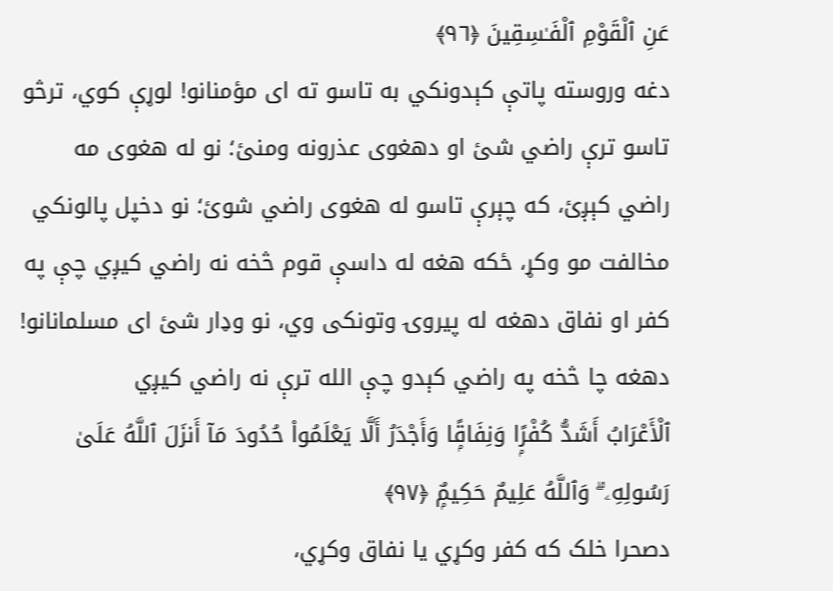عَنِ ٱلْقَوْمِ ٱلْفَـٰسِقِينَ ﴿٩٦﴾
دغه وروسته پاتې کېدونکي به تاسو ته ای مؤمنانو! لوړې کوي، ترڅو تاسو ترې راضي شئ او دهغوی عذرونه ومنئ؛ نو له هغوی مه راضي کېږئ، که چېرې تاسو له هغوی راضي شوئ؛ نو دخپل پالونکي مخالفت مو وکړ، ځکه هغه له داسې قوم څخه نه راضي کيږي چې په کفر او نفاق دهغه له پيروۍ وتونکی وي، نو وډار شئ ای مسلمانانو! دهغه چا څخه په راضي کېدو چې الله ترې نه راضي کيږي
ٱلْأَعْرَابُ أَشَدُّ كُفْرًۭا وَنِفَاقًۭا وَأَجْدَرُ أَلَّا يَعْلَمُوا۟ حُدُودَ مَآ أَنزَلَ ٱللَّهُ عَلَىٰ رَسُولِهِۦ ۗ وَٱللَّهُ عَلِيمٌ حَكِيمٌۭ ﴿٩٧﴾
دصحرا خلک که کفر وکړي يا نفاق وکړي،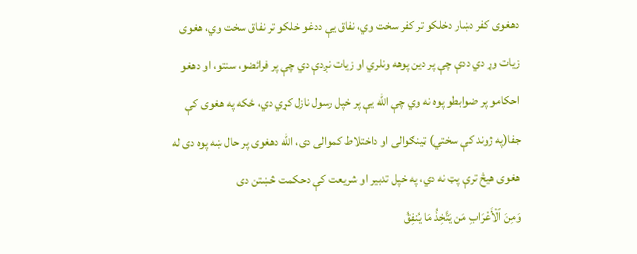دهغوی کفر دښار دخلکو تر کفر سخت وي، نفاق يې ددغو خلکو تر نفاق سخت وي، هغوی زيات وړ دي ددې چې پر دين پوهه ونلري او زيات نږدې دي چې پر فرائضو، سنتو، او دهغو احکامو پر ضوابطو پوه نه وي چې الله يې پر خپل رسول نازل کړي دي، ځکه په هغوی کې جفا(په ژوند کې سختي) ټينګوالی او داختلاط کموالی دی، الله دهغوی پر حال ښه پوه دی له هغوی هيڅ ترې پټ نه دي، په خپل تدبير او شريعت کې دحکمت څښتن دی
وَمِنَ ٱلْأَعْرَابِ مَن يَتَّخِذُ مَا يُنفِقُ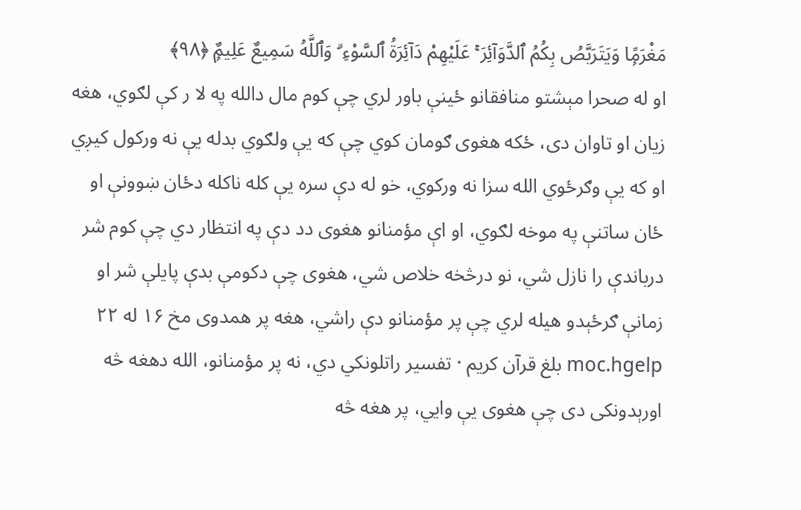مَغْرَمًۭا وَيَتَرَبَّصُ بِكُمُ ٱلدَّوَآئِرَ ۚ عَلَيْهِمْ دَآئِرَةُ ٱلسَّوْءِ ۗ وَٱللَّهُ سَمِيعٌ عَلِيمٌۭ ﴿٩٨﴾
او له صحرا مېشتو منافقانو ځينې باور لري چې کوم مال دالله په لا ر کې لګوي، هغه زيان او تاوان دی، ځکه هغوی ګومان کوي چې که يې ولګوي بدله يې نه ورکول کيږي او که يې وګرځوي الله سزا نه ورکوي، خو له دې سره يې کله ناکله دځان ښوونې او ځان ساتنې په موخه لګوي، او اې مؤمنانو هغوی دد دې په انتظار دي چې کوم شر درباندې را نازل شي، نو درڅخه خلاص شي، هغوی چې دکومې بدې پايلې شر او زمانې ګرځېدو هيله لري چې پر مؤمنانو دې راشي، هغه پر همدوی مخ ۱۶ له ۲۲ moc.hgelp بلغ قرآن کریم · تفسیر راتلونکي دي، نه پر مؤمنانو، الله دهغه څه اورېدونکی دی چې هغوی يې وايي، پر هغه څه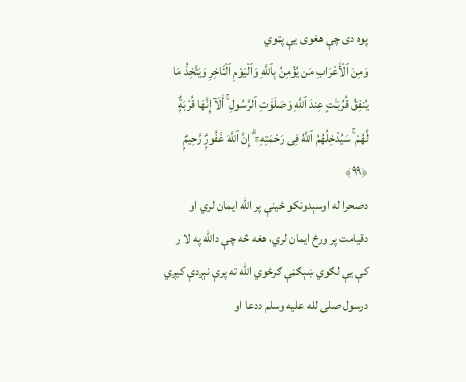پوه دی چې هغوی يې پټوي
وَمِنَ ٱلْأَعْرَابِ مَن يُؤْمِنُ بِٱللَّهِ وَٱلْيَوْمِ ٱلْـَٔاخِرِ وَيَتَّخِذُ مَا يُنفِقُ قُرُبَـٰتٍ عِندَ ٱللَّهِ وَصَلَوَٰتِ ٱلرَّسُولِ ۚ أَلَآ إِنَّهَا قُرْبَةٌۭ لَّهُمْ ۚ سَيُدْخِلُهُمُ ٱللَّهُ فِى رَحْمَتِهِۦٓ ۗ إِنَّ ٱللَّهَ غَفُورٌۭ رَّحِيمٌۭ ﴿٩٩﴾
دصحرا له اوسېدونکو ځينې پر الله ايمان لري او دقيامت پر ورځ ايمان لري، هغه څه چې دالله په لا ر کې يې لګوي ښېګڼې ګرځوي الله ته پرې نېږدې کيږي درسول صلی لله عليه وسلم ددعا او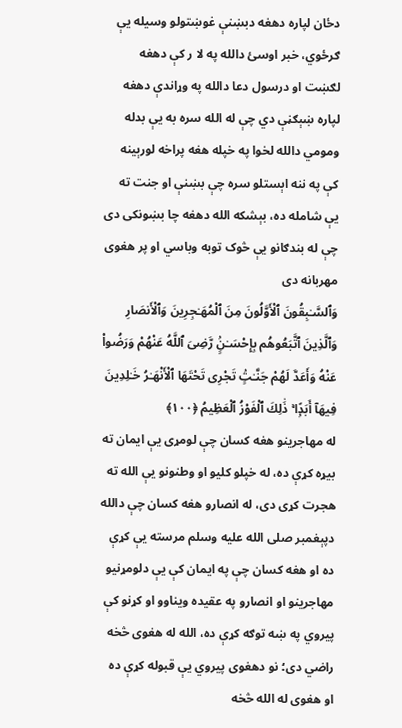دځان لپاره دهغه دبښنې غوښتولو وسيله يې ګرځوي، خبر اوسئ دالله په لا ر کې دهغه لګښت او درسول دعا دالله په وړاندې دهغه لپاره ښېګڼې دي چې له الله سره به يې بدله ومومي دالله لخوا په خپله هغه پراخه لورېينه کې په ننه اېستلو سره چې بښنې او جنت ته يې شامله ده، بېشکه الله دهغه چا بښونکی دی چې له بندګانو يې څوک توبه وباسي او پر هغوی مهربانه دی
وَٱلسَّـٰبِقُونَ ٱلْأَوَّلُونَ مِنَ ٱلْمُهَـٰجِرِينَ وَٱلْأَنصَارِ وَٱلَّذِينَ ٱتَّبَعُوهُم بِإِحْسَـٰنٍۢ رَّضِىَ ٱللَّهُ عَنْهُمْ وَرَضُوا۟ عَنْهُ وَأَعَدَّ لَهُمْ جَنَّـٰتٍۢ تَجْرِى تَحْتَهَا ٱلْأَنْهَـٰرُ خَـٰلِدِينَ فِيهَآ أَبَدًۭا ۚ ذَٰلِكَ ٱلْفَوْزُ ٱلْعَظِيمُ ﴿١٠٠﴾
له مهاجرينو هغه کسان چې لومړی يې ايمان ته بيړه کړې ده، له خپلو کليو او وطنونو يې الله ته هجرت کړی دی، له انصارو هغه کسان چې دالله دپېغمبر صلی الله عليه وسلم مرسته يې کړې ده او هغه کسان چې په ايمان کې يې دلومړنيو مهاجرينو او انصارو په عقیده ویناوو او کړنو کې پيروي په ښه توګه کړې ده، الله له هغوی څخه راضي دی؛ نو دهغوی پيروي يې قبوله کړې ده او هغوی له الله څخه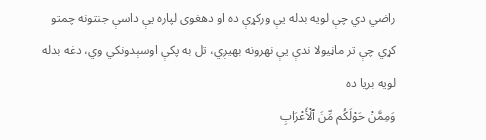راضي دي چې لويه بدله يې ورکړې ده او دهغوی لپاره يې داسې جنتونه چمتو کړي چې تر ماڼیولا ندې يې نهرونه بهيږي، تل به پکې اوسېدونکي وي، دغه بدله لويه بريا ده
وَمِمَّنْ حَوْلَكُم مِّنَ ٱلْأَعْرَابِ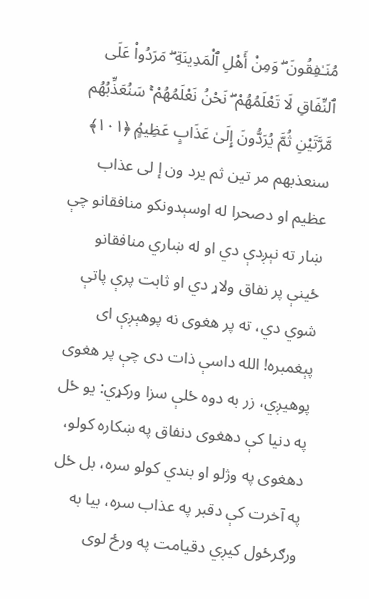مُنَـٰفِقُونَ ۖ وَمِنْ أَهْلِ ٱلْمَدِينَةِ ۖ مَرَدُوا۟ عَلَى ٱلنِّفَاقِ لَا تَعْلَمُهُمْ ۖ نَحْنُ نَعْلَمُهُمْ ۚ سَنُعَذِّبُهُم مَّرَّتَيْنِ ثُمَّ يُرَدُّونَ إِلَىٰ عَذَابٍ عَظِيمٍۢ ﴿١٠١﴾
سنعذبهم مر تين ثم يرد ون إ لى عذاب عظيم او دصحرا له اوسېدونکو منافقانو چې ښار ته نېږدې دي او له ښاري منافقانو ځينې پر نفاق ولاړ دي او ثابت پرې پاتې شوي دي، ته پر هغوی نه پوهېږې ای پېغمبره! الله داسې ذات دی چې پر هغوی پوهيږي، زر به دوه ځلې سزا ورکړي: يو ځل په دنيا کې دهغوی دنفاق په ښکاره کولو، دهغوی په وژلو او بندي کولو سره، بل ځل په آخرت کې دقبر په عذاب سره، بيا به ورګرځول کیږي دقیامت په ورځ لوی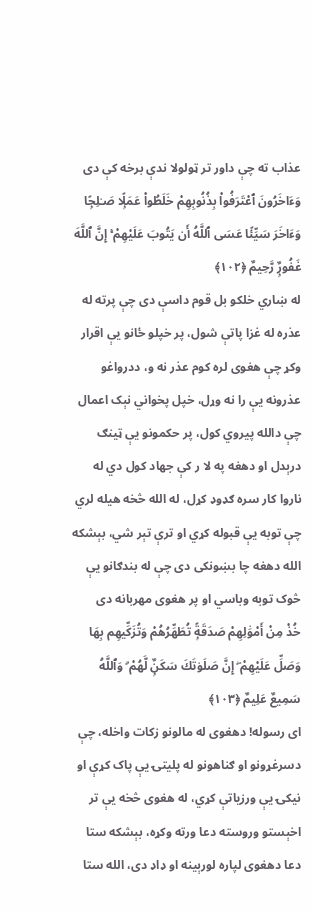عذاب ته چې داور تر ټولولا ندې برخه کې دی
وَءَاخَرُونَ ٱعْتَرَفُوا۟ بِذُنُوبِهِمْ خَلَطُوا۟ عَمَلًۭا صَـٰلِحًۭا وَءَاخَرَ سَيِّئًا عَسَى ٱللَّهُ أَن يَتُوبَ عَلَيْهِمْ ۚ إِنَّ ٱللَّهَ غَفُورٌۭ رَّحِيمٌ ﴿١٠٢﴾
له ښاري خلکو بل قوم داسې دی چې پرته له عذره له غزا پاتې شول، پر خپلو ځانو يې اقرار وکړ چې هغوی لره کوم عذر نه و، ددرواغو عذرونه يې را نه وړل، خپل پخواني نېک اعمال چې دالله پيروي کول، پر حکمونو يې ټينګ درېدل او دهغه په لا ر کې جهاد کول دي له ناروا کار سره ګډوډ کړل، له الله څخه هيله لري چې توبه يې قبوله کړي او ترې تېر شي، بېشکه الله دهغه چا بښونکی دی چې له بندګانو يې څوک توبه وباسي او پر هغوی مهربانه دی
خُذْ مِنْ أَمْوَٰلِهِمْ صَدَقَةًۭ تُطَهِّرُهُمْ وَتُزَكِّيهِم بِهَا وَصَلِّ عَلَيْهِمْ ۖ إِنَّ صَلَوٰتَكَ سَكَنٌۭ لَّهُمْ ۗ وَٱللَّهُ سَمِيعٌ عَلِيمٌ ﴿١٠٣﴾
ای رسوله! دهغوی له مالونو زکات واخله، چې دسرغړونو او ګناهونو له پليتۍ يې پاک کړې او نيکۍ يې ورزياتې کړي، له هغوی څخه يې تر اخېستو وروسته دعا ورته وکړه، بېشکه ستا دعا دهغوی لپاره لورېينه او ډاډ دی، الله ستا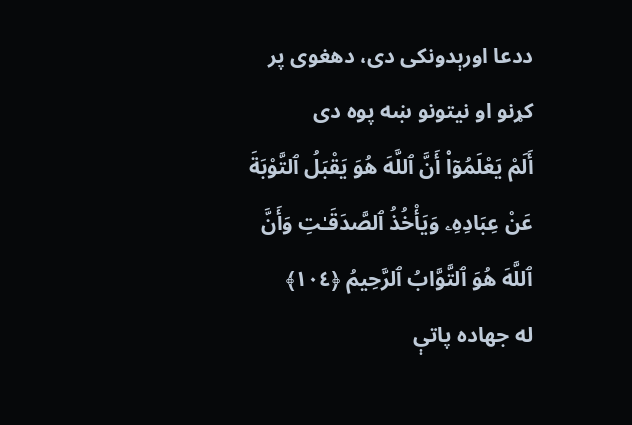ددعا اورېدونکی دی، دهغوی پر کړنو او نيتونو ښه پوه دی
أَلَمْ يَعْلَمُوٓا۟ أَنَّ ٱللَّهَ هُوَ يَقْبَلُ ٱلتَّوْبَةَ عَنْ عِبَادِهِۦ وَيَأْخُذُ ٱلصَّدَقَـٰتِ وَأَنَّ ٱللَّهَ هُوَ ٱلتَّوَّابُ ٱلرَّحِيمُ ﴿١٠٤﴾
له جهاده پاتې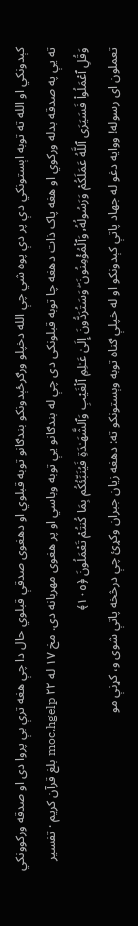کېدونکي او الله ته توبه اېستونکي دې پر دې پوه شي چې الله دخپلو ورګرځېدونکو بندګانو توبه قبلوي او دهغوی صدقې قبلوي حال دا چې هغه ترې بې پروا دی او صدقه ورکوونکي ته يې په صدقه بدله ورکوي او هغه پاک ذات دهغه چا توبه قبلونکی دی چې له بندګانو يې توبه وباسي او پر هغوی مهربانه دی. مخ ۱۷ له ۲۲ moc.hgelp بلغ قرآن کریم · تفسیر
وَقُلِ ٱعْمَلُوا۟ فَسَيَرَى ٱللَّهُ عَمَلَكُمْ وَرَسُولُهُۥ وَٱلْمُؤْمِنُونَ ۖ وَسَتُرَدُّونَ إِلَىٰ عَـٰلِمِ ٱلْغَيْبِ وَٱلشَّهَـٰدَةِ فَيُنَبِّئُكُم بِمَا كُنتُمْ تَعْمَلُونَ ﴿١٠٥﴾
تعملون ای رسوله! ووايه دغو له جهاد پاتې کېدونکو او له خپلې ګناه توبه وېستونکو ته: دهغه زيان جبران وکړئ چې درڅخه پاتې شوی و، کړنې مو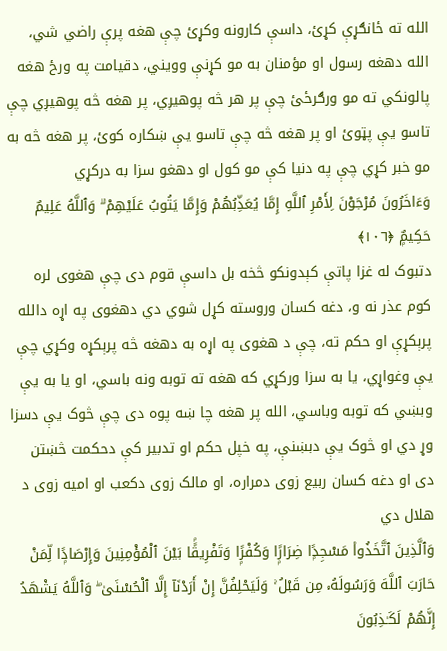الله ته ځانګړې کړئ، داسې کارونه وکړئ چې هغه پرې راضي شي، الله دهغه رسول او مؤمنان به مو کړنې وويني، دقيامت په ورځ هغه پالونکي ته مو ورګرځئ چې پر هر څه پوهيږي، پر هغه څه پوهيږي چې تاسو يې پټوئ او پر هغه څه چې تاسو يې ښکاره کوئ، پر هغه څه به مو خبر کړي چې په دنيا کې مو کول او دهغو سزا به درکړي
وَءَاخَرُونَ مُرْجَوْنَ لِأَمْرِ ٱللَّهِ إِمَّا يُعَذِّبُهُمْ وَإِمَّا يَتُوبُ عَلَيْهِمْ ۗ وَٱللَّهُ عَلِيمٌ حَكِيمٌۭ ﴿١٠٦﴾
دتبوک له غزا پاتې کېدونکو څخه بل داسې قوم دی چې هغوی لره کوم عذر نه و، دغه کسان وروسته کړل شوي دي دهغوی په اړه دالله پرېکړې او حکم ته، چې د هغوی په اړه به دهغه څه پرېکړه وکړي چې يې وغواړي، يا به سزا ورکړي که هغه ته توبه ونه باسي، او یا به يې وبښي که توبه وباسي، الله پر هغه چا ښه پوه دی چې څوک يې دسزا وړ دي او څوک يې دبښنې، په خپل حکم او تدبير کې دحکمت څښتن دی او دغه کسان ربيع زوی دمراره، او مالک زوی دکعب او اميه زوی د هلال دي
وَٱلَّذِينَ ٱتَّخَذُوا۟ مَسْجِدًۭا ضِرَارًۭا وَكُفْرًۭا وَتَفْرِيقًۢا بَيْنَ ٱلْمُؤْمِنِينَ وَإِرْصَادًۭا لِّمَنْ حَارَبَ ٱللَّهَ وَرَسُولَهُۥ مِن قَبْلُ ۚ وَلَيَحْلِفُنَّ إِنْ أَرَدْنَآ إِلَّا ٱلْحُسْنَىٰ ۖ وَٱللَّهُ يَشْهَدُ إِنَّهُمْ لَكَـٰذِبُونَ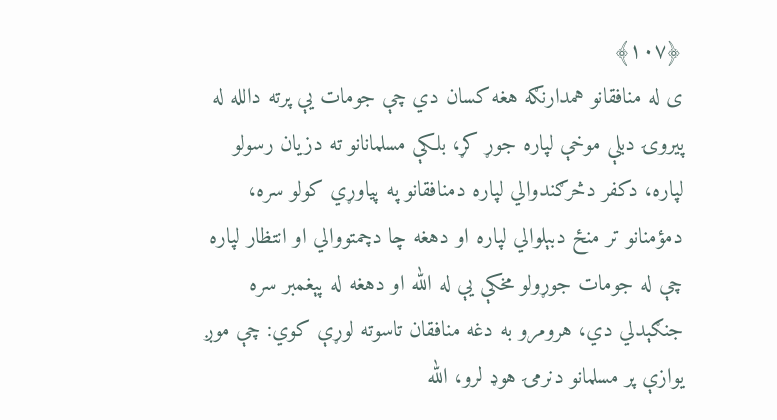﴿١٠٧﴾
ى له منافقانو همدارنګه هغه کسان دي چې جومات يې پرته دالله له پيروۍ دبلې موخې لپاره جوړ کړ، بلکې مسلمانانو ته دزيان رسولو لپاره، دکفر دڅرګندوالي لپاره دمنافقانو په پياوړي کولو سره، دمؤمنانو تر منځ دبېلوالي لپاره او دهغه چا دچمتووالي او انتظار لپاره چې له جومات جوړولو مخکې يې له الله او دهغه له پېغمبر سره جنګېدلي دي، هرومرو به دغه منافقان تاسوته لوړې کوي: چې موږ يوازې پر مسلمانو دنرمۍ هوډ لرو، الله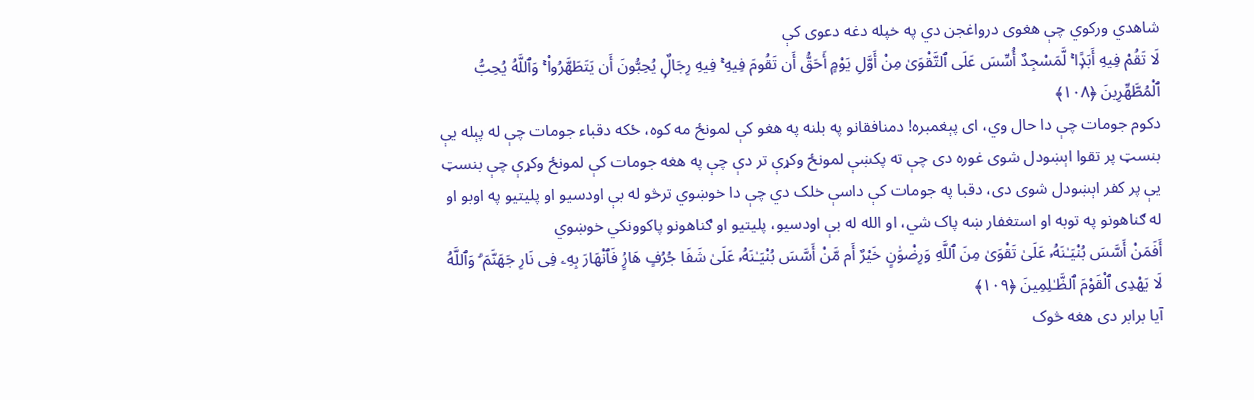شاهدي ورکوي چې هغوی درواغجن دي په خپله دغه دعوی کې
لَا تَقُمْ فِيهِ أَبَدًۭا ۚ لَّمَسْجِدٌ أُسِّسَ عَلَى ٱلتَّقْوَىٰ مِنْ أَوَّلِ يَوْمٍ أَحَقُّ أَن تَقُومَ فِيهِ ۚ فِيهِ رِجَالٌۭ يُحِبُّونَ أَن يَتَطَهَّرُوا۟ ۚ وَٱللَّهُ يُحِبُّ ٱلْمُطَّهِّرِينَ ﴿١٠٨﴾
دکوم جومات چې دا حال وي، ای پېغمبره! دمنافقانو په بلنه په هغو کې لمونځ مه کوه، ځکه دقباء جومات چې له پېله یې بنسټ پر تقوا اېښودل شوی غوره دی چې ته پکښې لمونځ وکړې تر دې چې په هغه جومات کې لمونځ وکړې چې بنسټ يې پر کفر اېښودل شوی دی، دقبا په جومات کې داسې خلک دي چې دا خوښوي ترڅو له بې اودسيو او پليتيو په اوبو او له ګناهونو په توبه او استغفار ښه پاک شي، او الله له بې اودسيو، پليتيو او ګناهونو پاکوونکي خوښوي
أَفَمَنْ أَسَّسَ بُنْيَـٰنَهُۥ عَلَىٰ تَقْوَىٰ مِنَ ٱللَّهِ وَرِضْوَٰنٍ خَيْرٌ أَم مَّنْ أَسَّسَ بُنْيَـٰنَهُۥ عَلَىٰ شَفَا جُرُفٍ هَارٍۢ فَٱنْهَارَ بِهِۦ فِى نَارِ جَهَنَّمَ ۗ وَٱللَّهُ لَا يَهْدِى ٱلْقَوْمَ ٱلظَّـٰلِمِينَ ﴿١٠٩﴾
آيا برابر دی هغه څوک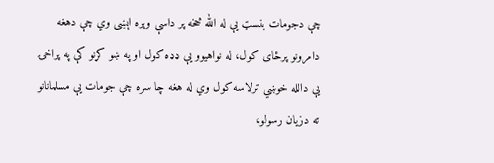چې دجومات بنسټ يې له الله څخه پر داسې وېره اېښی وي چې دهغه دامرونو پرځای کول، له نواهيوو يې ډډه کول او په ښو کړنو کې په پراخۍ يې دالله خوښي ترلاسه کول وي له هغه چا سره چې جومات يې مسلمانانو ته دزيان رسولو،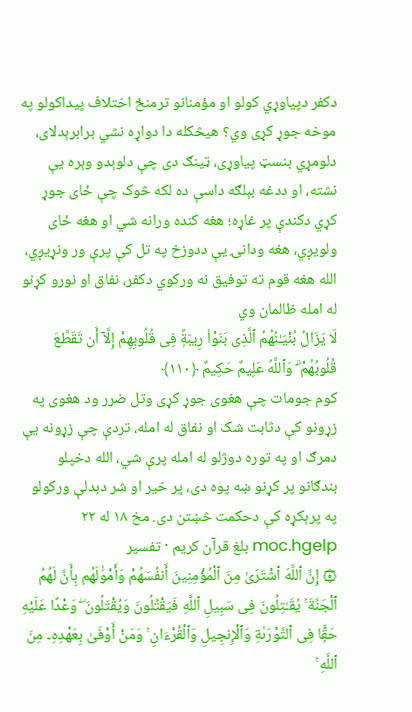دکفر دپياوړي کولو او مؤمنانو ترمنځ اختلاف پيداکولو په موخه جوړ کړی وي؟ هيڅکله دا دواړه نشي برابرېدلای، دلومړي بنسټ پياوړی، ټينګ دی چې دلوېدو وېره يې نشته، او ددغه بېلګه داسې ده لکه څوک چې ځای جوړ کړي دکندې پر غاړه؛ هغه کنده ورانه شي او هغه ځای ولويږي، هغه ودانۍ يې ددوزخ په تل کې پرې ور ونړيږي، الله هغه قوم ته توفيق نه ورکوي دکفر، نفاق او نورو کړنو له امله ظالمان وي
لَا يَزَالُ بُنْيَـٰنُهُمُ ٱلَّذِى بَنَوْا۟ رِيبَةًۭ فِى قُلُوبِهِمْ إِلَّآ أَن تَقَطَّعَ قُلُوبُهُمْ ۗ وَٱللَّهُ عَلِيمٌ حَكِيمٌ ﴿١١٠﴾
کوم جومات چې هغوی جوړ کړی وتل ضرر ود هغوی په زړونو کې دثابت شک او نفاق له امله، تردې چې زړونه يې دمرګ او په توره دوژلو له امله پرې شي، الله دخپلو بندګانو پر کړنو ښه پوه دی، پر خير او شر دبدلې ورکولو په پرېکړه کې دحکمت څښتن دی. مخ ۱۸ له ۲۲ moc.hgelp بلغ قرآن کریم · تفسیر
۞ إِنَّ ٱللَّهَ ٱشْتَرَىٰ مِنَ ٱلْمُؤْمِنِينَ أَنفُسَهُمْ وَأَمْوَٰلَهُم بِأَنَّ لَهُمُ ٱلْجَنَّةَ ۚ يُقَـٰتِلُونَ فِى سَبِيلِ ٱللَّهِ فَيَقْتُلُونَ وَيُقْتَلُونَ ۖ وَعْدًا عَلَيْهِ حَقًّۭا فِى ٱلتَّوْرَىٰةِ وَٱلْإِنجِيلِ وَٱلْقُرْءَانِ ۚ وَمَنْ أَوْفَىٰ بِعَهْدِهِۦ مِنَ ٱللَّهِ ۚ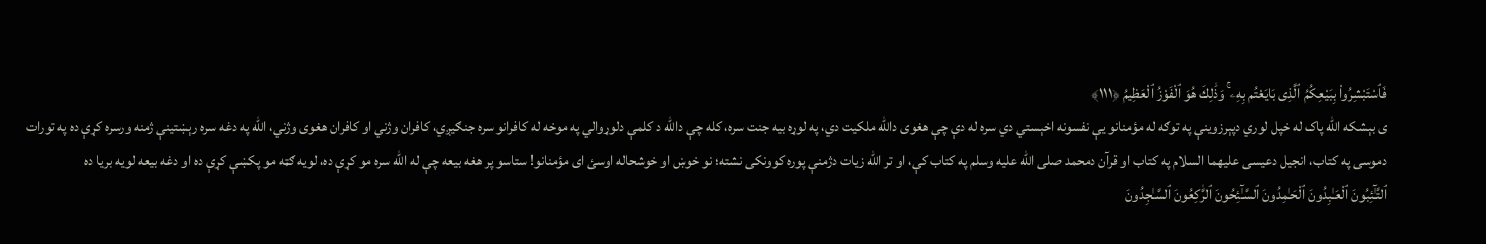فَٱسْتَبْشِرُوا۟ بِبَيْعِكُمُ ٱلَّذِى بَايَعْتُم بِهِۦ ۚ وَذَٰلِكَ هُوَ ٱلْفَوْزُ ٱلْعَظِيمُ ﴿١١١﴾
ى بېشکه الله پاک له خپل لوري دپېرزوينې په توګه له مؤمنانو يې نفسونه اخېستي دي سره له دې چې هغوی دالله ملکيت دي، په لوړه بيه جنت سره، کله چې دالله د کلمې دلوړوالي په موخه له کافرانو سره جنګيږي، کافران وژني او کافران هغوی وژني، الله په دغه سره رېښتينې ژمنه ورسره کړې ده په تورات دموسی په کتاب، انجيل دعيسی عليهما السلام په کتاب او قرآن دمحمد صلی الله عليه وسلم په کتاب کې، او تر الله زيات دژمنې پوره کوونکی نشته؛ نو خوښ او خوشحاله اوسئ ای مؤمنانو! ستاسو پر هغه بيعه چې له الله سره مو کړې ده، لويه ګټه مو پکښې کړې ده او دغه بيعه لويه بريا ده
ٱلتَّـٰٓئِبُونَ ٱلْعَـٰبِدُونَ ٱلْحَـٰمِدُونَ ٱلسَّـٰٓئِحُونَ ٱلرَّٰكِعُونَ ٱلسَّـٰجِدُونَ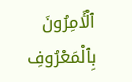ٱلْـَٔامِرُونَ بِٱلْمَعْرُوفِ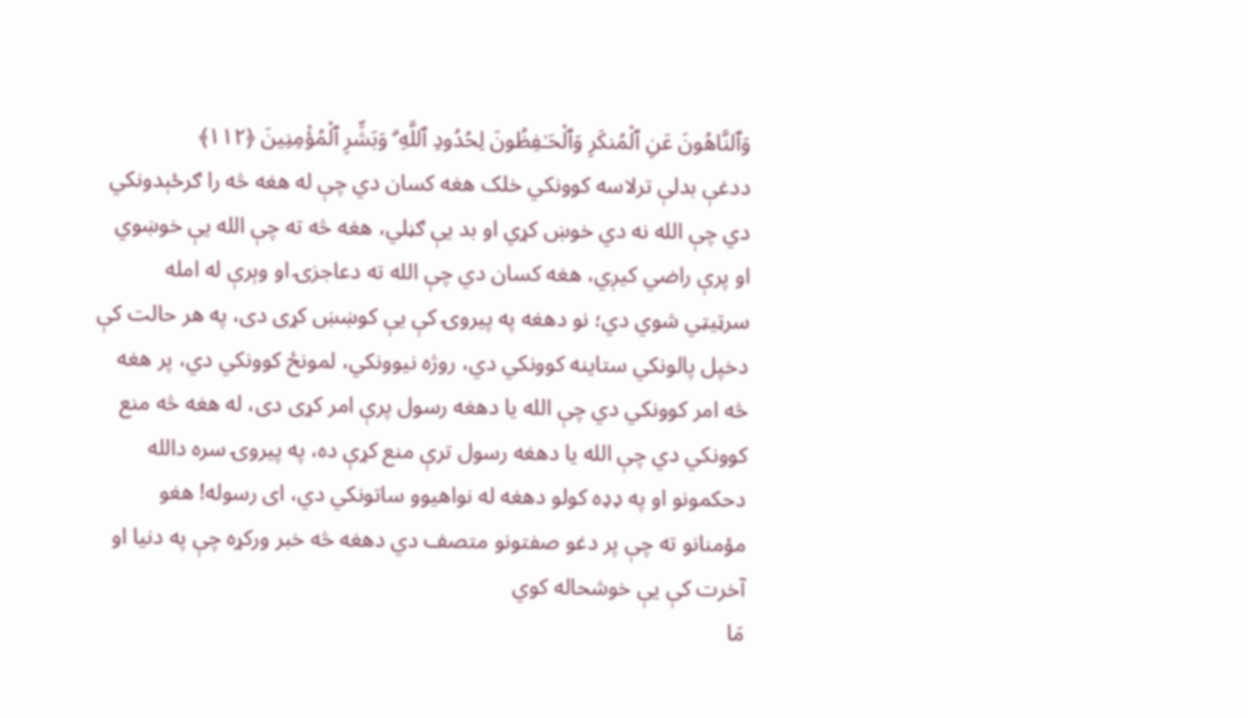وَٱلنَّاهُونَ عَنِ ٱلْمُنكَرِ وَٱلْحَـٰفِظُونَ لِحُدُودِ ٱللَّهِ ۗ وَبَشِّرِ ٱلْمُؤْمِنِينَ ﴿١١٢﴾
ددغې بدلې ترلاسه کوونکي خلک هغه کسان دي چې له هغه څه را ګرځېدونکي دي چې الله نه دي خوښ کړي او بد يې ګڼلي، هغه څه ته چې الله يې خوښوي او پرې راضي کيږي، هغه کسان دي چې الله ته دعاجزۍ او وېرې له امله سرټيټي شوي دي؛ نو دهغه په پيروۍ کې يې کوښښ کړی دی، په هر حالت کې دخپل پالونکي ستاينه کوونکي دي، روژه نيوونکي، لمونځ کوونکي دي، پر هغه څه امر کوونکي دي چې الله يا دهغه رسول پرې امر کړی دی، له هغه څه منع کوونکي دي چې الله يا دهغه رسول ترې منع کړې ده، په پيروۍ سره دالله دحکمونو او په ډډه کولو دهغه له نواهيوو ساتونکي دي، ای رسوله! هغو مؤمنانو ته چې پر دغو صفتونو متصف دي دهغه څه خبر ورکړه چې په دنيا او آخرت کې يې خوشحاله کوي
مَا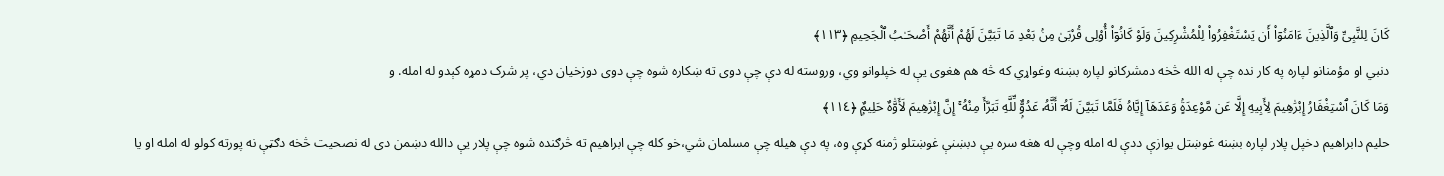كَانَ لِلنَّبِىِّ وَٱلَّذِينَ ءَامَنُوٓا۟ أَن يَسْتَغْفِرُوا۟ لِلْمُشْرِكِينَ وَلَوْ كَانُوٓا۟ أُو۟لِى قُرْبَىٰ مِنۢ بَعْدِ مَا تَبَيَّنَ لَهُمْ أَنَّهُمْ أَصْحَـٰبُ ٱلْجَحِيمِ ﴿١١٣﴾
دنبي او مؤمنانو لپاره په کار نده چې له الله څخه دمشرکانو لپاره بښنه وغواړي که څه هم هغوی يې له خپلوانو وي، وروسته له دې چې دوی ته ښکاره شوه چې دوی دوزخيان دي، پر شرک دمړه کېدو له امله. و
وَمَا كَانَ ٱسْتِغْفَارُ إِبْرَٰهِيمَ لِأَبِيهِ إِلَّا عَن مَّوْعِدَةٍۢ وَعَدَهَآ إِيَّاهُ فَلَمَّا تَبَيَّنَ لَهُۥٓ أَنَّهُۥ عَدُوٌّۭ لِّلَّهِ تَبَرَّأَ مِنْهُ ۚ إِنَّ إِبْرَٰهِيمَ لَأَوَّٰهٌ حَلِيمٌۭ ﴿١١٤﴾
حليم دابراهيم دخپل پلار لپاره بښنه غوښتل يوازې ددې له امله وچې له هغه سره يې دبښنې غوښتلو ژمنه کړې وه، په دې هيله چې مسلمان شي،خو کله چې ابراهيم ته څرګنده شوه چې پلار يې دالله دښمن دی له نصحيت څخه دګټې نه پورته کولو له امله او يا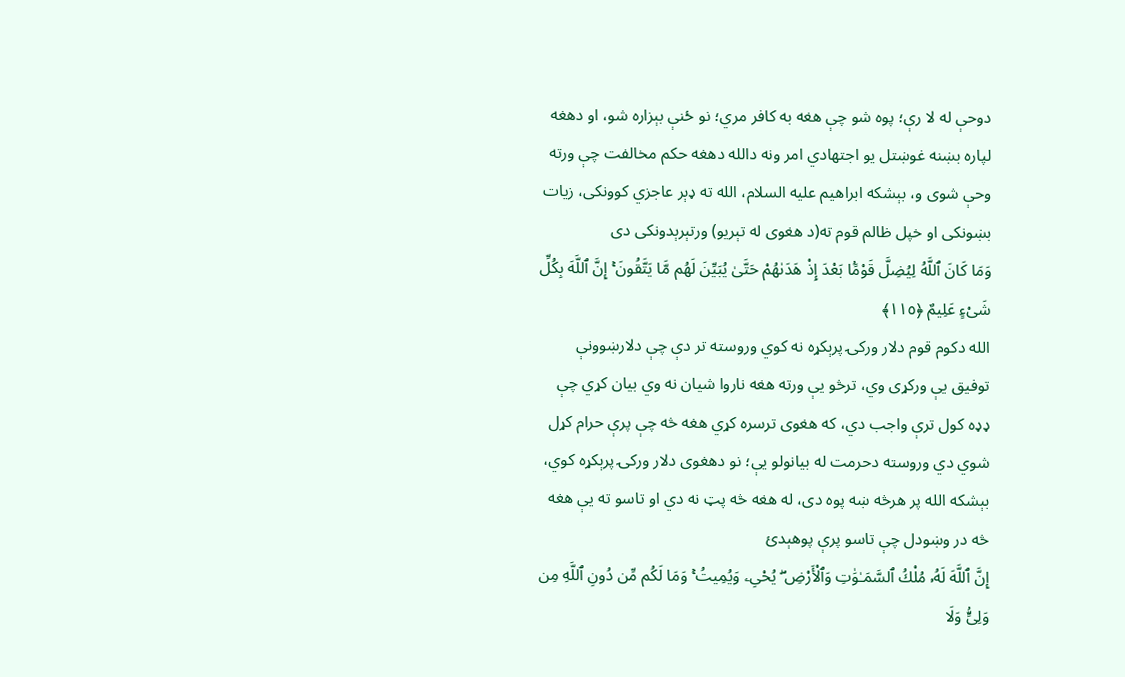دوحې له لا رې؛ پوه شو چې هغه به کافر مري؛ نو ځنې بېزاره شو، او دهغه لپاره بښنه غوښتل يو اجتهادي امر ونه دالله دهغه حکم مخالفت چې ورته وحې شوی و، بېشکه ابراهيم عليه السلام، الله ته ډېر عاجزي کوونکی، زيات بښونکی او خپل ظالم قوم ته(د هغوی له تېریو) ورتېرېدونکی دی
وَمَا كَانَ ٱللَّهُ لِيُضِلَّ قَوْمًۢا بَعْدَ إِذْ هَدَىٰهُمْ حَتَّىٰ يُبَيِّنَ لَهُم مَّا يَتَّقُونَ ۚ إِنَّ ٱللَّهَ بِكُلِّ شَىْءٍ عَلِيمٌ ﴿١١٥﴾
الله دکوم قوم دلار ورکۍ پرېکړه نه کوي وروسته تر دې چې دلارښوونې توفيق يې ورکړی وي، ترڅو يې ورته هغه ناروا شيان نه وي بيان کړي چې ډډه کول ترې واجب دي، که هغوی ترسره کړي هغه څه چې پرې حرام کړل شوي دي وروسته دحرمت له بيانولو يې؛ نو دهغوی دلار ورکۍ پرېکړه کوي، بېشکه الله پر هرڅه ښه پوه دی، له هغه څه پټ نه دي او تاسو ته يې هغه څه در وښودل چې تاسو پرې پوهېدئ
إِنَّ ٱللَّهَ لَهُۥ مُلْكُ ٱلسَّمَـٰوَٰتِ وَٱلْأَرْضِ ۖ يُحْىِۦ وَيُمِيتُ ۚ وَمَا لَكُم مِّن دُونِ ٱللَّهِ مِن وَلِىٍّۢ وَلَا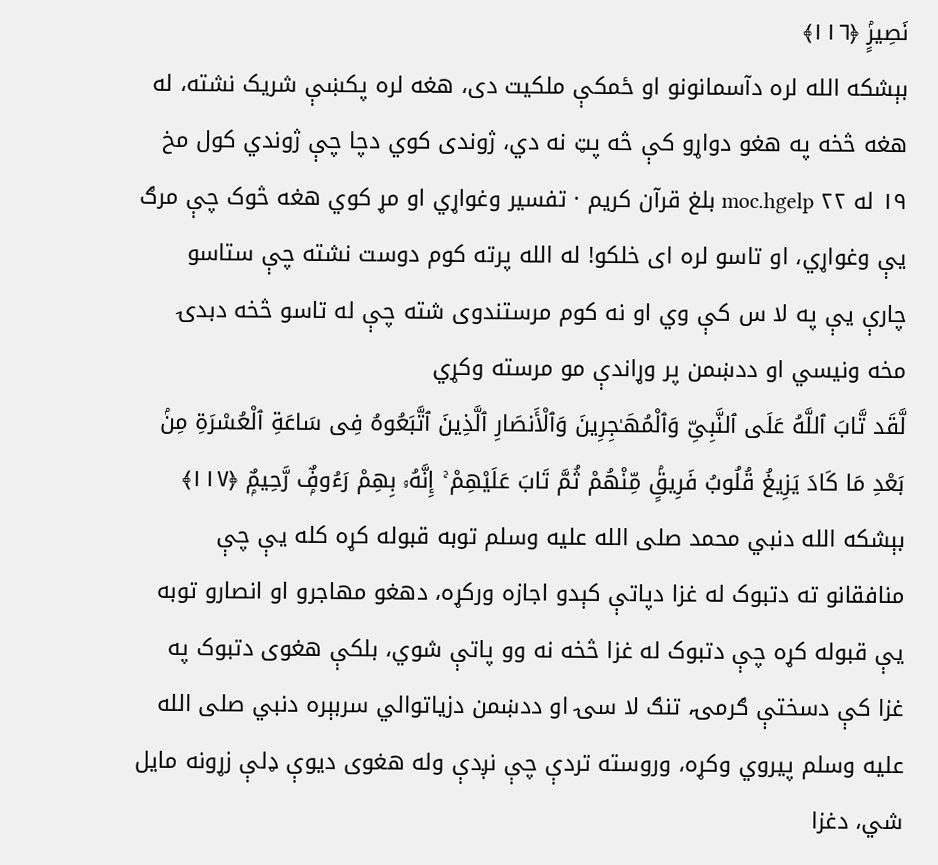نَصِيرٍۢ ﴿١١٦﴾
بېشکه الله لره دآسمانونو او ځمکې ملکيت دی، هغه لره پکښې شريک نشته، له هغه څخه په هغو دواړو کې څه پټ نه دي، ژوندی کوي دچا چې ژوندي کول مخ ۱۹ له ۲۲ moc.hgelp بلغ قرآن کریم · تفسیر وغواړي او مړ کوي هغه څوک چې مرګ يې وغواړي، او تاسو لره ای خلکو! له الله پرته کوم دوست نشته چې ستاسو چارې يې په لا س کې وي او نه کوم مرستندوی شته چې له تاسو څخه دبدۍ مخه ونيسي او ددښمن پر وړاندې مو مرسته وکړي
لَّقَد تَّابَ ٱللَّهُ عَلَى ٱلنَّبِىِّ وَٱلْمُهَـٰجِرِينَ وَٱلْأَنصَارِ ٱلَّذِينَ ٱتَّبَعُوهُ فِى سَاعَةِ ٱلْعُسْرَةِ مِنۢ بَعْدِ مَا كَادَ يَزِيغُ قُلُوبُ فَرِيقٍۢ مِّنْهُمْ ثُمَّ تَابَ عَلَيْهِمْ ۚ إِنَّهُۥ بِهِمْ رَءُوفٌۭ رَّحِيمٌۭ ﴿١١٧﴾
بېشکه الله دنبي محمد صلی الله عليه وسلم توبه قبوله کړه کله يې چې منافقانو ته دتبوک له غزا دپاتې کېدو اجازه ورکړه، دهغو مهاجرو او انصارو توبه يې قبوله کړه چې دتبوک له غزا څخه نه وو پاتې شوي، بلکې هغوی دتبوک په غزا کې دسختې ګرمۍ، تنګ لا سۍ او ددښمن دزياتوالي سربېره دنبي صلی الله عليه وسلم پيروي وکړه، وروسته تردې چې نږدې وله هغوی ديوې ډلې زړونه مایل شي، دغزا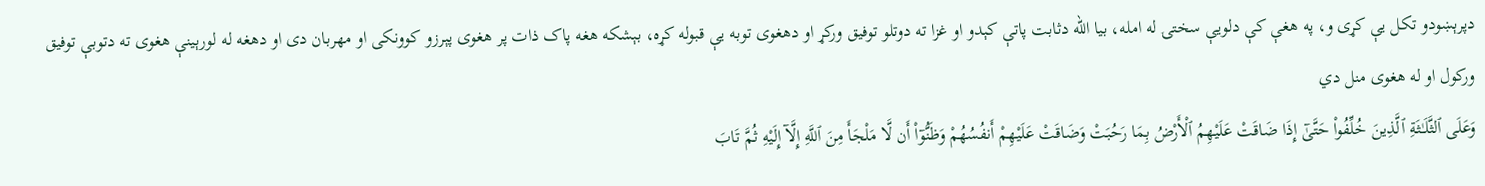دپرېښودو تکل يې کړی و، په هغې کې دلويې سختۍ له امله، بيا الله دثابت پاتې کېدو او غزا ته دوتلو توفيق ورکړ او دهغوی توبه يې قبوله کړه، بېشکه هغه پاک ذات پر هغوی پېرزو کوونکی او مهربان دی او دهغه له لورېينې هغوی ته دتوبې توفيق ورکول او له هغوی منل دي
وَعَلَى ٱلثَّلَـٰثَةِ ٱلَّذِينَ خُلِّفُوا۟ حَتَّىٰٓ إِذَا ضَاقَتْ عَلَيْهِمُ ٱلْأَرْضُ بِمَا رَحُبَتْ وَضَاقَتْ عَلَيْهِمْ أَنفُسُهُمْ وَظَنُّوٓا۟ أَن لَّا مَلْجَأَ مِنَ ٱللَّهِ إِلَّآ إِلَيْهِ ثُمَّ تَابَ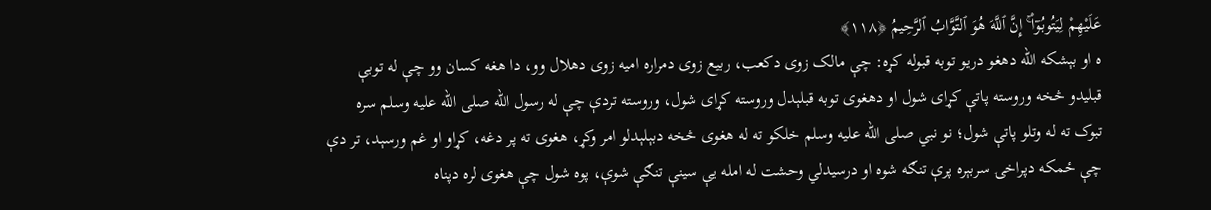عَلَيْهِمْ لِيَتُوبُوٓا۟ ۚ إِنَّ ٱللَّهَ هُوَ ٱلتَّوَّابُ ٱلرَّحِيمُ ﴿١١٨﴾
ه او بېشکه الله دهغو دريو توبه قبوله کړه: چې مالک زوی دکعب، ربيع زوی دمراره اميه زوی دهلال وو، دا هغه کسان وو چې له توبې قبلیدو څخه وروسته پاتې کړای شول او دهغوی توبه قبلېدل وروسته کړای شول، وروسته تردې چې له رسول الله صلی الله عليه وسلم سره تبوک ته له وتلو پاتې شول؛ نو نبي صلی الله عليه وسلم خلکو ته له هغوی څخه دبېلېدلو امر وکړ، هغوی ته پر دغه، کړاو او غم ورسېد، تر دې چې ځمکه دپراخۍ سربېره پرې تنګه شوه او درسيدلي وحشت له امله يې سينې تنګې شوې، پوه شول چې هغوی لره دپناه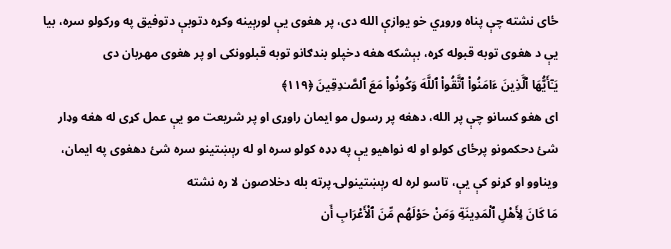ځای نشته چې پناه وروړي خو يوازې الله دی، پر هغوی يې لورېينه وکړه دتوبې دتوفيق په ورکولو سره، بيا يې د هغوی توبه قبوله کړه، بېشکه هغه دخپلو بندګانو توبه قبلوونکی او پر هغوی مهربان دی
يَـٰٓأَيُّهَا ٱلَّذِينَ ءَامَنُوا۟ ٱتَّقُوا۟ ٱللَّهَ وَكُونُوا۟ مَعَ ٱلصَّـٰدِقِينَ ﴿١١٩﴾
ای هغو کسانو چې پر الله، دهغه پر رسول مو ايمان راوړی او پر شريعت مو يې عمل کړی له هغه وډار شئ دحکمونو پرځای کولو او له نواهيو يې په ډډه کولو سره او له رېښتينو سره شئ دهغوی په ايمان، ويناوو او کړنو کې يې، تاسو لره له رېښتينولۍ پرته بله دخلاصون لا ره نشته
مَا كَانَ لِأَهْلِ ٱلْمَدِينَةِ وَمَنْ حَوْلَهُم مِّنَ ٱلْأَعْرَابِ أَن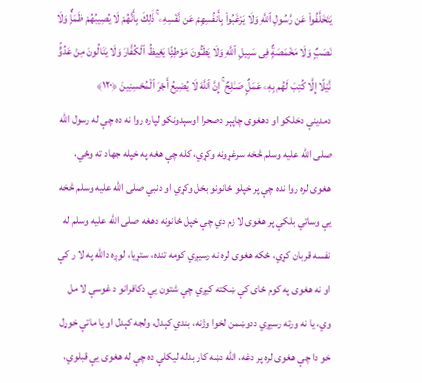يَتَخَلَّفُوا۟ عَن رَّسُولِ ٱللَّهِ وَلَا يَرْغَبُوا۟ بِأَنفُسِهِمْ عَن نَّفْسِهِۦ ۚ ذَٰلِكَ بِأَنَّهُمْ لَا يُصِيبُهُمْ ظَمَأٌۭ وَلَا نَصَبٌۭ وَلَا مَخْمَصَةٌۭ فِى سَبِيلِ ٱللَّهِ وَلَا يَطَـُٔونَ مَوْطِئًۭا يَغِيظُ ٱلْكُفَّارَ وَلَا يَنَالُونَ مِنْ عَدُوٍّۢ نَّيْلًا إِلَّا كُتِبَ لَهُم بِهِۦ عَمَلٌۭ صَـٰلِحٌ ۚ إِنَّ ٱللَّهَ لَا يُضِيعُ أَجْرَ ٱلْمُحْسِنِينَ ﴿١٢٠﴾
دمدينې دخلکو او دهغوی چاپېر دصحرا اوسېدونکو لپاره روا نه ده چې له رسول الله صلی الله عليه وسلم څخه سرغړونه وکړي، کله چې هغه په خپله جهاد ته وځي، هغوی لره روا نده چې پر خپلو ځانونو بخل وکړي او دنبي صلی الله عليه وسلم څخه يې وساتي بلکې پر هغوی لا زم دي چې خپل ځانونه دهغه صلی الله عليه وسلم له نفسه قربان کړي، ځکه هغوی لره نه رسيږي کومه تنده، ستړيا، لوږه دالله په لا ر کې او نه هغوی په کوم ځای کې ښکته کيږي چې شتون يې دکافرانو د غوسې لا مل وي، يا نه ورته رسيږي ددوښمن لخوا وژنه، بندي کېدل، ولجه کېدل او يا ماتې خوړل خو دا چې هغوی لره پر دغه، الله دښه کار بدله ليکلې ده چې له هغوی يې قبلوي،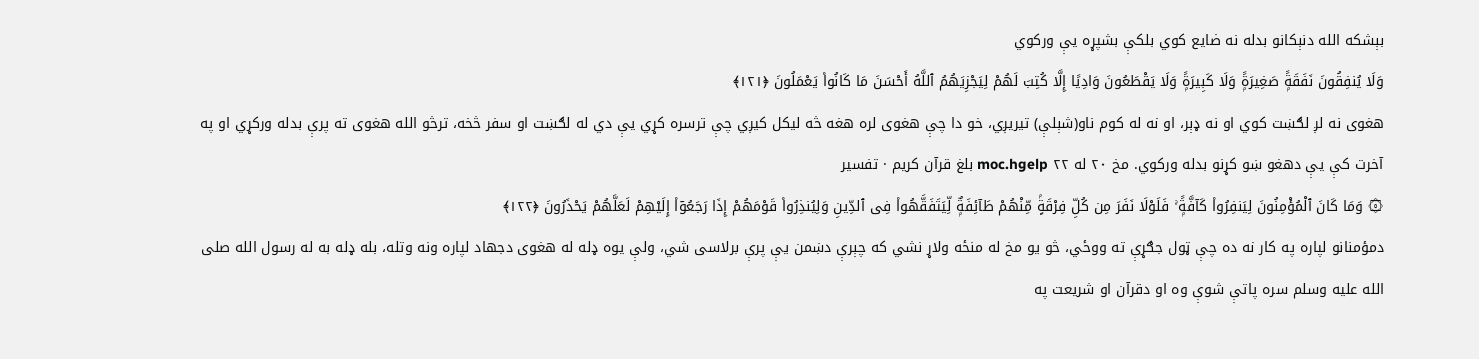بېشکه الله دنېکانو بدله نه ضايع کوي بلکې بشپړه يې ورکوي
وَلَا يُنفِقُونَ نَفَقَةًۭ صَغِيرَةًۭ وَلَا كَبِيرَةًۭ وَلَا يَقْطَعُونَ وَادِيًا إِلَّا كُتِبَ لَهُمْ لِيَجْزِيَهُمُ ٱللَّهُ أَحْسَنَ مَا كَانُوا۟ يَعْمَلُونَ ﴿١٢١﴾
هغوی نه لږ لګښت کوي او نه ډېر، او نه له کوم ناو(شېلې) تيريږي، خو دا چې هغوی لره هغه څه ليکل کيږي چې ترسره کړي يې دي له لګښت او سفر څخه، ترڅو الله هغوی ته پرې بدله ورکړي او په آخرت کې يې دهغو ښو کړنو بدله ورکوي. مخ ۲۰ له ۲۲ moc.hgelp بلغ قرآن کریم · تفسیر
۞ وَمَا كَانَ ٱلْمُؤْمِنُونَ لِيَنفِرُوا۟ كَآفَّةًۭ ۚ فَلَوْلَا نَفَرَ مِن كُلِّ فِرْقَةٍۢ مِّنْهُمْ طَآئِفَةٌۭ لِّيَتَفَقَّهُوا۟ فِى ٱلدِّينِ وَلِيُنذِرُوا۟ قَوْمَهُمْ إِذَا رَجَعُوٓا۟ إِلَيْهِمْ لَعَلَّهُمْ يَحْذَرُونَ ﴿١٢٢﴾
دمؤمنانو لپاره په کار نه ده چې ټول جګړې ته ووځي، څو يو مخ له منځه ولاړ نشي که چېرې دښمن يې پرې برلاسی شي، ولې يوه ډله له هغوی دجهاد لپاره ونه وتله، بله ډله به له رسول الله صلی الله عليه وسلم سره پاتې شوې وه او دقرآن او شريعت په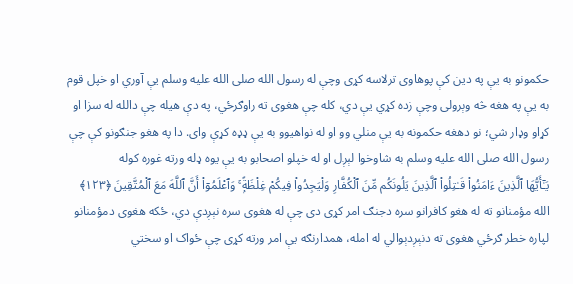حکمونو به يې په دين کې پوهاوی ترلاسه کړی وچې له رسول الله صلی الله عليه وسلم يې آوري او خپل قوم به يې په هغه څه وېرولی وچې زده کړي يې دي، کله چې هغوی ته راوګرځي، په دې هيله چې دالله له سزا او کړاو وډار شي؛ نو دهغه حکمونه به يې منلي وو او له نواهيوو به يې ډډه کړې وای. دا په هغو جنګونو کې چې رسول الله صلی الله عليه وسلم به شاوخوا لېږل او له خپلو اصحابو به يې يوه ډله ورته غوره کوله
يَـٰٓأَيُّهَا ٱلَّذِينَ ءَامَنُوا۟ قَـٰتِلُوا۟ ٱلَّذِينَ يَلُونَكُم مِّنَ ٱلْكُفَّارِ وَلْيَجِدُوا۟ فِيكُمْ غِلْظَةًۭ ۚ وَٱعْلَمُوٓا۟ أَنَّ ٱللَّهَ مَعَ ٱلْمُتَّقِينَ ﴿١٢٣﴾
الله مؤمنانو ته له هغو کافرانو سره دجنګ امر کړی دی چې له هغوی سره نېږدې دي، ځکه هغوی دمؤمنانو لپاره خطر ګرځي هغوی ته دنېږدېوالي له امله، همدارنګه يې امر ورته کړی چې ځواک او سختي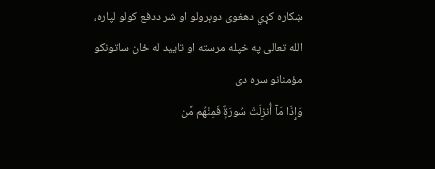ښکاره کړي دهغوی دوېرولو او شر ددفع کولو لپاره، الله تعالی په خپله مرسته او تاييد له ځان ساتونکو مؤمنانو سره دی
وَإِذَا مَآ أُنزِلَتْ سُورَةٌۭ فَمِنْهُم مَّن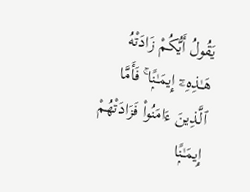يَقُولُ أَيُّكُمْ زَادَتْهُ هَـٰذِهِۦٓ إِيمَـٰنًۭا ۚ فَأَمَّا ٱلَّذِينَ ءَامَنُوا۟ فَزَادَتْهُمْ إِيمَـٰنًۭا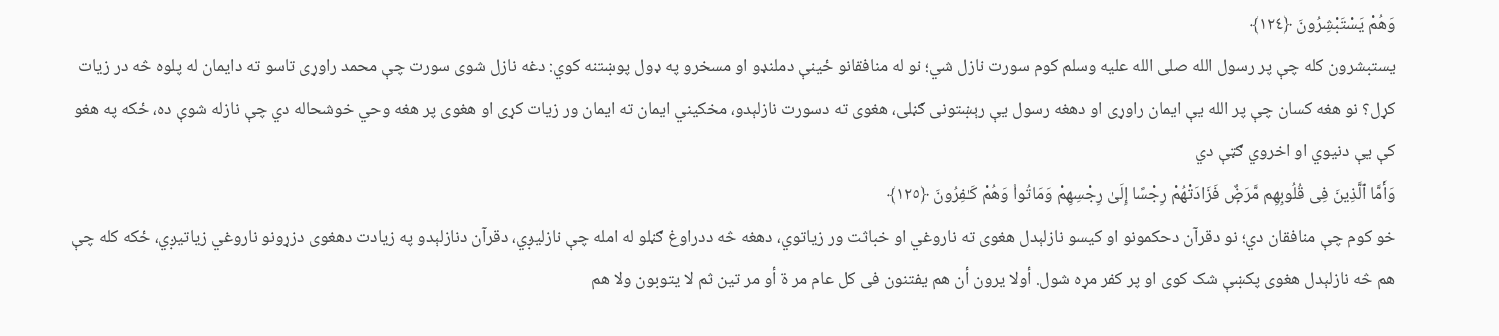وَهُمْ يَسْتَبْشِرُونَ ﴿١٢٤﴾
يستبشرون کله چې پر رسول الله صلی الله عليه وسلم کوم سورت نازل شي؛ نو له منافقانو ځينې دملنډو او مسخرو په ډول پوښتنه کوي: دغه نازل شوی سورت چې محمد راوړی تاسو ته دايمان له پلوه څه در زيات کړل؟ نو هغه کسان چې پر الله يې ايمان راوړی او دهغه رسول يې رېښتونی ګڼلی، هغوی ته دسورت نازلېدو، مخکيني ايمان ته ايمان ور زيات کړی او هغوی پر هغه وحي خوشحاله دي چې نازله شوې ده، ځکه په هغو کې يې دنيوي او اخروي ګټې دي
وَأَمَّا ٱلَّذِينَ فِى قُلُوبِهِم مَّرَضٌۭ فَزَادَتْهُمْ رِجْسًا إِلَىٰ رِجْسِهِمْ وَمَاتُوا۟ وَهُمْ كَـٰفِرُونَ ﴿١٢٥﴾
خو کوم چې منافقان دي؛ نو دقرآن دحکمونو او کيسو نازلېدل هغوی ته ناروغي او خباثت ور زياتوي، دهغه څه ددراوغ ګڼلو له امله چې نازليږي، دقرآن دنازلېدو په زيادت دهغوی دزړونو ناروغي زياتيږي، ځکه کله چې هم څه نازلېدل هغوی پکښې شک کوی او پر کفر مړه شول. أولا يرون أن هم يفتنون فى كل عام مر ة أو مر تين ثم لا يتوبون ولا هم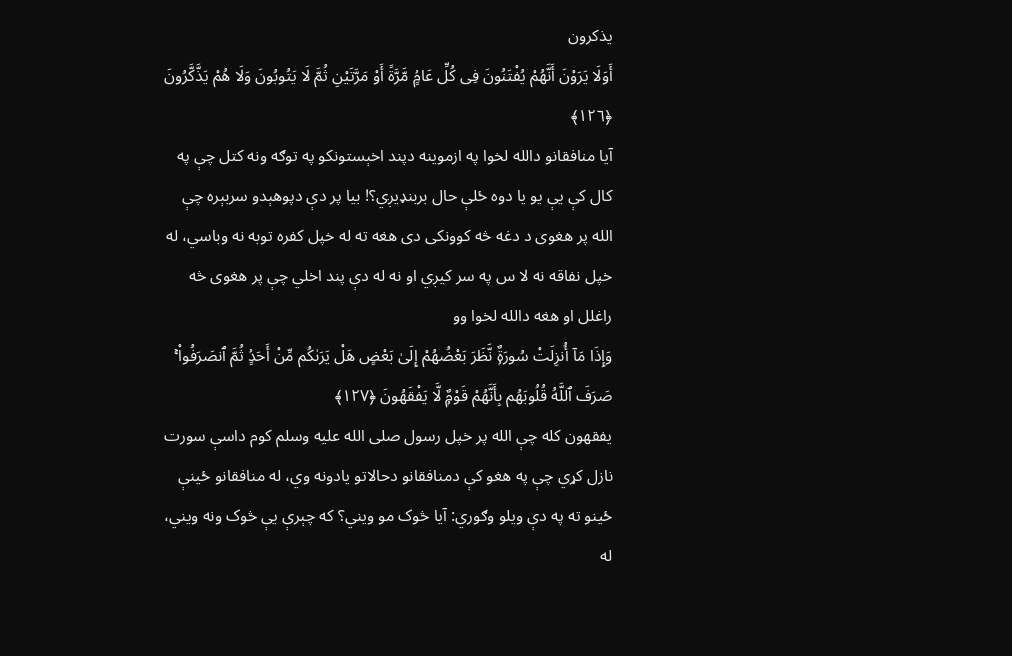يذكرون
أَوَلَا يَرَوْنَ أَنَّهُمْ يُفْتَنُونَ فِى كُلِّ عَامٍۢ مَّرَّةً أَوْ مَرَّتَيْنِ ثُمَّ لَا يَتُوبُونَ وَلَا هُمْ يَذَّكَّرُونَ ﴿١٢٦﴾
آيا منافقانو دالله لخوا په ازموينه دپند اخېستونکو په توګه ونه کتل چې په کال کې يې يو يا دوه ځلې حال بربنډیږي؟! بيا پر دې دپوهېدو سربېره چې الله پر هغوی د دغه څه کوونکی دی هغه ته له خپل کفره توبه نه وباسي، له خپل نفاقه نه لا س په سر کيږي او نه له دې پند اخلي چې پر هغوی څه راغلل او هغه دالله لخوا وو
وَإِذَا مَآ أُنزِلَتْ سُورَةٌۭ نَّظَرَ بَعْضُهُمْ إِلَىٰ بَعْضٍ هَلْ يَرَىٰكُم مِّنْ أَحَدٍۢ ثُمَّ ٱنصَرَفُوا۟ ۚ صَرَفَ ٱللَّهُ قُلُوبَهُم بِأَنَّهُمْ قَوْمٌۭ لَّا يَفْقَهُونَ ﴿١٢٧﴾
يفقهون کله چې الله پر خپل رسول صلی الله عليه وسلم کوم داسې سورت نازل کړي چې په هغو کې دمنافقانو دحالاتو يادونه وي، له منافقانو ځينې ځينو ته په دې ويلو وګوري: آيا څوک مو ويني؟ که چېرې يې څوک ونه ويني، له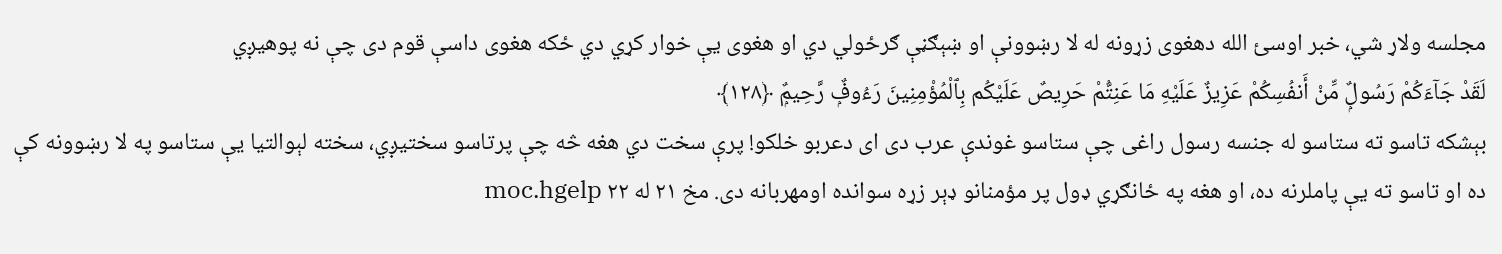مجلسه ولاړ شي، خبر اوسئ الله دهغوی زړونه له لا رښوونې او ښېګڼې ګرځولي دي او هغوی يې خوار کړي دي ځکه هغوی داسې قوم دی چې نه پوهيږي
لَقَدْ جَآءَكُمْ رَسُولٌۭ مِّنْ أَنفُسِكُمْ عَزِيزٌ عَلَيْهِ مَا عَنِتُّمْ حَرِيصٌ عَلَيْكُم بِٱلْمُؤْمِنِينَ رَءُوفٌۭ رَّحِيمٌۭ ﴿١٢٨﴾
بېشکه تاسو ته ستاسو له جنسه رسول راغی چې ستاسو غوندې عرب دی ای دعربو خلکو! پرې سخت دي هغه څه چې پرتاسو سختيږي، سخته لېوالتيا يې ستاسو په لا رښوونه کې ده او تاسو ته يې پاملرنه ده، او هغه په ځانګړي ډول پر مؤمنانو ډېر زړه سوانده اومهربانه دی. مخ ۲۱ له ۲۲ moc.hgelp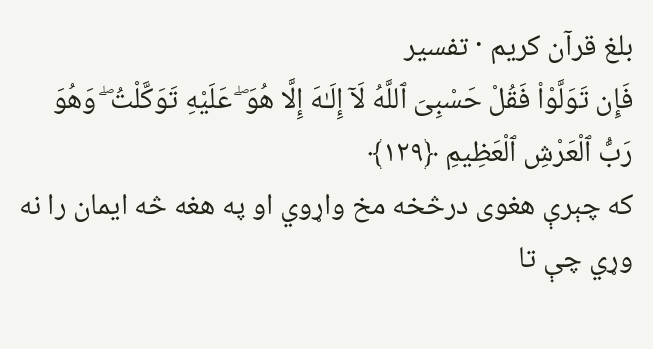بلغ قرآن کریم · تفسیر
فَإِن تَوَلَّوْا۟ فَقُلْ حَسْبِىَ ٱللَّهُ لَآ إِلَـٰهَ إِلَّا هُوَ ۖ عَلَيْهِ تَوَكَّلْتُ ۖ وَهُوَ رَبُّ ٱلْعَرْشِ ٱلْعَظِيمِ ﴿١٢٩﴾
که چېرې هغوی درڅخه مخ واړوي او په هغه څه ايمان را نه وړي چې تا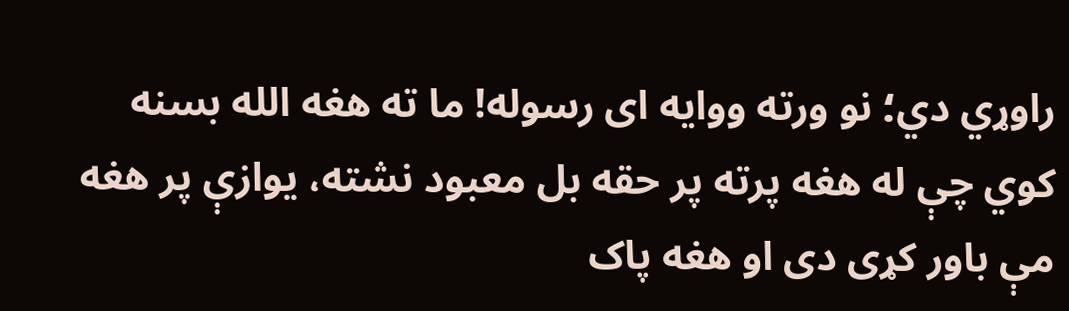راوړي دي؛ نو ورته ووايه ای رسوله! ما ته هغه الله بسنه کوي چې له هغه پرته پر حقه بل معبود نشته، يوازې پر هغه مې باور کړی دی او هغه پاک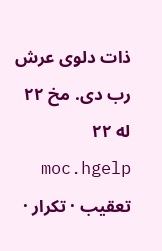ذات دلوی عرش رب دی. مخ ۲۲ له ۲۲ moc.hgelp
تعقیب · تکرار ·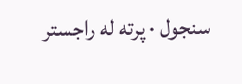سنجول · پرته له راجستر